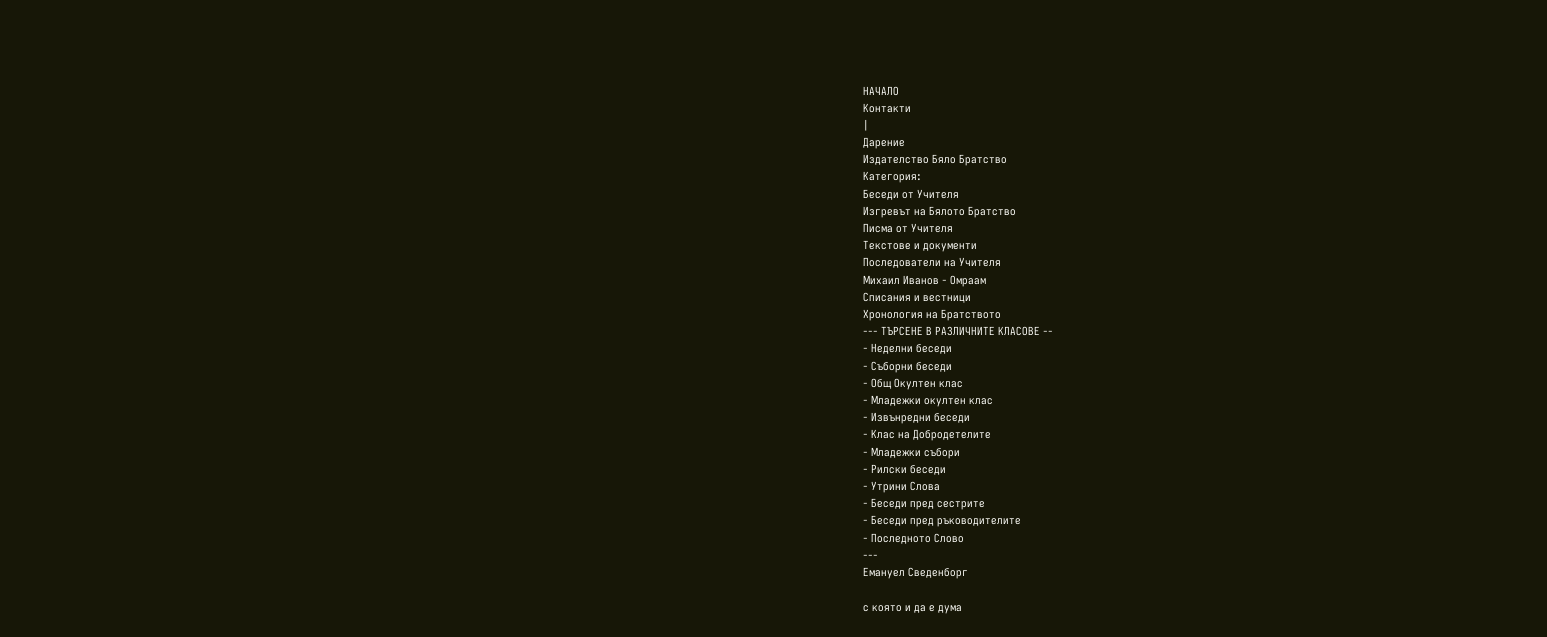НАЧАЛО
Контакти
|
Дарение
Издателство Бяло Братство
Категория:
Беседи от Учителя
Изгревът на Бялото Братство
Писма от Учителя
Текстове и документи
Последователи на Учителя
Михаил Иванов - Омраам
Списания и вестници
Хронология на Братството
--- ТЪРСЕНЕ В РАЗЛИЧНИТЕ КЛАСОВЕ --
- Неделни беседи
- Съборни беседи
- Общ Окултен клас
- Младежки окултен клас
- Извънредни беседи
- Клас на Добродетелите
- Младежки събори
- Рилски беседи
- Утрини Слова
- Беседи пред сестрите
- Беседи пред ръководителите
- Последното Слово
---
Емануел Сведенборг

с която и да е дума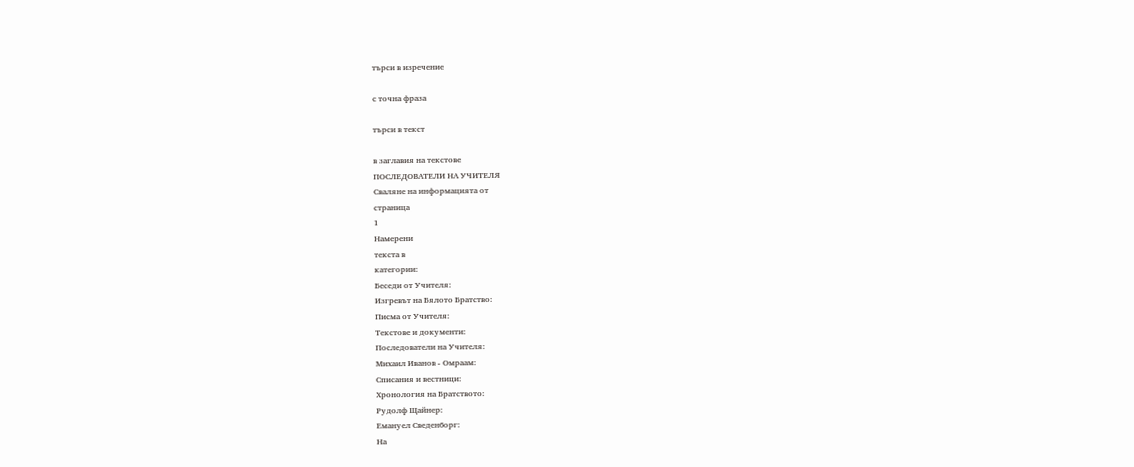търси в изречение

с точна фраза

търси в текст

в заглавия на текстове
ПОСЛЕДОВАТЕЛИ НА УЧИТЕЛЯ
Сваляне на информацията от
страница
1
Намерени
текста в
категории:
Беседи от Учителя:
Изгревът на Бялото Братство:
Писма от Учителя:
Текстове и документи:
Последователи на Учителя:
Михаил Иванов - Омраам:
Списания и вестници:
Хронология на Братството:
Рудолф Щайнер:
Емануел Сведенборг:
На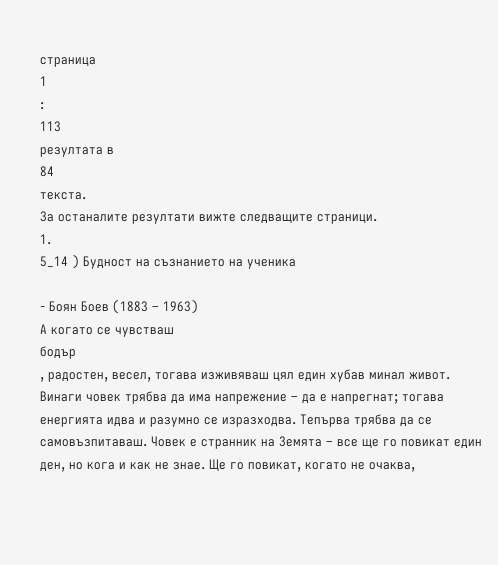страница
1
:
113
резултата в
84
текста.
За останалите резултати вижте следващите страници.
1.
5_14 ) Будност на съзнанието на ученика

- Боян Боев (1883 – 1963)
А когато се чувстваш
бодър
, радостен, весел, тогава изживяваш цял един хубав минал живот.
Винаги човек трябва да има напрежение – да е напрегнат; тогава енергията идва и разумно се изразходва. Тепърва трябва да се самовъзпитаваш. Човек е странник на Земята – все ще го повикат един ден, но кога и как не знае. Ще го повикат, когато не очаква,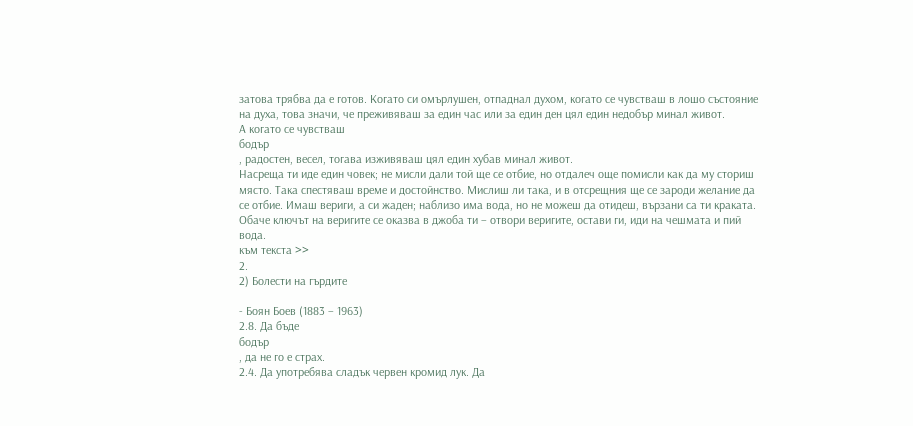затова трябва да е готов. Когато си омърлушен, отпаднал духом, когато се чувстваш в лошо състояние на духа, това значи, че преживяваш за един час или за един ден цял един недобър минал живот.
А когато се чувстваш
бодър
, радостен, весел, тогава изживяваш цял един хубав минал живот.
Насреща ти иде един човек; не мисли дали той ще се отбие, но отдалеч още помисли как да му сториш място. Така спестяваш време и достойнство. Мислиш ли така, и в отсрещния ще се зароди желание да се отбие. Имаш вериги, а си жаден; наблизо има вода, но не можеш да отидеш, вързани са ти краката. Обаче ключът на веригите се оказва в джоба ти – отвори веригите, остави ги, иди на чешмата и пий вода.
към текста >>
2.
2) Болести на гърдите

- Боян Боев (1883 – 1963)
2.8. Да бъде
бодър
, да не го е страх.
2.4. Да употребява сладък червен кромид лук. Да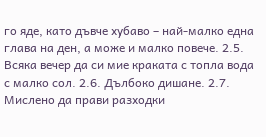го яде, като дъвче хубаво – най-малко една глава на ден, а може и малко повече. 2.5. Всяка вечер да си мие краката с топла вода с малко сол. 2.6. Дълбоко дишане. 2.7. Мислено да прави разходки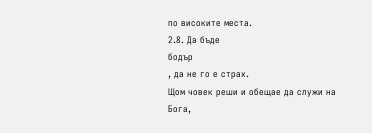по високите места.
2.8. Да бъде
бодър
, да не го е страх.
Щом човек реши и обещае да служи на Бога,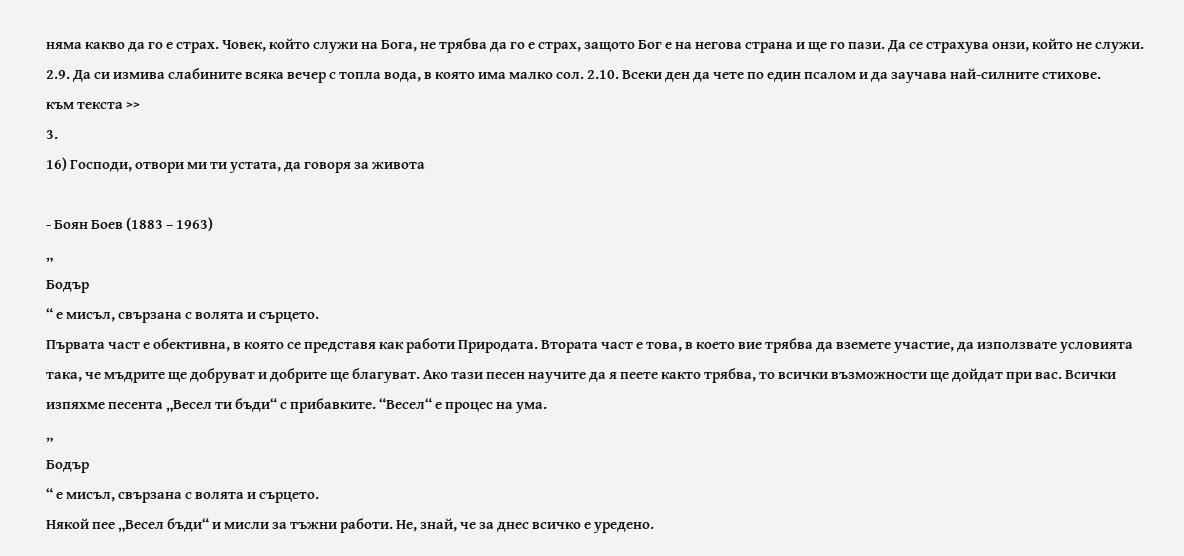няма какво да го е страх. Човек, който служи на Бога, не трябва да го е страх, защото Бог е на негова страна и ще го пази. Да се страхува онзи, който не служи. 2.9. Да си измива слабините всяка вечер с топла вода, в която има малко сол. 2.10. Всеки ден да чете по един псалом и да заучава най-силните стихове.
към текста >>
3.
16) Господи, отвори ми ти устата, да говоря за живота

- Боян Боев (1883 – 1963)
„
Бодър
“ е мисъл, свързана с волята и сърцето.
Първата част е обективна, в която се представя как работи Природата. Втората част е това, в което вие трябва да вземете участие, да използвате условията така, че мъдрите ще добруват и добрите ще благуват. Ако тази песен научите да я пеете както трябва, то всички възможности ще дойдат при вас. Всички изпяхме песента „Весел ти бъди“ с прибавките. “Весел“ е процес на ума.
„
Бодър
“ е мисъл, свързана с волята и сърцето.
Някой пее „Весел бъди“ и мисли за тъжни работи. Не, знай, че за днес всичко е уредено.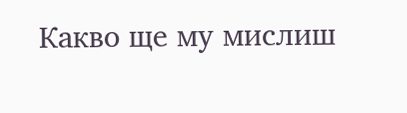Какво ще му мислиш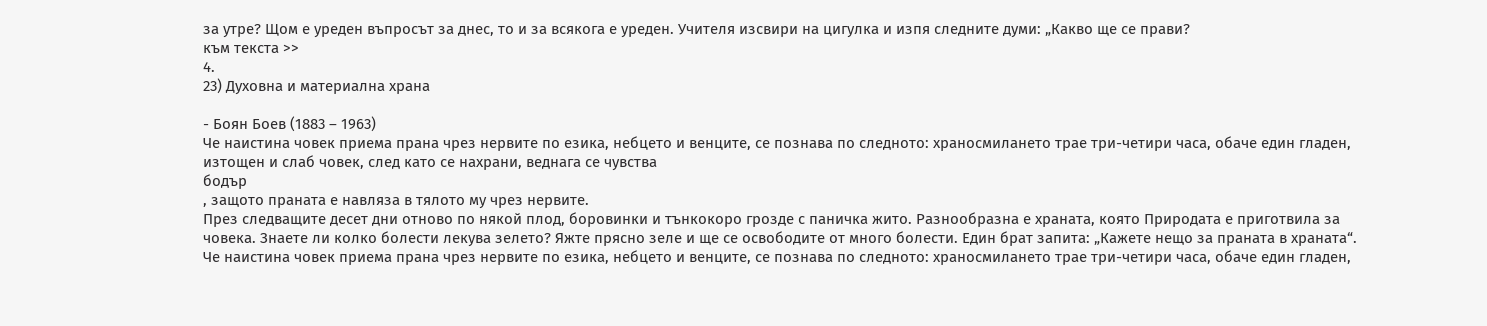за утре? Щом е уреден въпросът за днес, то и за всякога е уреден. Учителя изсвири на цигулка и изпя следните думи: „Какво ще се прави?
към текста >>
4.
23) Духовна и материална храна

- Боян Боев (1883 – 1963)
Че наистина човек приема прана чрез нервите по езика, небцето и венците, се познава по следното: храносмилането трае три-четири часа, обаче един гладен, изтощен и слаб човек, след като се нахрани, веднага се чувства
бодър
, защото праната е навляза в тялото му чрез нервите.
През следващите десет дни отново по някой плод, боровинки и тънкокоро грозде с паничка жито. Разнообразна е храната, която Природата е приготвила за човека. Знаете ли колко болести лекува зелето? Яжте прясно зеле и ще се освободите от много болести. Един брат запита: „Кажете нещо за праната в храната“.
Че наистина човек приема прана чрез нервите по езика, небцето и венците, се познава по следното: храносмилането трае три-четири часа, обаче един гладен,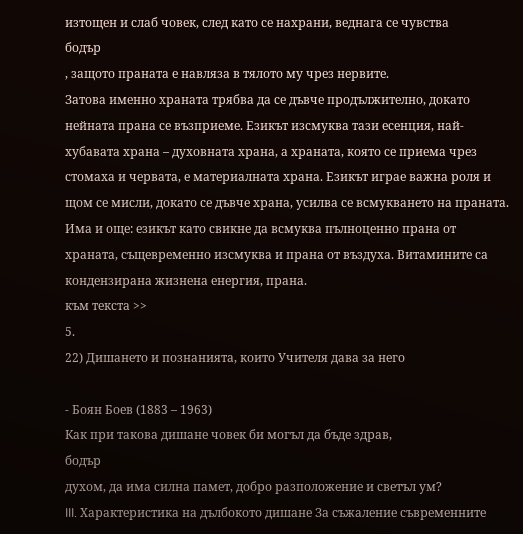изтощен и слаб човек, след като се нахрани, веднага се чувства
бодър
, защото праната е навляза в тялото му чрез нервите.
Затова именно храната трябва да се дъвче продължително, докато нейната прана се възприеме. Езикът изсмуква тази есенция, най-хубавата храна – духовната храна, а храната, която се приема чрез стомаха и червата, е материалната храна. Езикът играе важна роля и щом се мисли, докато се дъвче храна, усилва се всмукването на праната. Има и още: езикът като свикне да всмуква пълноценно прана от храната, същевременно изсмуква и прана от въздуха. Витамините са кондензирана жизнена енергия, прана.
към текста >>
5.
22) Дишането и познанията, които Учителя дава за него

- Боян Боев (1883 – 1963)
Как при такова дишане човек би могъл да бъде здрав,
бодър
духом, да има силна памет, добро разположение и светъл ум?
III. Характеристика на дълбокото дишане За съжаление съвременните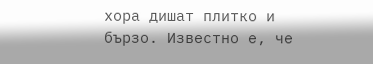хора дишат плитко и бързо. Известно е, че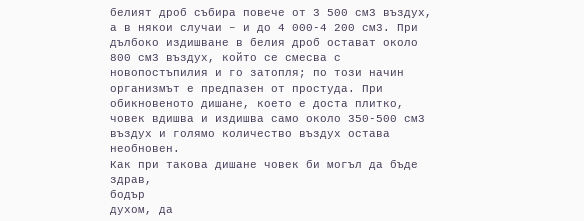белият дроб събира повече от 3 500 см3 въздух, а в някои случаи – и до 4 000-4 200 см3. При дълбоко издишване в белия дроб остават около 800 см3 въздух, който се смесва с новопостъпилия и го затопля; по този начин организмът е предпазен от простуда. При обикновеното дишане, което е доста плитко, човек вдишва и издишва само около 350-500 см3 въздух и голямо количество въздух остава необновен.
Как при такова дишане човек би могъл да бъде здрав,
бодър
духом, да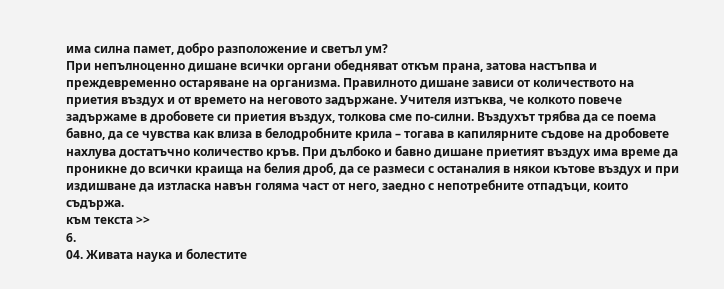има силна памет, добро разположение и светъл ум?
При непълноценно дишане всички органи обедняват откъм прана, затова настъпва и преждевременно остаряване на организма. Правилното дишане зависи от количеството на приетия въздух и от времето на неговото задържане. Учителя изтъква, че колкото повече задържаме в дробовете си приетия въздух, толкова сме по-силни. Въздухът трябва да се поема бавно, да се чувства как влиза в белодробните крила – тогава в капилярните съдове на дробовете нахлува достатъчно количество кръв. При дълбоко и бавно дишане приетият въздух има време да проникне до всички краища на белия дроб, да се размеси с останалия в някои кътове въздух и при издишване да изтласка навън голяма част от него, заедно с непотребните отпадъци, които съдържа.
към текста >>
6.
04. Живата наука и болестите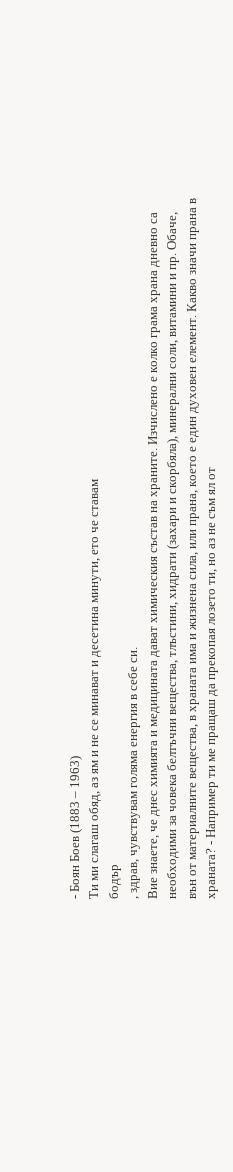- Боян Боев (1883 – 1963)
Ти ми слагаш обяд, аз ям и не се минават и десетина минути, ето че ставам
бодър
, здрав, чувствувам голяма енергия в себе си.
Вие знаете, че днес химията и медицината дават химическия състав на храните. Изчислено е колко грама храна дневно са необходими за човека белтъчни вещества, тлъстини, хидрати (захари и скорбяла), минерални соли, витамини и пр. Обаче, вън от материалните вещества, в храната има и жизнена сила, или прана, което е един духовен елемент. Какво значи прана в храната? - Например ти ме пращаш да прекопая лозето ти, но аз не съм ял от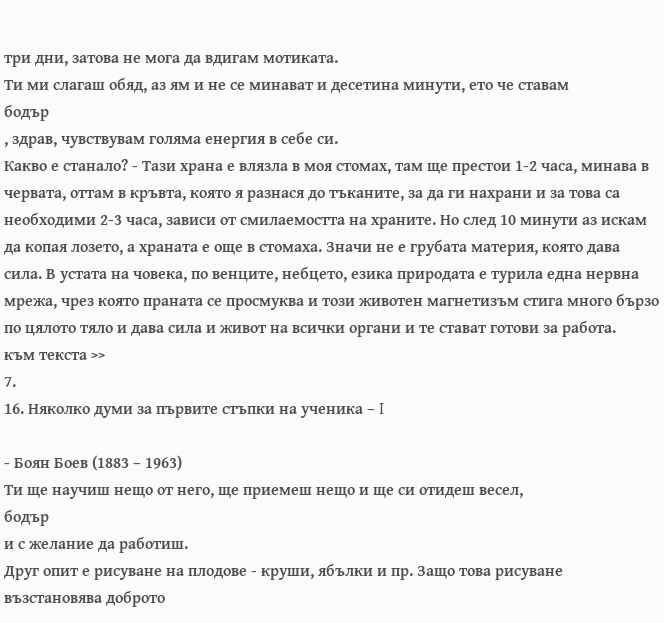три дни, затова не мога да вдигам мотиката.
Ти ми слагаш обяд, аз ям и не се минават и десетина минути, ето че ставам
бодър
, здрав, чувствувам голяма енергия в себе си.
Какво е станало? - Тази храна е влязла в моя стомах, там ще престои 1-2 часа, минава в червата, оттам в кръвта, която я разнася до тъканите, за да ги нахрани и за това са необходими 2-3 часа, зависи от смилаемостта на храните. Но след 10 минути аз искам да копая лозето, а храната е още в стомаха. Значи не е грубата материя, която дава сила. В устата на човека, по венците, небцето, езика природата е турила една нервна мрежа, чрез която праната се просмуква и този животен магнетизъм стига много бързо по цялото тяло и дава сила и живот на всички органи и те стават готови за работа.
към текста >>
7.
16. Няколко думи за първите стъпки на ученика – I

- Боян Боев (1883 – 1963)
Ти ще научиш нещо от него, ще приемеш нещо и ще си отидеш весел,
бодър
и с желание да работиш.
Друг опит е рисуване на плодове - круши, ябълки и пр. Защо това рисуване възстановява доброто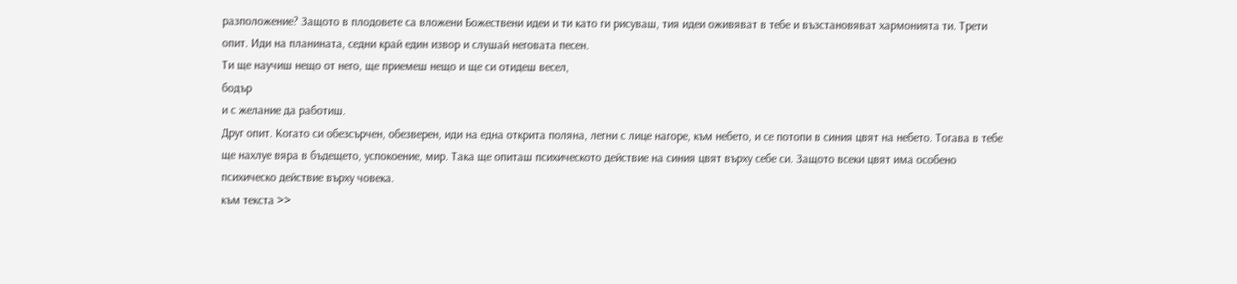разположение? Защото в плодовете са вложени Божествени идеи и ти като ги рисуваш, тия идеи оживяват в тебе и възстановяват хармонията ти. Трети опит. Иди на планината, седни край един извор и слушай неговата песен.
Ти ще научиш нещо от него, ще приемеш нещо и ще си отидеш весел,
бодър
и с желание да работиш.
Друг опит. Когато си обезсърчен, обезверен, иди на една открита поляна, легни с лице нагоре, към небето, и се потопи в синия цвят на небето. Тогава в тебе ще нахлуе вяра в бъдещето, успокоение, мир. Така ще опиташ психическото действие на синия цвят върху себе си. Защото всеки цвят има особено психическо действие върху човека.
към текста >>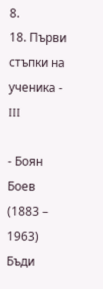8.
18. Първи стъпки на ученика - III

- Боян Боев (1883 – 1963)
Бъди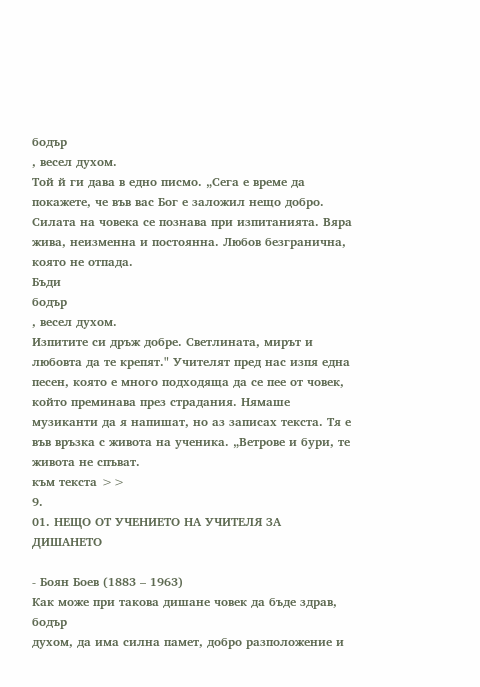бодър
, весел духом.
Той й ги дава в едно писмо. „Сега е време да покажете, че във вас Бог е заложил нещо добро. Силата на човека се познава при изпитанията. Вяра жива, неизменна и постоянна. Любов безгранична, която не отпада.
Бъди
бодър
, весел духом.
Изпитите си дръж добре. Светлината, мирът и любовта да те крепят." Учителят пред нас изпя една песен, която е много подходяща да се пее от човек, който преминава през страдания. Нямаше музиканти да я напишат, но аз записах текста. Тя е във връзка с живота на ученика. „Ветрове и бури, те живота не спъват.
към текста >>
9.
01. НЕЩО ОТ УЧЕНИЕТО НА УЧИТЕЛЯ ЗА ДИШАНЕТО

- Боян Боев (1883 – 1963)
Как може при такова дишане човек да бъде здрав,
бодър
духом, да има силна памет, добро разположение и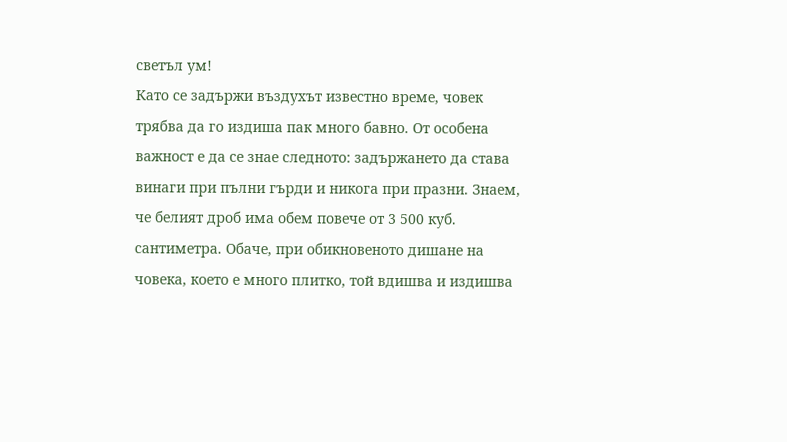светъл ум!
Като се задържи въздухът известно време, човек трябва да го издиша пак много бавно. От особена важност е да се знае следното: задържането да става винаги при пълни гърди и никога при празни. Знаем, че белият дроб има обем повече от 3 500 куб. сантиметра. Обаче, при обикновеното дишане на човека, което е много плитко, той вдишва и издишва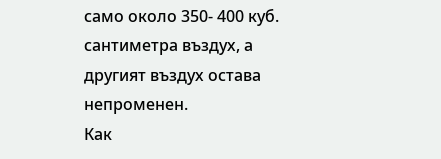само около 350- 400 куб. сантиметра въздух, а другият въздух остава непроменен.
Как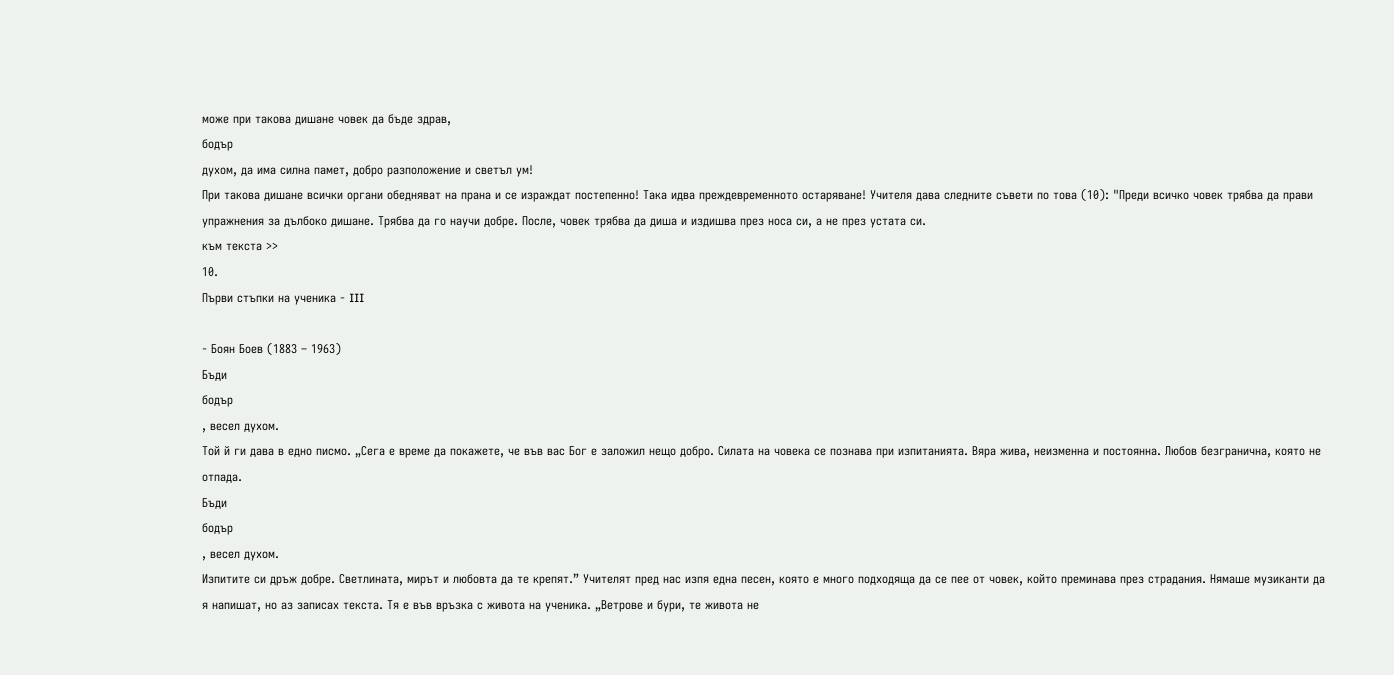може при такова дишане човек да бъде здрав,
бодър
духом, да има силна памет, добро разположение и светъл ум!
При такова дишане всички органи обедняват на прана и се израждат постепенно! Така идва преждевременното остаряване! Учителя дава следните съвети по това (10): "Преди всичко човек трябва да прави упражнения за дълбоко дишане. Трябва да го научи добре. После, човек трябва да диша и издишва през носа си, а не през устата си.
към текста >>
10.
Първи стъпки на ученика - III

- Боян Боев (1883 – 1963)
Бъди
бодър
, весел духом.
Той й ги дава в едно писмо. „Сега е време да покажете, че във вас Бог е заложил нещо добро. Силата на човека се познава при изпитанията. Вяра жива, неизменна и постоянна. Любов безгранична, която не отпада.
Бъди
бодър
, весел духом.
Изпитите си дръж добре. Светлината, мирът и любовта да те крепят.” Учителят пред нас изпя една песен, която е много подходяща да се пее от човек, който преминава през страдания. Нямаше музиканти да я напишат, но аз записах текста. Тя е във връзка с живота на ученика. „Ветрове и бури, те живота не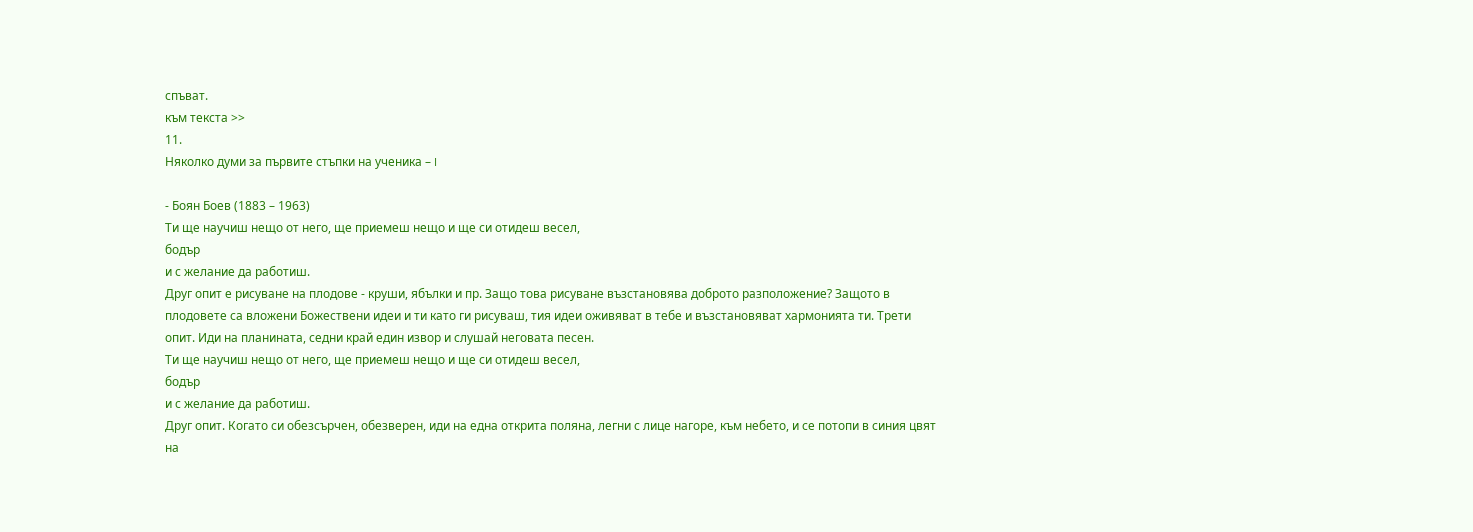спъват.
към текста >>
11.
Няколко думи за първите стъпки на ученика – I

- Боян Боев (1883 – 1963)
Ти ще научиш нещо от него, ще приемеш нещо и ще си отидеш весел,
бодър
и с желание да работиш.
Друг опит е рисуване на плодове - круши, ябълки и пр. Защо това рисуване възстановява доброто разположение? Защото в плодовете са вложени Божествени идеи и ти като ги рисуваш, тия идеи оживяват в тебе и възстановяват хармонията ти. Трети опит. Иди на планината, седни край един извор и слушай неговата песен.
Ти ще научиш нещо от него, ще приемеш нещо и ще си отидеш весел,
бодър
и с желание да работиш.
Друг опит. Когато си обезсърчен, обезверен, иди на една открита поляна, легни с лице нагоре, към небето, и се потопи в синия цвят на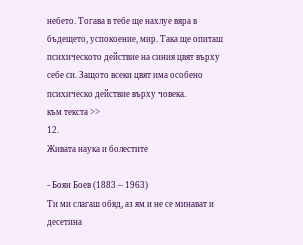небето. Тогава в тебе ще нахлуе вяра в бъдещето, успокоение, мир. Така ще опиташ психическото действие на синия цвят върху себе си. Защото всеки цвят има особено психическо действие върху човека.
към текста >>
12.
Живата наука и болестите

- Боян Боев (1883 – 1963)
Ти ми слагаш обяд, аз ям и не се минават и десетина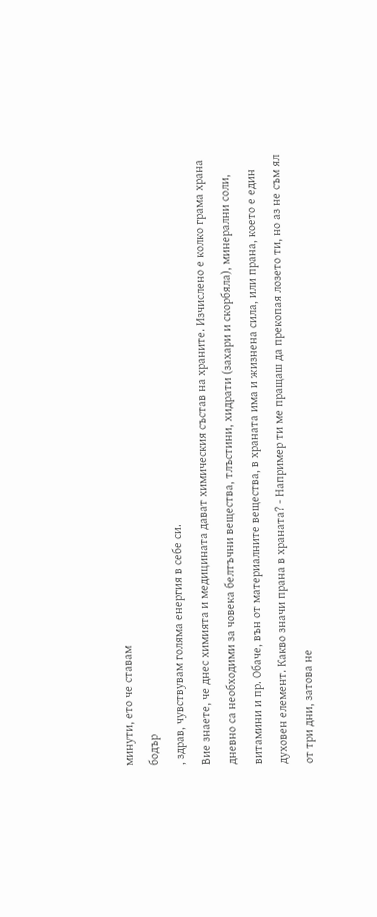минути, ето че ставам
бодър
, здрав, чувствувам голяма енергия в себе си.
Вие знаете, че днес химията и медицината дават химическия състав на храните. Изчислено е колко грама храна дневно са необходими за човека белтъчни вещества, тлъстини, хидрати (захари и скорбяла), минерални соли, витамини и пр. Обаче, вън от материалните вещества, в храната има и жизнена сила, или прана, което е един духовен елемент. Какво значи прана в храната? - Например ти ме пращаш да прекопая лозето ти, но аз не съм ял от три дни, затова не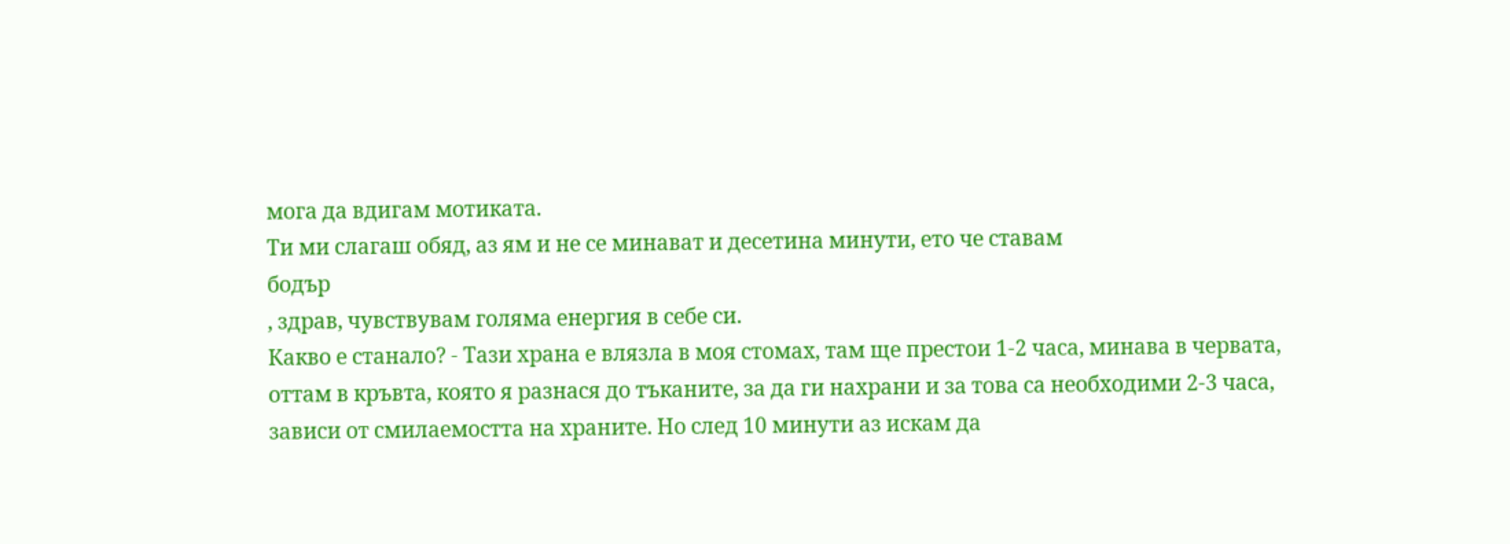мога да вдигам мотиката.
Ти ми слагаш обяд, аз ям и не се минават и десетина минути, ето че ставам
бодър
, здрав, чувствувам голяма енергия в себе си.
Какво е станало? - Тази храна е влязла в моя стомах, там ще престои 1-2 часа, минава в червата, оттам в кръвта, която я разнася до тъканите, за да ги нахрани и за това са необходими 2-3 часа, зависи от смилаемостта на храните. Но след 10 минути аз искам да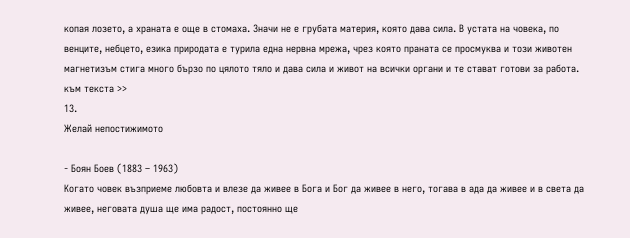копая лозето, а храната е още в стомаха. Значи не е грубата материя, която дава сила. В устата на човека, по венците, небцето, езика природата е турила една нервна мрежа, чрез която праната се просмуква и този животен магнетизъм стига много бързо по цялото тяло и дава сила и живот на всички органи и те стават готови за работа.
към текста >>
13.
Желай непостижимото

- Боян Боев (1883 – 1963)
Когато човек възприеме любовта и влезе да живее в Бога и Бог да живее в него, тогава в ада да живее и в света да живее, неговата душа ще има радост, постоянно ще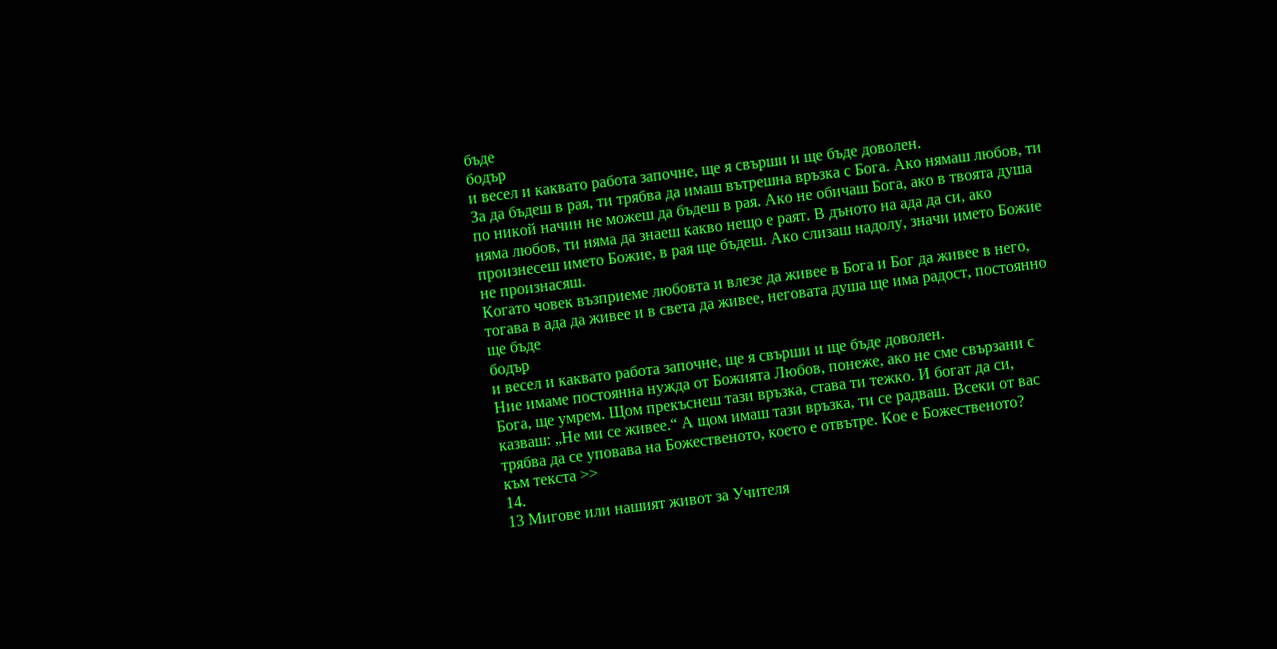бъде
бодър
и весел и каквато работа започне, ще я свърши и ще бъде доволен.
За да бъдеш в рая, ти трябва да имаш вътрешна връзка с Бога. Ако нямаш любов, ти по никой начин не можеш да бъдеш в рая. Ако не обичаш Бога, ако в твоята душа няма любов, ти няма да знаеш какво нещо е раят. В дъното на ада да си, ако произнесеш името Божие, в рая ще бъдеш. Ако слизаш надолу, значи името Божие не произнасяш.
Когато човек възприеме любовта и влезе да живее в Бога и Бог да живее в него, тогава в ада да живее и в света да живее, неговата душа ще има радост, постоянно ще бъде
бодър
и весел и каквато работа започне, ще я свърши и ще бъде доволен.
Ние имаме постоянна нужда от Божията Любов, понеже, ако не сме свързани с Бога, ще умрем. Щом прекъснеш тази връзка, става ти тежко. И богат да си, казваш: „Не ми се живее.“ А щом имаш тази връзка, ти се радваш. Всеки от вас трябва да се уповава на Божественото, което е отвътре. Кое е Божественото?
към текста >>
14.
13 Мигове или нашият живот за Учителя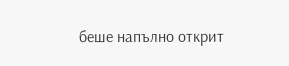беше напълно открит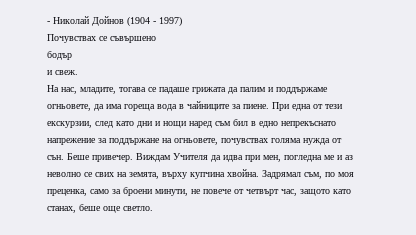- Николай Дойнов (1904 - 1997)
Почувствах се съвършено
бодър
и свеж.
На нас, младите, тогава се падаше грижата да палим и поддържаме огньовете, да има гореща вода в чайниците за пиене. При една от тези екскурзии, след като дни и нощи наред съм бил в едно непрекъснато напрежение за поддържане на огньовете, почувствах голяма нужда от сън. Беше привечер. Виждам Учителя да идва при мен, погледна ме и аз неволно се свих на земята, върху купчина хвойна. Задрямал съм, по моя преценка, само за броени минути, не повече от четвърт час, защото като станах, беше още светло.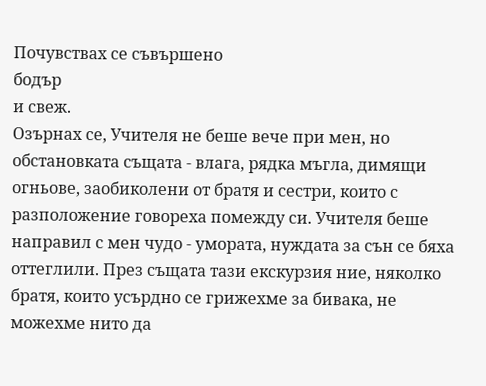Почувствах се съвършено
бодър
и свеж.
Озърнах се, Учителя не беше вече при мен, но обстановката същата - влага, рядка мъгла, димящи огньове, заобиколени от братя и сестри, които с разположение говореха помежду си. Учителя беше направил с мен чудо - умората, нуждата за сън се бяха оттеглили. През същата тази екскурзия ние, няколко братя, които усърдно се грижехме за бивака, не можехме нито да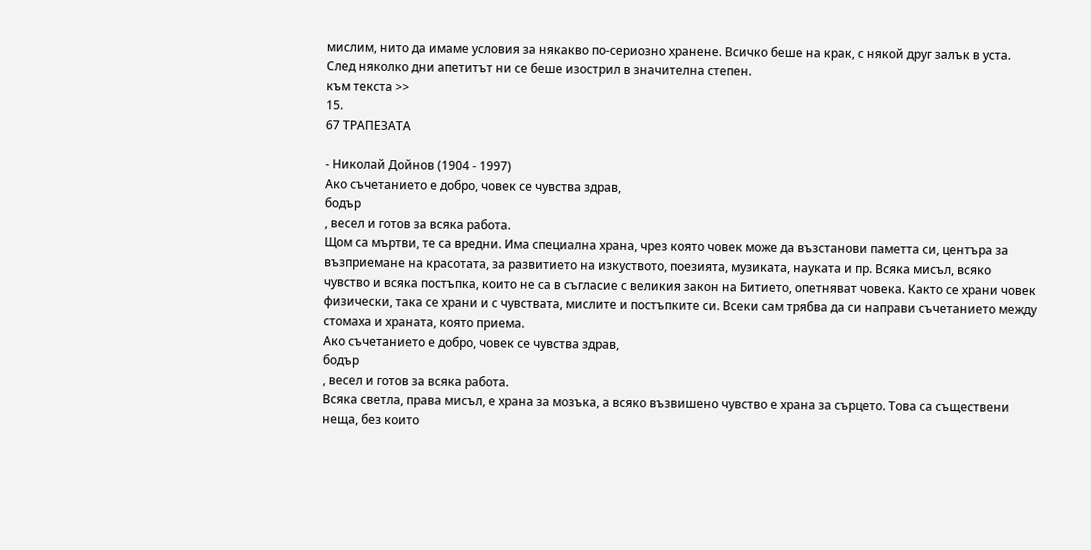мислим, нито да имаме условия за някакво по-сериозно хранене. Всичко беше на крак, с някой друг залък в уста. След няколко дни апетитът ни се беше изострил в значителна степен.
към текста >>
15.
67 ТРАПЕЗАТА

- Николай Дойнов (1904 - 1997)
Ако съчетанието е добро, човек се чувства здрав,
бодър
, весел и готов за всяка работа.
Щом са мъртви, те са вредни. Има специална храна, чрез която човек може да възстанови паметта си, центъра за възприемане на красотата, за развитието на изкуството, поезията, музиката, науката и пр. Всяка мисъл, всяко чувство и всяка постъпка, които не са в съгласие с великия закон на Битието, опетняват човека. Както се храни човек физически, така се храни и с чувствата, мислите и постъпките си. Всеки сам трябва да си направи съчетанието между стомаха и храната, която приема.
Ако съчетанието е добро, човек се чувства здрав,
бодър
, весел и готов за всяка работа.
Всяка светла, права мисъл, е храна за мозъка, а всяко възвишено чувство е храна за сърцето. Това са съществени неща, без които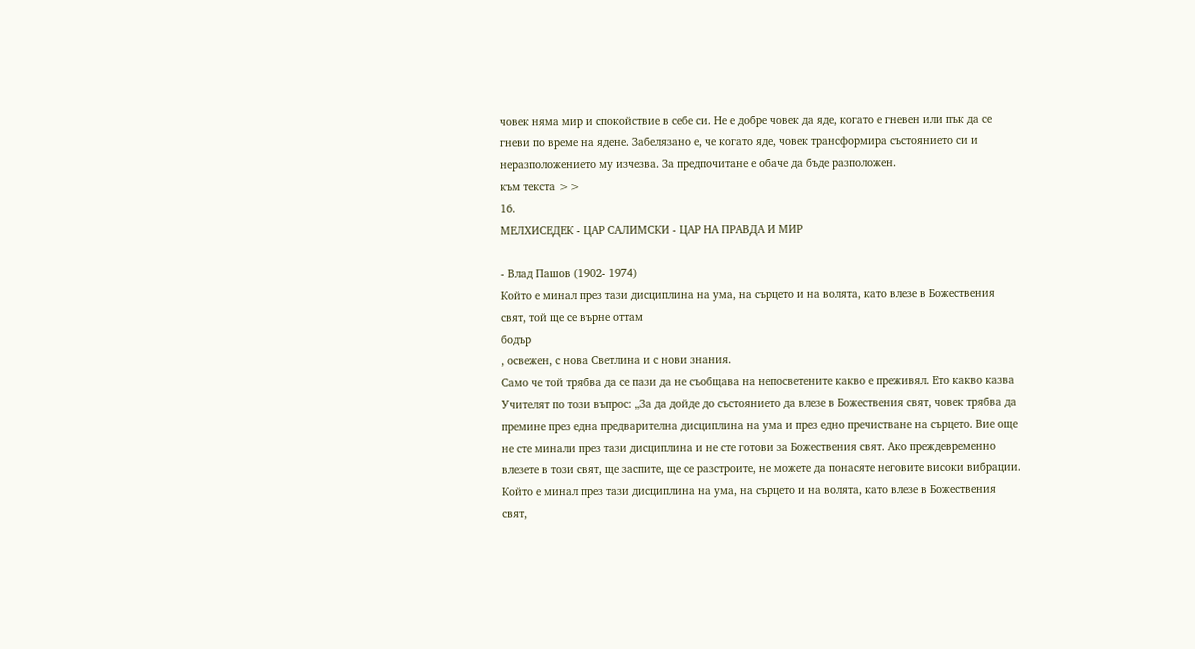човек няма мир и спокойствие в себе си. Не е добре човек да яде, когато е гневен или пък да се гневи по време на ядене. Забелязано е, че когато яде, човек трансформира състоянието си и неразположението му изчезва. За предпочитане е обаче да бъде разположен.
към текста >>
16.
МЕЛХИСЕДЕК - ЦАР САЛИМСКИ - ЦАР НА ПРАВДА И МИР

- Влад Пашов (1902- 1974)
Който е минал през тази дисциплина на ума, на сърцето и на волята, като влезе в Божествения свят, той ще се върне оттам
бодър
, освежен, с нова Светлина и с нови знания.
Само че той трябва да се пази да не съобщава на непосветените какво е преживял. Ето какво казва Учителят по този въпрос: „За да дойде до състоянието да влезе в Божествения свят, човек трябва да премине през една предварителна дисциплина на ума и през едно пречистване на сърцето. Вие още не сте минали през тази дисциплина и не сте готови за Божествения свят. Ако преждевременно влезете в този свят, ще заспите, ще се разстроите, не можете да понасяте неговите високи вибрации.
Който е минал през тази дисциплина на ума, на сърцето и на волята, като влезе в Божествения свят,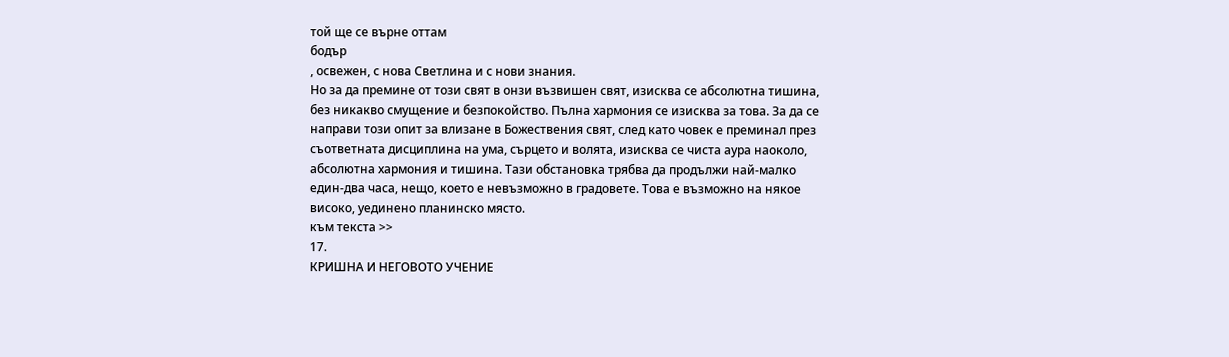той ще се върне оттам
бодър
, освежен, с нова Светлина и с нови знания.
Но за да премине от този свят в онзи възвишен свят, изисква се абсолютна тишина, без никакво смущение и безпокойство. Пълна хармония се изисква за това. За да се направи този опит за влизане в Божествения свят, след като човек е преминал през съответната дисциплина на ума, сърцето и волята, изисква се чиста аура наоколо, абсолютна хармония и тишина. Тази обстановка трябва да продължи най-малко един-два часа, нещо, което е невъзможно в градовете. Това е възможно на някое високо, уединено планинско място.
към текста >>
17.
КРИШНА И НЕГОВОТО УЧЕНИЕ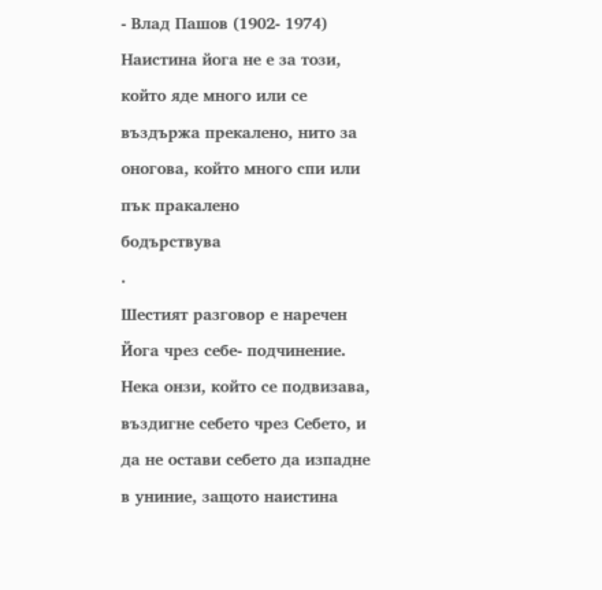- Влад Пашов (1902- 1974)
Наистина йога не е за този, който яде много или се въздържа прекалено, нито за оногова, който много спи или пък пракалено
бодърствува
.
Шестият разговор е наречен Йога чрез себе- подчинение. Нека онзи, който се подвизава, въздигне себето чрез Себето, и да не остави себето да изпадне в униние, защото наистина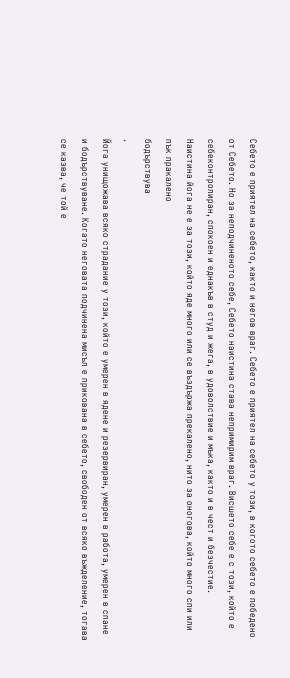Себето е приятел на себето, както и негов враг. Себето е приятел на себето у този, в когото себето е победено от Себето. Но за неподчиненото себе, Себето наистина става непримирим враг. Висшето себе е с този, който е себеконтролиран, спокоен и еднакъв в студ и жега, в удоволствие и мъка, както и в чест и безчестие.
Наистина йога не е за този, който яде много или се въздържа прекалено, нито за оногова, който много спи или пък пракалено
бодърствува
.
Йога унищожава всяко страдание у този, който е умерен в ядене и резервиран, умерен в работа, умерен в спане и бодърствуване. Когато неговата подчинена мисъл е прикована в себето, свободен от всяко въжделение, тогава се казва, че той е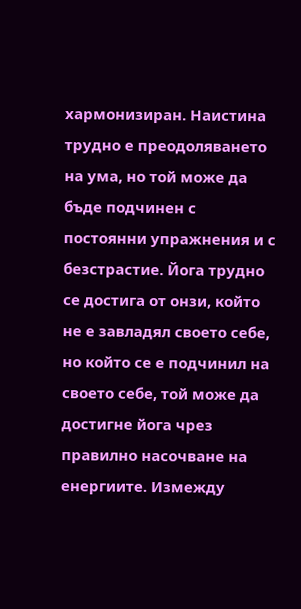хармонизиран. Наистина трудно е преодоляването на ума, но той може да бъде подчинен с постоянни упражнения и с безстрастие. Йога трудно се достига от онзи, който не е завладял своето себе, но който се е подчинил на своето себе, той може да достигне йога чрез правилно насочване на енергиите. Измежду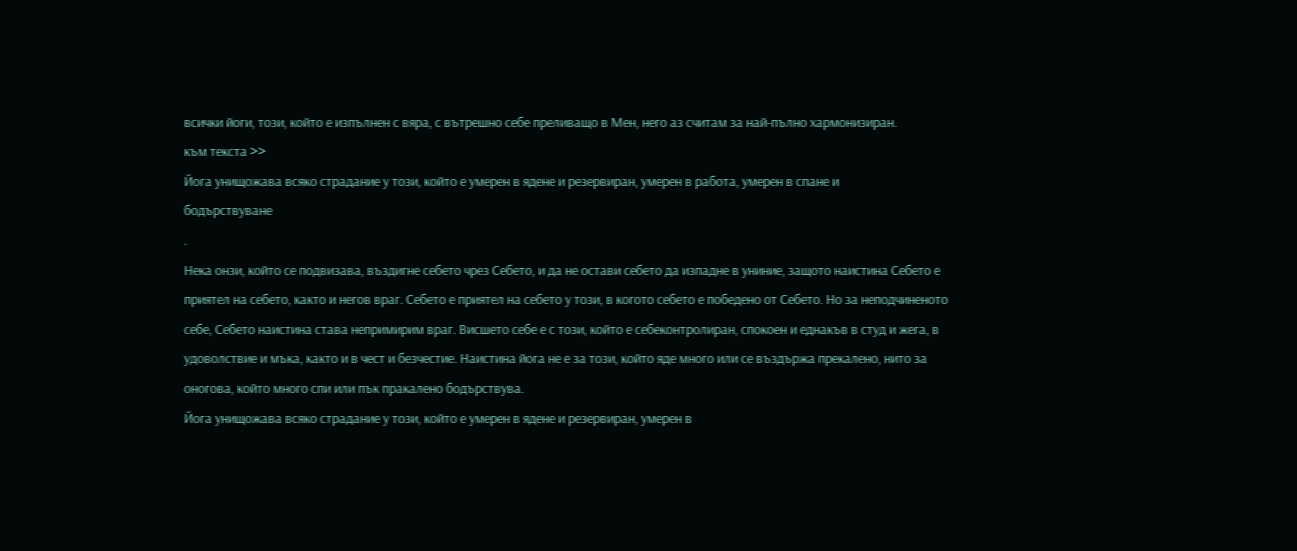всички йоги, този, който е изпълнен с вяра, с вътрешно себе преливащо в Мен, него аз считам за най-пълно хармонизиран.
към текста >>
Йога унищожава всяко страдание у този, който е умерен в ядене и резервиран, умерен в работа, умерен в спане и
бодърствуване
.
Нека онзи, който се подвизава, въздигне себето чрез Себето, и да не остави себето да изпадне в униние, защото наистина Себето е приятел на себето, както и негов враг. Себето е приятел на себето у този, в когото себето е победено от Себето. Но за неподчиненото себе, Себето наистина става непримирим враг. Висшето себе е с този, който е себеконтролиран, спокоен и еднакъв в студ и жега, в удоволствие и мъка, както и в чест и безчестие. Наистина йога не е за този, който яде много или се въздържа прекалено, нито за оногова, който много спи или пък пракалено бодърствува.
Йога унищожава всяко страдание у този, който е умерен в ядене и резервиран, умерен в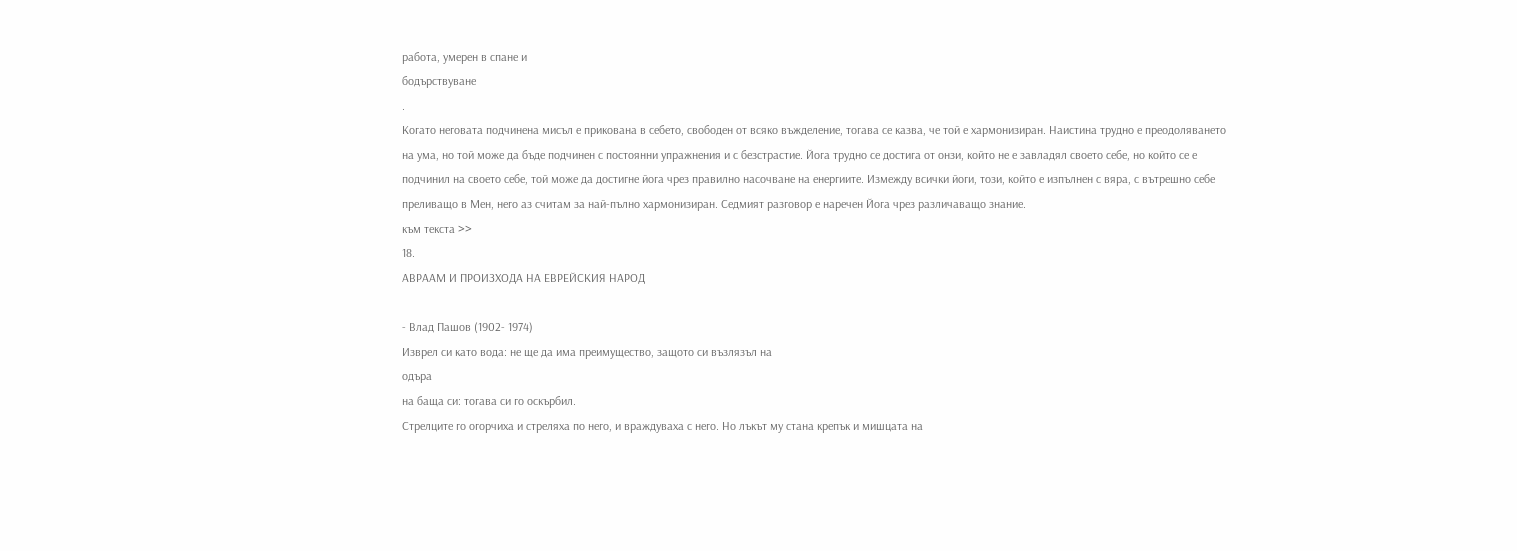работа, умерен в спане и
бодърствуване
.
Когато неговата подчинена мисъл е прикована в себето, свободен от всяко въжделение, тогава се казва, че той е хармонизиран. Наистина трудно е преодоляването на ума, но той може да бъде подчинен с постоянни упражнения и с безстрастие. Йога трудно се достига от онзи, който не е завладял своето себе, но който се е подчинил на своето себе, той може да достигне йога чрез правилно насочване на енергиите. Измежду всички йоги, този, който е изпълнен с вяра, с вътрешно себе преливащо в Мен, него аз считам за най-пълно хармонизиран. Седмият разговор е наречен Йога чрез различаващо знание.
към текста >>
18.
АВРААМ И ПРОИЗХОДА НА ЕВРЕЙСКИЯ НАРОД

- Влад Пашов (1902- 1974)
Изврел си като вода: не ще да има преимущество, защото си възлязъл на
одъра
на баща си: тогава си го оскърбил.
Стрелците го огорчиха и стреляха по него, и враждуваха с него. Но лъкът му стана крепък и мишцата на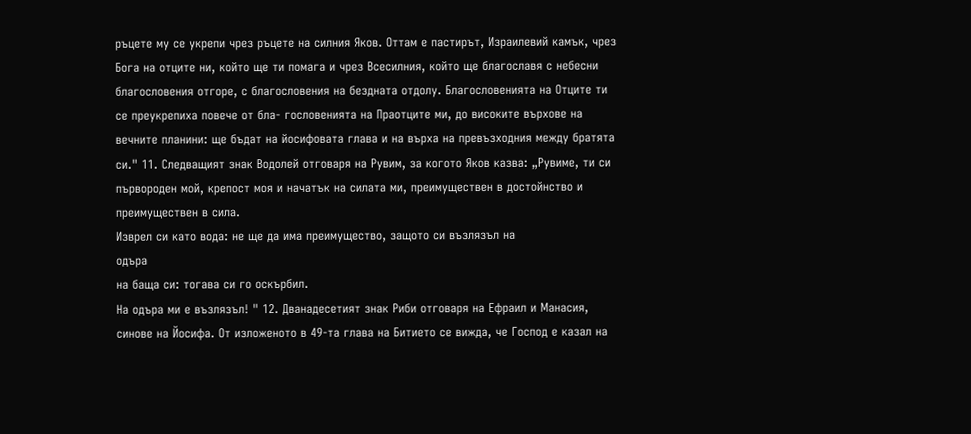ръцете му се укрепи чрез ръцете на силния Яков. Оттам е пастирът, Израилевий камък, чрез Бога на отците ни, който ще ти помага и чрез Всесилния, който ще благославя с небесни благословения отгоре, с благословения на бездната отдолу. Благословенията на Отците ти се преукрепиха повече от бла- гословенията на Праотците ми, до високите върхове на вечните планини: ще бъдат на йосифовата глава и на върха на превъзходния между братята си." 11. Следващият знак Водолей отговаря на Рувим, за когото Яков казва: „Рувиме, ти си първороден мой, крепост моя и начатък на силата ми, преимуществен в достойнство и преимуществен в сила.
Изврел си като вода: не ще да има преимущество, защото си възлязъл на
одъра
на баща си: тогава си го оскърбил.
На одъра ми е възлязъл! " 12. Дванадесетият знак Риби отговаря на Ефраил и Манасия, синове на Йосифа. От изложеното в 49-та глава на Битието се вижда, че Господ е казал на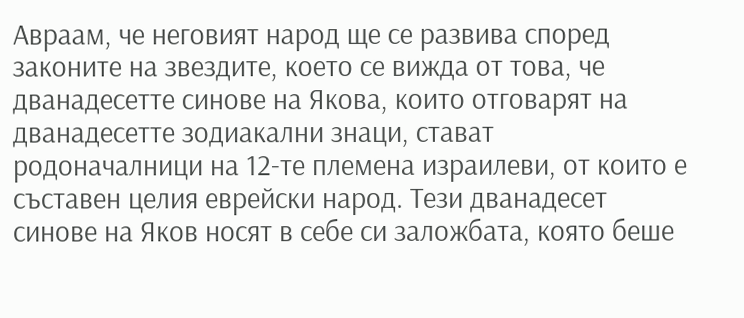Авраам, че неговият народ ще се развива според законите на звездите, което се вижда от това, че дванадесетте синове на Якова, които отговарят на дванадесетте зодиакални знаци, стават родоначалници на 12-те племена израилеви, от които е съставен целия еврейски народ. Тези дванадесет синове на Яков носят в себе си заложбата, която беше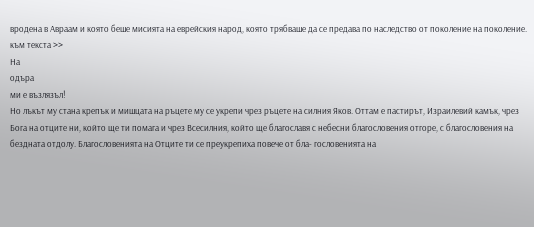вродена в Авраам и която беше мисията на еврейския народ, която трябваше да се предава по наследство от поколение на поколение.
към текста >>
На
одъра
ми е възлязъл!
Но лъкът му стана крепък и мишцата на ръцете му се укрепи чрез ръцете на силния Яков. Оттам е пастирът, Израилевий камък, чрез Бога на отците ни, който ще ти помага и чрез Всесилния, който ще благославя с небесни благословения отгоре, с благословения на бездната отдолу. Благословенията на Отците ти се преукрепиха повече от бла- гословенията на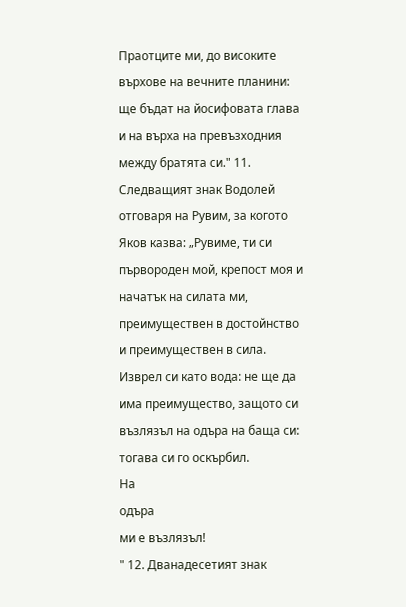Праотците ми, до високите върхове на вечните планини: ще бъдат на йосифовата глава и на върха на превъзходния между братята си." 11. Следващият знак Водолей отговаря на Рувим, за когото Яков казва: „Рувиме, ти си първороден мой, крепост моя и начатък на силата ми, преимуществен в достойнство и преимуществен в сила. Изврел си като вода: не ще да има преимущество, защото си възлязъл на одъра на баща си: тогава си го оскърбил.
На
одъра
ми е възлязъл!
" 12. Дванадесетият знак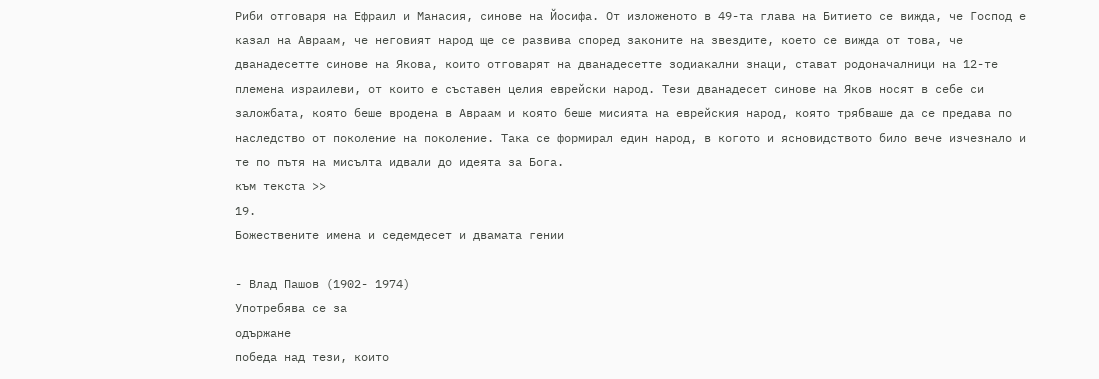Риби отговаря на Ефраил и Манасия, синове на Йосифа. От изложеното в 49-та глава на Битието се вижда, че Господ е казал на Авраам, че неговият народ ще се развива според законите на звездите, което се вижда от това, че дванадесетте синове на Якова, които отговарят на дванадесетте зодиакални знаци, стават родоначалници на 12-те племена израилеви, от които е съставен целия еврейски народ. Тези дванадесет синове на Яков носят в себе си заложбата, която беше вродена в Авраам и която беше мисията на еврейския народ, която трябваше да се предава по наследство от поколение на поколение. Така се формирал един народ, в когото и ясновидството било вече изчезнало и те по пътя на мисълта идвали до идеята за Бога.
към текста >>
19.
Божествените имена и седемдесет и двамата гении

- Влад Пашов (1902- 1974)
Употребява се за
одържане
победа над тези, които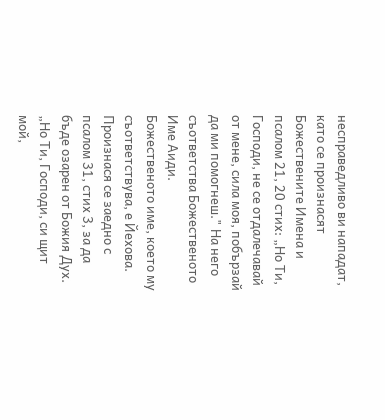несправедливо ви нападат, като се произнасят Божествените Имена и псалом 21, 20 стих: „Но Ти, Господи, не се отдалечавай от мене, сила моя, побързай да ми помогнеш." На него съответства Божественото Име Аиди.
Божественото име, което му съответствува, е Йехова. Произнася се заедно с псалом 31, стих 3, за да бъде озарен от Божия Дух. „Но Ти, Господи, си щит мой,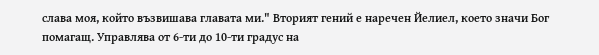слава моя, който възвишава главата ми." Вторият гений е наречен Йелиел, което значи Бог помагащ. Управлява от 6-ти до 10-ти градус на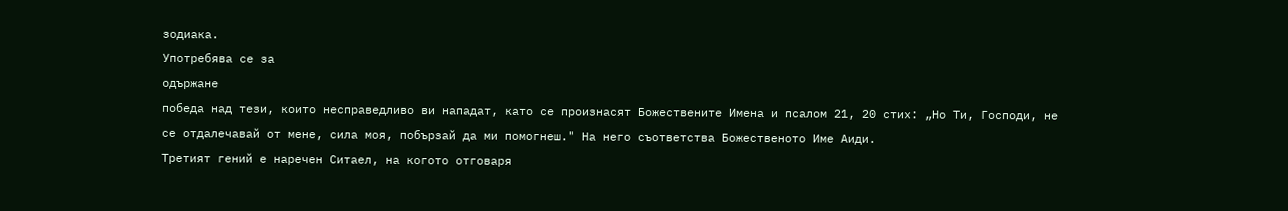зодиака.
Употребява се за
одържане
победа над тези, които несправедливо ви нападат, като се произнасят Божествените Имена и псалом 21, 20 стих: „Но Ти, Господи, не се отдалечавай от мене, сила моя, побързай да ми помогнеш." На него съответства Божественото Име Аиди.
Третият гений е наречен Ситаел, на когото отговаря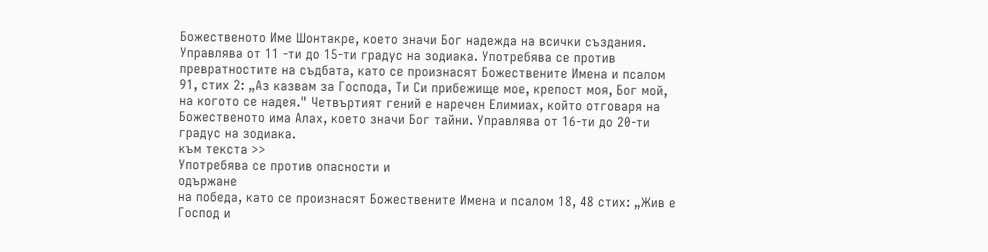Божественото Име Шонтакре, което значи Бог надежда на всички създания. Управлява от 11 -ти до 15-ти градус на зодиака. Употребява се против превратностите на съдбата, като се произнасят Божествените Имена и псалом 91, стих 2: „Аз казвам за Господа, Ти Си прибежище мое, крепост моя, Бог мой, на когото се надея." Четвъртият гений е наречен Елимиах, който отговаря на Божественото има Алах, което значи Бог тайни. Управлява от 16-ти до 20-ти градус на зодиака.
към текста >>
Употребява се против опасности и
одържане
на победа, като се произнасят Божествените Имена и псалом 18, 48 стих: „Жив е Господ и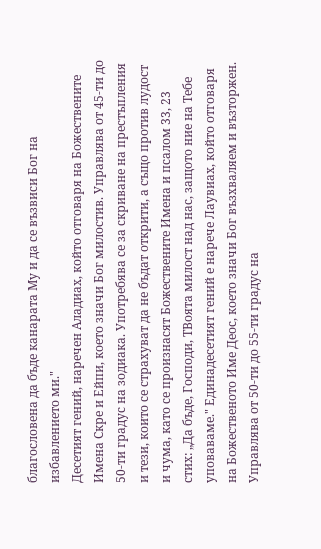благословена да бъде канарата Му и да се възвиси Бог на избавлението ми."
Десетият гений, наречен Аладиах, който отговаря на Божествените Имена Скре и Ейпи, което значи Бог милостив. Управлява от 45-ти до 50-ти градус на зодиака. Употребява се за скриване на престъпления и тези, които се страхуват да не бъдат открити, а също против лудост и чума, като се произнасят Божествените Имена и псалом 33, 23 стих: „Да бъде, Господи, ТВоята милост над нас, защото ние на Тебе уповаваме." Единадесетият гений е нарече Лаувиах, който отговаря на Божественото Име Деос, което значи Бог възхваляем и възторжен. Управлява от 50-ти до 55-ти градус на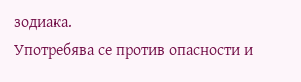зодиака.
Употребява се против опасности и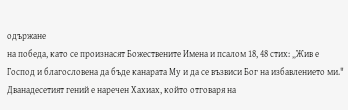одържане
на победа, като се произнасят Божествените Имена и псалом 18, 48 стих: „Жив е Господ и благословена да бъде канарата Му и да се възвиси Бог на избавлението ми."
Дванадесетият гений е наречен Хахиах, който отговаря на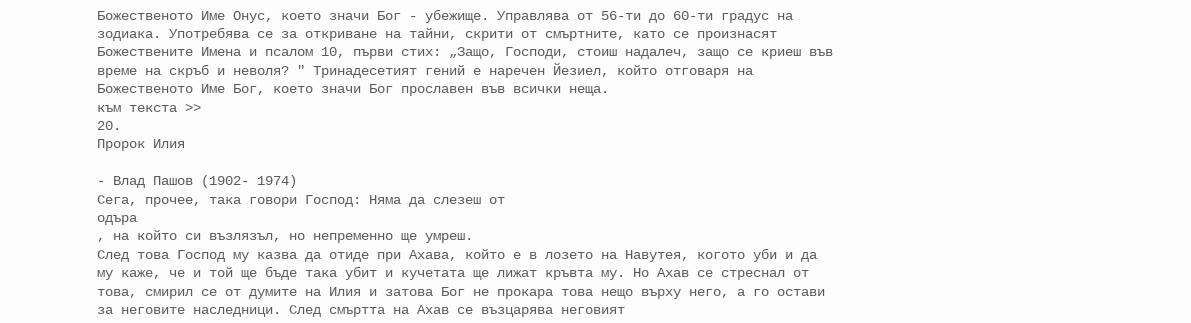Божественото Име Онус, което значи Бог - убежище. Управлява от 56-ти до 60-ти градус на зодиака. Употребява се за откриване на тайни, скрити от смъртните, като се произнасят Божествените Имена и псалом 10, първи стих: „Защо, Господи, стоиш надалеч, защо се криеш във време на скръб и неволя? " Тринадесетият гений е наречен Йезиел, който отговаря на Божественото Име Бог, което значи Бог прославен във всички неща.
към текста >>
20.
Пророк Илия

- Влад Пашов (1902- 1974)
Сега, прочее, така говори Господ: Няма да слезеш от
одъра
, на който си възлязъл, но непременно ще умреш.
След това Господ му казва да отиде при Ахава, който е в лозето на Навутея, когото уби и да му каже, че и той ще бъде така убит и кучетата ще лижат кръвта му. Но Ахав се стреснал от това, смирил се от думите на Илия и затова Бог не прокара това нещо върху него, а го остави за неговите наследници. След смъртта на Ахав се възцарява неговият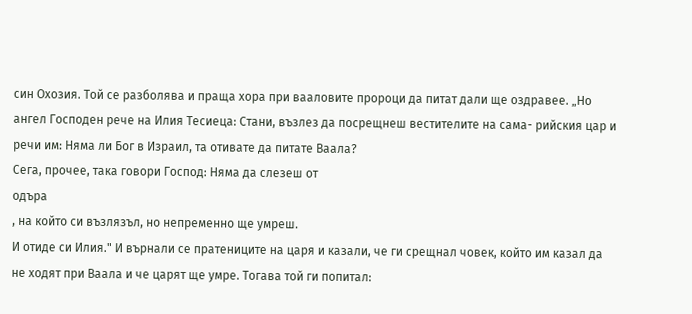син Охозия. Той се разболява и праща хора при вааловите пророци да питат дали ще оздравее. „Но ангел Господен рече на Илия Тесиеца: Стани, възлез да посрещнеш вестителите на сама- рийския цар и речи им: Няма ли Бог в Израил, та отивате да питате Ваала?
Сега, прочее, така говори Господ: Няма да слезеш от
одъра
, на който си възлязъл, но непременно ще умреш.
И отиде си Илия." И върнали се пратениците на царя и казали, че ги срещнал човек, който им казал да не ходят при Ваала и че царят ще умре. Тогава той ги попитал: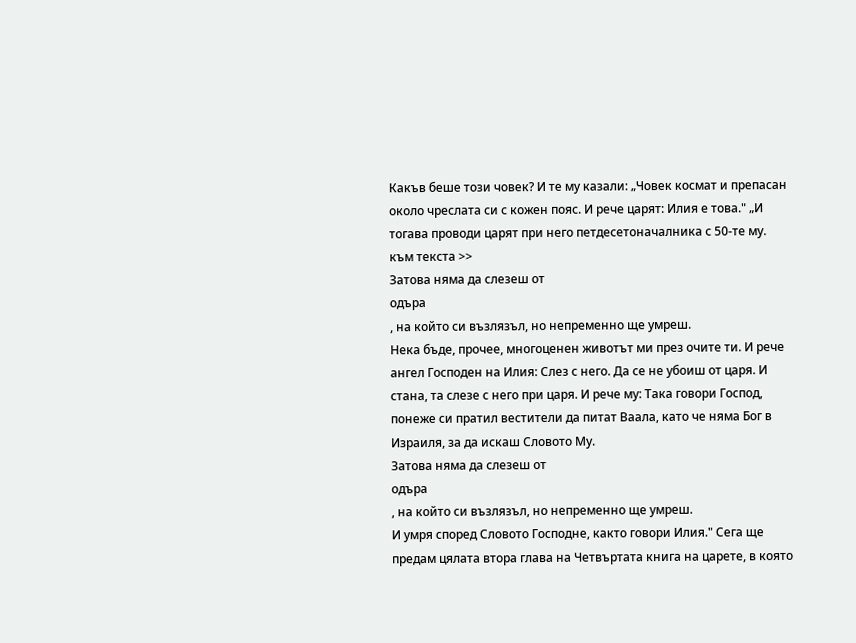Какъв беше този човек? И те му казали: „Човек космат и препасан около чреслата си с кожен пояс. И рече царят: Илия е това." „И тогава проводи царят при него петдесетоначалника с 50-те му.
към текста >>
Затова няма да слезеш от
одъра
, на който си възлязъл, но непременно ще умреш.
Нека бъде, прочее, многоценен животът ми през очите ти. И рече ангел Господен на Илия: Слез с него. Да се не убоиш от царя. И стана, та слезе с него при царя. И рече му: Така говори Господ, понеже си пратил вестители да питат Ваала, като че няма Бог в Израиля, за да искаш Словото Му.
Затова няма да слезеш от
одъра
, на който си възлязъл, но непременно ще умреш.
И умря според Словото Господне, както говори Илия." Сега ще предам цялата втора глава на Четвъртата книга на царете, в която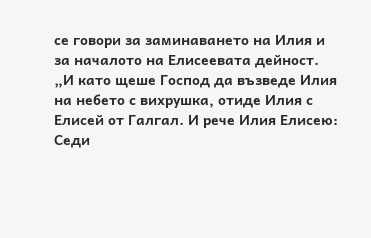се говори за заминаването на Илия и за началото на Елисеевата дейност. „И като щеше Господ да възведе Илия на небето с вихрушка, отиде Илия с Елисей от Галгал. И рече Илия Елисею: Седи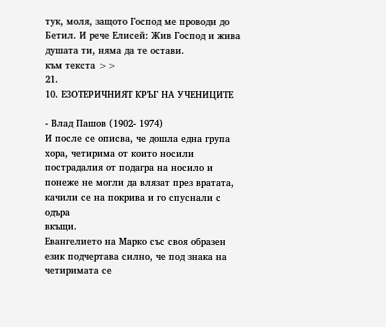тук, моля, защото Господ ме проводи до Бетил. И рече Елисей: Жив Господ и жива душата ти, няма да те остави.
към текста >>
21.
10. ЕЗОТЕРИЧНИЯТ КРЪГ НА УЧЕНИЦИТЕ

- Влад Пашов (1902- 1974)
И после се описва, че дошла една група хора, четирима от които носили пострадалия от подагра на носило и понеже не могли да влязат през вратата, качили се на покрива и го спуснали с
одъра
вкъщи.
Евангелието на Марко със своя образен език подчертава силно, че под знака на четиримата се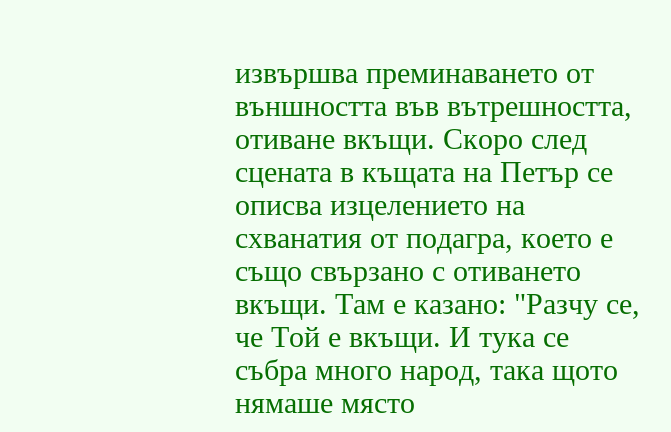извършва преминаването от външността във вътрешността, отиване вкъщи. Скоро след сцената в къщата на Петър се описва изцелението на схванатия от подагра, което е също свързано с отиването вкъщи. Там е казано: "Разчу се, че Той е вкъщи. И тука се събра много народ, така щото нямаше място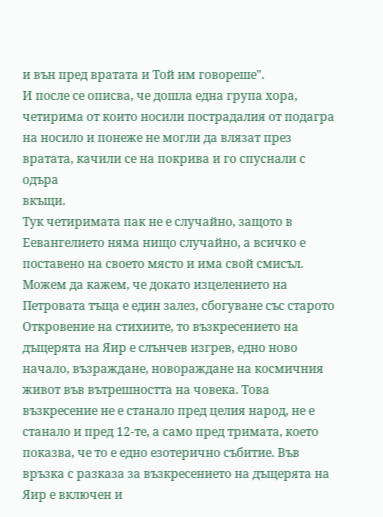и вън пред вратата и Той им говореше".
И после се описва, че дошла една група хора, четирима от които носили пострадалия от подагра на носило и понеже не могли да влязат през вратата, качили се на покрива и го спуснали с
одъра
вкъщи.
Тук четиримата пак не е случайно, защото в Еевангелието няма нищо случайно, а всичко е поставено на своето място и има свой смисъл. Можем да кажем, че докато изцелението на Петровата тъща е един залез, сбогуване със старото Откровение на стихиите, то възкресението на дъщерята на Яир е слънчев изгрев, едно ново начало, възраждане, новораждане на космичния живот във вътрешността на човека. Това възкресение не е станало пред целия народ, не е станало и пред 12-те, а само пред тримата, което показва, че то е едно езотерично събитие. Във връзка с разказа за възкресението на дъщерята на Яир е включен и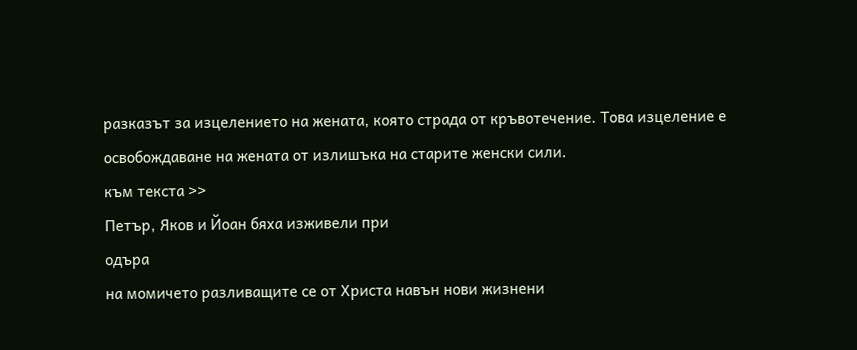разказът за изцелението на жената, която страда от кръвотечение. Това изцеление е освобождаване на жената от излишъка на старите женски сили.
към текста >>
Петър, Яков и Йоан бяха изживели при
одъра
на момичето разливащите се от Христа навън нови жизнени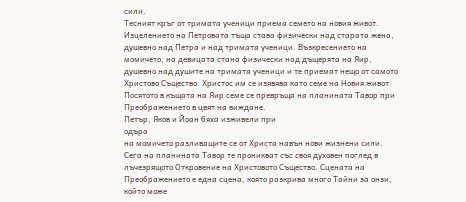сили.
Тесният кръг от тримата ученици приема семето на новия живот. Изцелението на Петровата тъща става физически над старата жена, душевно над Петра и над тримата ученици. Възкресението на момичето, на девицата стана физически над дъщерята на Яир, душевно над душите на тримата ученици и те приемат нещо от самото Христово Същество. Христос им се изявява като семе на Новия живот. Посятото в къщата на Яир семе се превръща на планината Тавор при Преображението в цвят на виждане.
Петър, Яков и Йоан бяха изживели при
одъра
на момичето разливащите се от Христа навън нови жизнени сили.
Сега на планината Тавор те проникват със своя духовен поглед в лъчезрящото Откровение на Христовото Същество. Сцената на Преображението е една сцена, която разкрива много Тайни за онзи, който може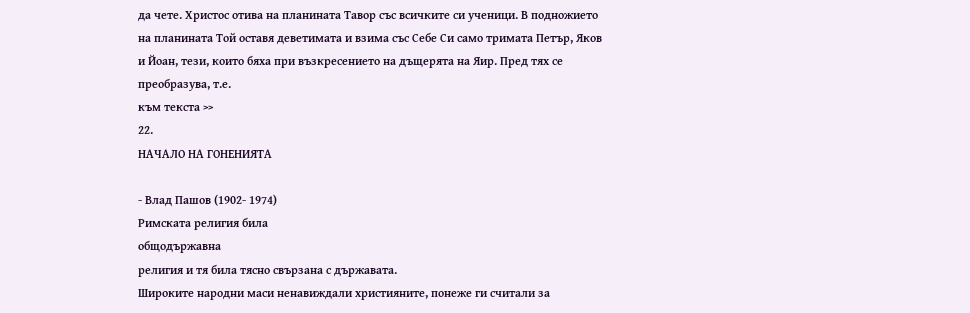да чете. Христос отива на планината Тавор със всичките си ученици. В подножието на планината Той оставя деветимата и взима със Себе Си само тримата Петър, Яков и Йоан, тези, които бяха при възкресението на дъщерята на Яир. Пред тях се преобразува, т.е.
към текста >>
22.
НАЧАЛО НА ГОНЕНИЯТА

- Влад Пашов (1902- 1974)
Римската религия била
общодържавна
религия и тя била тясно свързана с държавата.
Широките народни маси ненавиждали християните, понеже ги считали за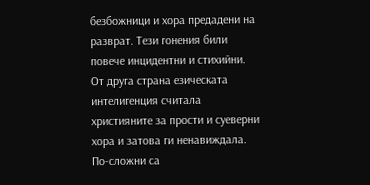безбожници и хора предадени на разврат. Тези гонения били повече инцидентни и стихийни. От друга страна езическата интелигенция считала християните за прости и суеверни хора и затова ги ненавиждала. По-сложни са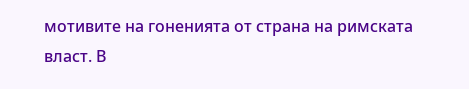мотивите на гоненията от страна на римската власт. В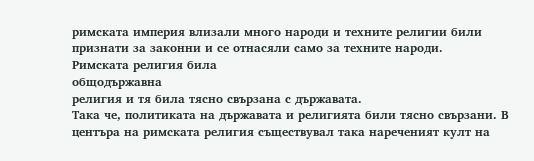римската империя влизали много народи и техните религии били признати за законни и се отнасяли само за техните народи.
Римската религия била
общодържавна
религия и тя била тясно свързана с държавата.
Така че, политиката на държавата и религията били тясно свързани. В центъра на римската религия съществувал така нареченият култ на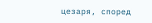цезаря, според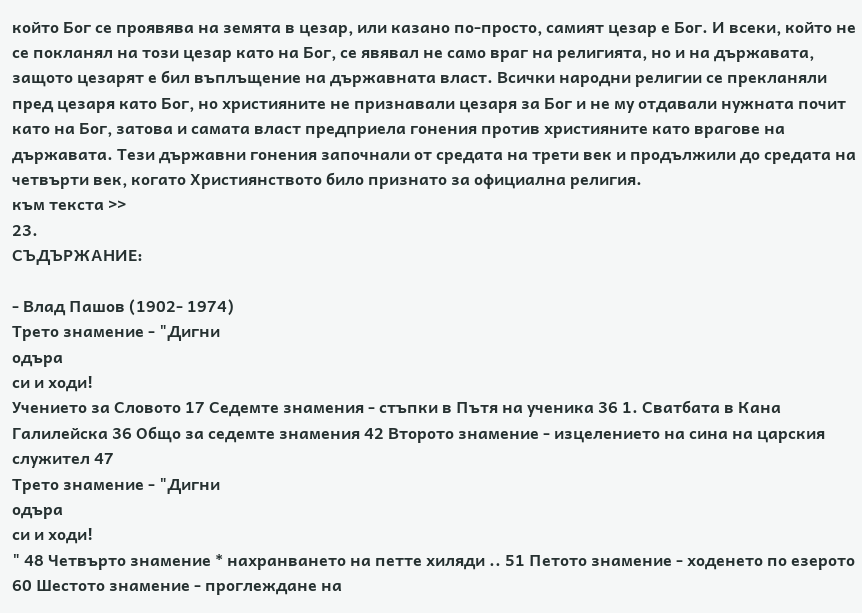който Бог се проявява на земята в цезар, или казано по-просто, самият цезар е Бог. И всеки, който не се покланял на този цезар като на Бог, се явявал не само враг на религията, но и на държавата, защото цезарят е бил въплъщение на държавната власт. Всички народни религии се прекланяли пред цезаря като Бог, но християните не признавали цезаря за Бог и не му отдавали нужната почит като на Бог, затова и самата власт предприела гонения против християните като врагове на държавата. Тези държавни гонения започнали от средата на трети век и продължили до средата на четвърти век, когато Християнството било признато за официална религия.
към текста >>
23.
СЪДЪРЖАНИЕ:

- Влад Пашов (1902- 1974)
Трето знамение - "Дигни
одъра
си и ходи!
Учението за Словото 17 Седемте знамения - стъпки в Пътя на ученика 36 1. Сватбата в Кана Галилейска 36 Общо за седемте знамения 42 Второто знамение - изцелението на сина на царския служител 47
Трето знамение - "Дигни
одъра
си и ходи!
" 48 Четвърто знамение * нахранването на петте хиляди .. 51 Петото знамение - ходенето по езерото 60 Шестото знамение - проглеждане на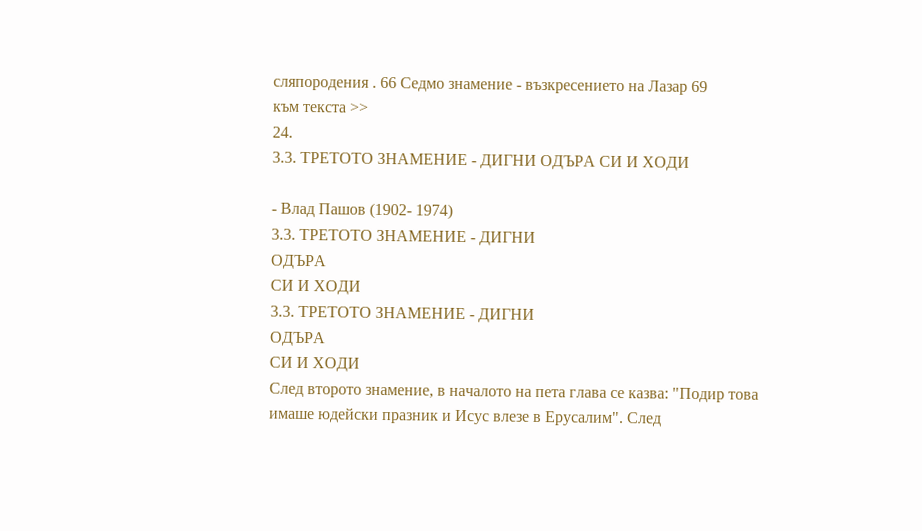сляпородения . 66 Седмо знамение - възкресението на Лазар 69
към текста >>
24.
3.3. ТРЕТОТО ЗНАМЕНИЕ - ДИГНИ ОДЪРА СИ И ХОДИ

- Влад Пашов (1902- 1974)
3.3. ТРЕТОТО ЗНАМЕНИЕ - ДИГНИ
ОДЪРА
СИ И ХОДИ
3.3. ТРЕТОТО ЗНАМЕНИЕ - ДИГНИ
ОДЪРА
СИ И ХОДИ
След второто знамение, в началото на пета глава се казва: "Подир това имаше юдейски празник и Исус влезе в Ерусалим". След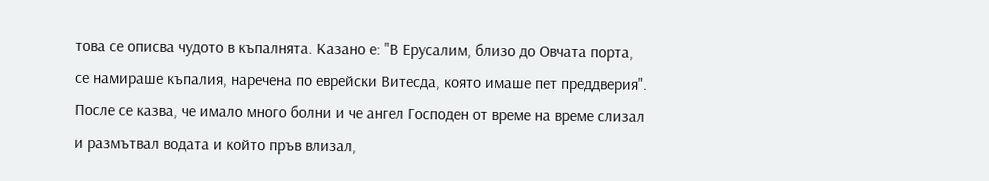това се описва чудото в къпалнята. Казано е: "В Ерусалим, близо до Овчата порта, се намираше къпалия, наречена по еврейски Витесда, която имаше пет преддверия". После се казва, че имало много болни и че ангел Господен от време на време слизал и размътвал водата и който пръв влизал,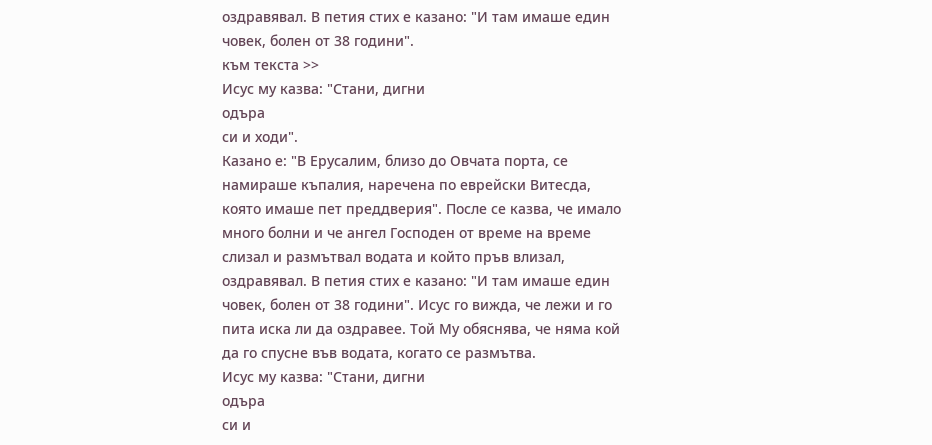оздравявал. В петия стих е казано: "И там имаше един човек, болен от 38 години".
към текста >>
Исус му казва: "Стани, дигни
одъра
си и ходи".
Казано е: "В Ерусалим, близо до Овчата порта, се намираше къпалия, наречена по еврейски Витесда, която имаше пет преддверия". После се казва, че имало много болни и че ангел Господен от време на време слизал и размътвал водата и който пръв влизал, оздравявал. В петия стих е казано: "И там имаше един човек, болен от 38 години". Исус го вижда, че лежи и го пита иска ли да оздравее. Той Му обяснява, че няма кой да го спусне във водата, когато се размътва.
Исус му казва: "Стани, дигни
одъра
си и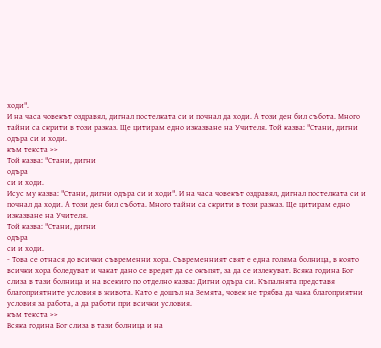ходи".
И на часа човекът оздравял, дигнал постелката си и почнал да ходи. А този ден бил събота. Много тайни са скрити в този разказ. Ще цитирам едно изказване на Учителя. Той казва: "Стани, дигни одъра си и ходи.
към текста >>
Той казва: "Стани, дигни
одъра
си и ходи.
Исус му казва: "Стани, дигни одъра си и ходи". И на часа човекът оздравял, дигнал постелката си и почнал да ходи. А този ден бил събота. Много тайни са скрити в този разказ. Ще цитирам едно изказване на Учителя.
Той казва: "Стани, дигни
одъра
си и ходи.
- Това се отнася до всички съвременни хора. Съвременният свят е една голяма болница, в която всички хора боледуват и чакат дано се вредят да се окъпят, за да се излекуват. Всяка година Бог слиза в тази болница и на всекиго по отделно казва: Дигни одъра си. Къпалнята представя благоприятните условия в живота. Като е дошъл на Земята, човек не трябва да чака благоприятни условия за работа, а да работи при всички условия.
към текста >>
Всяка година Бог слиза в тази болница и на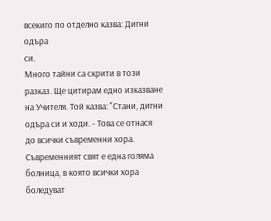всекиго по отделно казва: Дигни
одъра
си.
Много тайни са скрити в този разказ. Ще цитирам едно изказване на Учителя. Той казва: "Стани, дигни одъра си и ходи. - Това се отнася до всички съвременни хора. Съвременният свят е една голяма болница, в която всички хора боледуват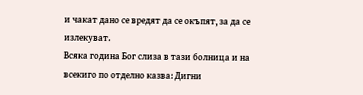и чакат дано се вредят да се окъпят, за да се излекуват.
Всяка година Бог слиза в тази болница и на всекиго по отделно казва: Дигни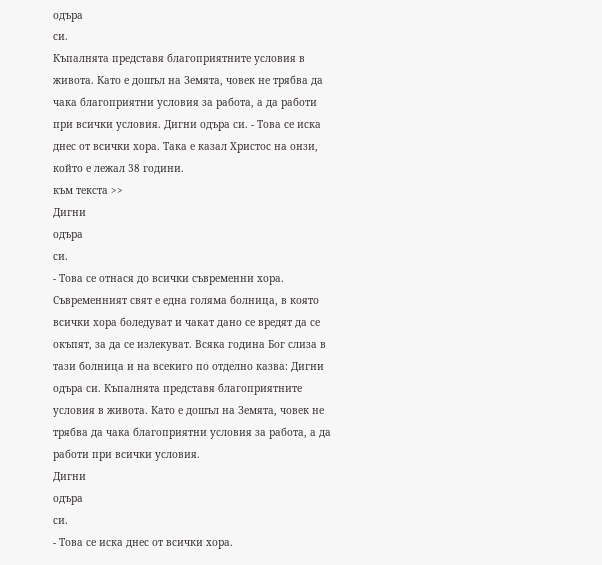одъра
си.
Къпалнята представя благоприятните условия в живота. Като е дошъл на Земята, човек не трябва да чака благоприятни условия за работа, а да работи при всички условия. Дигни одъра си. - Това се иска днес от всички хора. Така е казал Христос на онзи, който е лежал 38 години.
към текста >>
Дигни
одъра
си.
- Това се отнася до всички съвременни хора. Съвременният свят е една голяма болница, в която всички хора боледуват и чакат дано се вредят да се окъпят, за да се излекуват. Всяка година Бог слиза в тази болница и на всекиго по отделно казва: Дигни одъра си. Къпалнята представя благоприятните условия в живота. Като е дошъл на Земята, човек не трябва да чака благоприятни условия за работа, а да работи при всички условия.
Дигни
одъра
си.
- Това се иска днес от всички хора.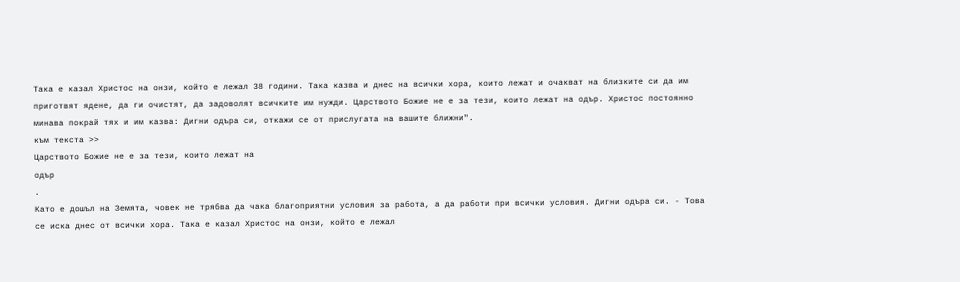Така е казал Христос на онзи, който е лежал 38 години. Така казва и днес на всички хора, които лежат и очакват на близките си да им приготвят ядене, да ги очистят, да задоволят всичките им нужди. Царството Божие не е за тези, които лежат на одър. Христос постоянно минава покрай тях и им казва: Дигни одъра си, откажи се от прислугата на вашите ближни".
към текста >>
Царството Божие не е за тези, които лежат на
одър
.
Като е дошъл на Земята, човек не трябва да чака благоприятни условия за работа, а да работи при всички условия. Дигни одъра си. - Това се иска днес от всички хора. Така е казал Христос на онзи, който е лежал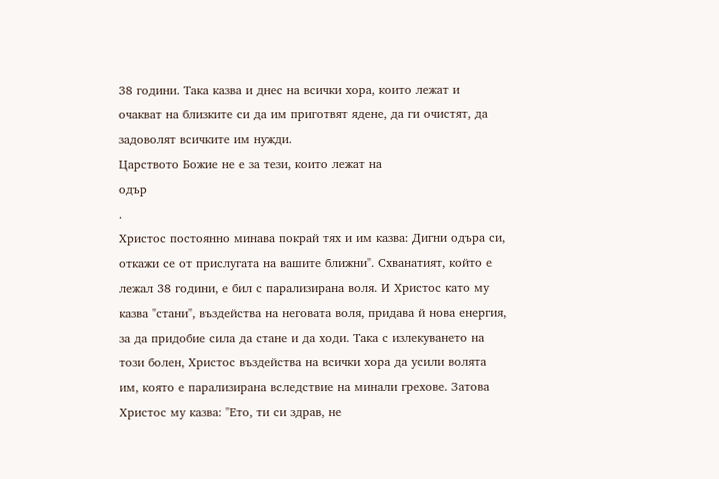38 години. Така казва и днес на всички хора, които лежат и очакват на близките си да им приготвят ядене, да ги очистят, да задоволят всичките им нужди.
Царството Божие не е за тези, които лежат на
одър
.
Христос постоянно минава покрай тях и им казва: Дигни одъра си, откажи се от прислугата на вашите ближни". Схванатият, който е лежал 38 години, е бил с парализирана воля. И Христос като му казва "стани", въздейства на неговата воля, придава й нова енергия, за да придобие сила да стане и да ходи. Така с излекуването на този болен, Христос въздейства на всички хора да усили волята им, която е парализирана вследствие на минали грехове. Затова Христос му казва: "Ето, ти си здрав, не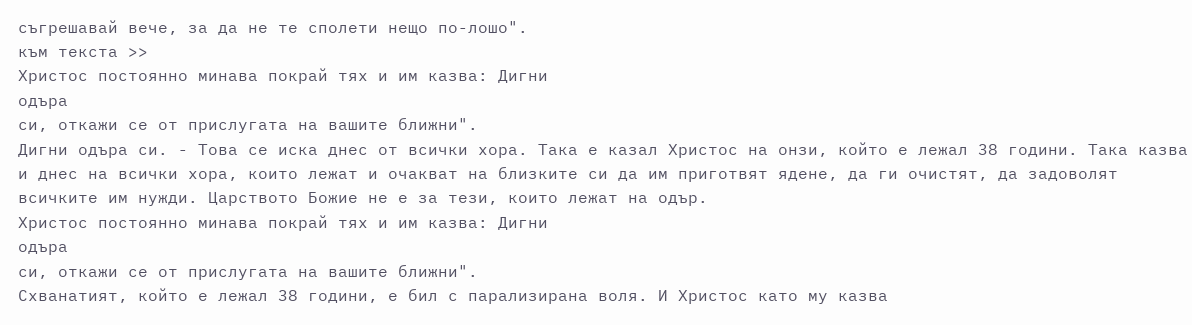съгрешавай вече, за да не те сполети нещо по-лошо".
към текста >>
Христос постоянно минава покрай тях и им казва: Дигни
одъра
си, откажи се от прислугата на вашите ближни".
Дигни одъра си. - Това се иска днес от всички хора. Така е казал Христос на онзи, който е лежал 38 години. Така казва и днес на всички хора, които лежат и очакват на близките си да им приготвят ядене, да ги очистят, да задоволят всичките им нужди. Царството Божие не е за тези, които лежат на одър.
Христос постоянно минава покрай тях и им казва: Дигни
одъра
си, откажи се от прислугата на вашите ближни".
Схванатият, който е лежал 38 години, е бил с парализирана воля. И Христос като му казва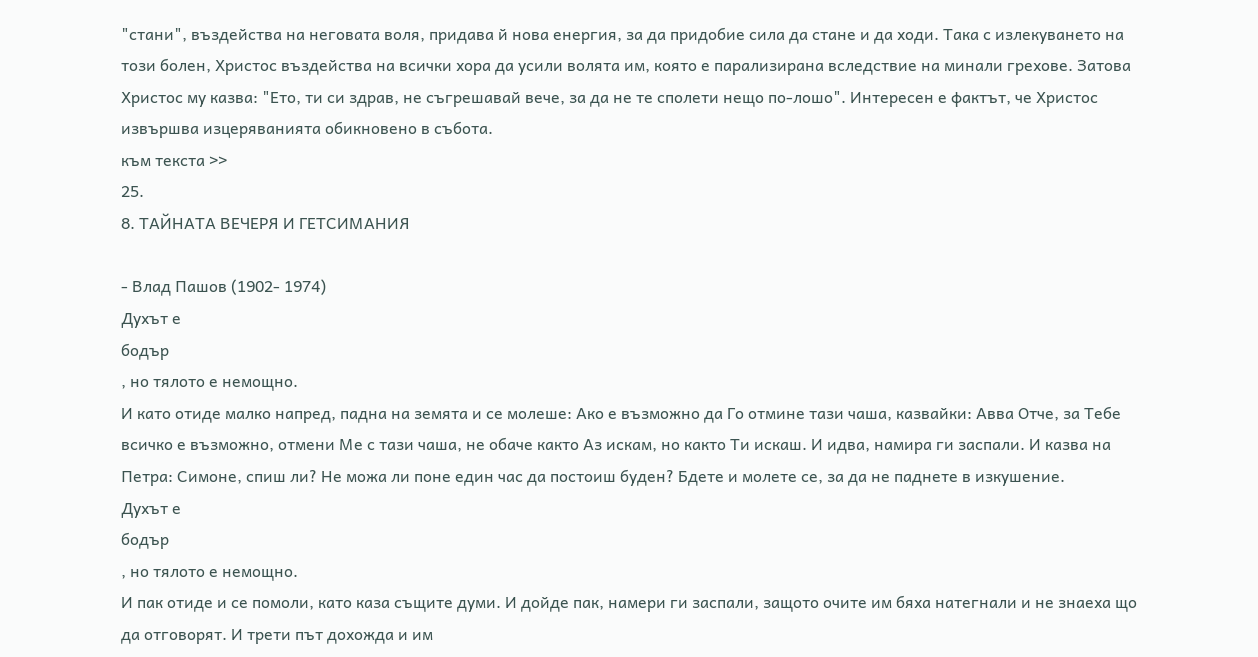"стани", въздейства на неговата воля, придава й нова енергия, за да придобие сила да стане и да ходи. Така с излекуването на този болен, Христос въздейства на всички хора да усили волята им, която е парализирана вследствие на минали грехове. Затова Христос му казва: "Ето, ти си здрав, не съгрешавай вече, за да не те сполети нещо по-лошо". Интересен е фактът, че Христос извършва изцеряванията обикновено в събота.
към текста >>
25.
8. ТАЙНАТА ВЕЧЕРЯ И ГЕТСИМАНИЯ

- Влад Пашов (1902- 1974)
Духът е
бодър
, но тялото е немощно.
И като отиде малко напред, падна на земята и се молеше: Ако е възможно да Го отмине тази чаша, казвайки: Авва Отче, за Тебе всичко е възможно, отмени Ме с тази чаша, не обаче както Аз искам, но както Ти искаш. И идва, намира ги заспали. И казва на Петра: Симоне, спиш ли? Не можа ли поне един час да постоиш буден? Бдете и молете се, за да не паднете в изкушение.
Духът е
бодър
, но тялото е немощно.
И пак отиде и се помоли, като каза същите думи. И дойде пак, намери ги заспали, защото очите им бяха натегнали и не знаеха що да отговорят. И трети път дохожда и им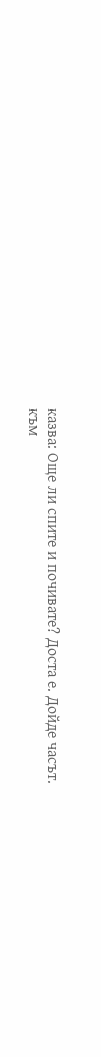казва: Още ли спите и почивате? Доста е. Дойде часът.
към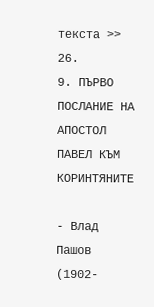текста >>
26.
9. ПЪРВО ПОСЛАНИЕ НА АПОСТОЛ ПАВЕЛ КЪМ КОРИНТЯНИТЕ

- Влад Пашов (1902-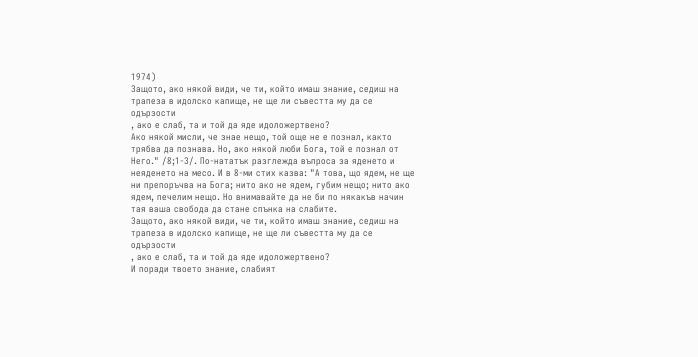1974)
Защото, ако някой види, че ти, който имаш знание, седиш на трапеза в идолско капище, не ще ли съвестта му да се
одързости
, ако е слаб, та и той да яде идоложертвено?
Ако някой мисли, че знае нещо, той още не е познал, както трябва да познава. Но, ако някой люби Бога, той е познал от Него." /8;1-3/. По-нататък разглежда въпроса за яденето и неяденето на месо. И в 8-ми стих казва: "А това, що ядем, не ще ни препоръчва на Бога; нито ако не ядем, губим нещо; нито ако ядем, печелим нещо. Но внимавайте да не би по някакъв начин тая ваша свобода да стане спънка на слабите.
Защото, ако някой види, че ти, който имаш знание, седиш на трапеза в идолско капище, не ще ли съвестта му да се
одързости
, ако е слаб, та и той да яде идоложертвено?
И поради твоето знание, слабият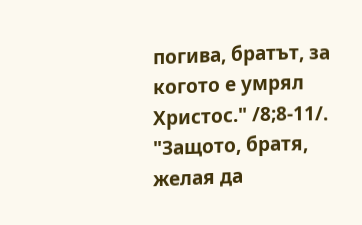погива, братът, за когото е умрял Христос." /8;8-11/. "Защото, братя, желая да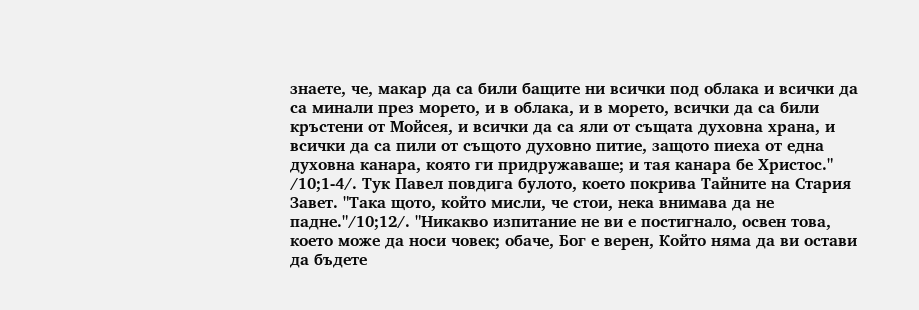знаете, че, макар да са били бащите ни всички под облака и всички да са минали през морето, и в облака, и в морето, всички да са били кръстени от Мойсея, и всички да са яли от същата духовна храна, и всички да са пили от същото духовно питие, защото пиеха от една духовна канара, която ги придружаваше; и тая канара бе Христос." /10;1-4/. Тук Павел повдига булото, което покрива Тайните на Стария Завет. "Така щото, който мисли, че стои, нека внимава да не падне."/10;12/. "Никакво изпитание не ви е постигнало, освен това, което може да носи човек; обаче, Бог е верен, Който няма да ви остави да бъдете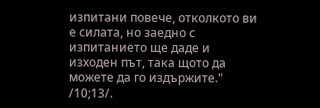изпитани повече, отколкото ви е силата, но заедно с изпитанието ще даде и изходен път, така щото да можете да го издържите." /10;13/.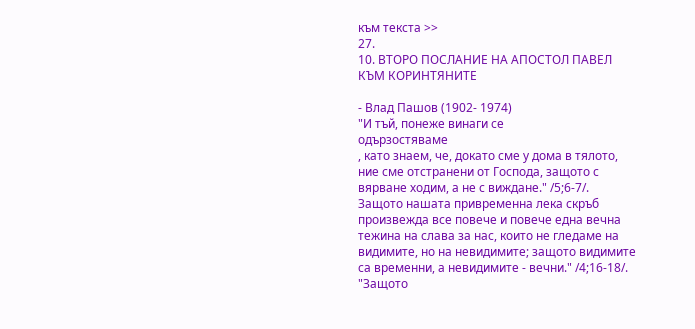към текста >>
27.
10. ВТОРО ПОСЛАНИЕ НА АПОСТОЛ ПАВЕЛ КЪМ КОРИНТЯНИТЕ

- Влад Пашов (1902- 1974)
"И тъй, понеже винаги се
одързостяваме
, като знаем, че, докато сме у дома в тялото, ние сме отстранени от Господа, защото с вярване ходим, а не с виждане." /5;6-7/.
Защото нашата привременна лека скръб произвежда все повече и повече една вечна тежина на слава за нас, които не гледаме на видимите, но на невидимите; защото видимите са временни, а невидимите - вечни." /4;16-18/. "Защото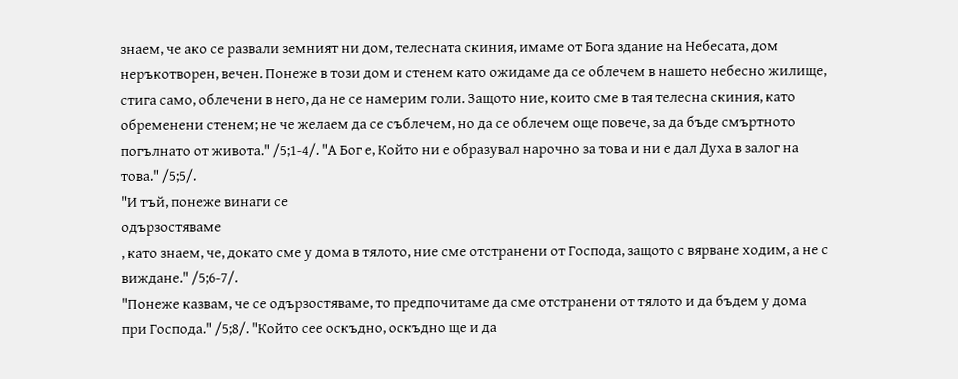знаем, че ако се развали земният ни дом, телесната скиния, имаме от Бога здание на Небесата, дом неръкотворен, вечен. Понеже в този дом и стенем като ожидаме да се облечем в нашето небесно жилище, стига само, облечени в него, да не се намерим голи. Защото ние, които сме в тая телесна скиния, като обременени стенем; не че желаем да се съблечем, но да се облечем още повече, за да бъде смъртното погълнато от живота." /5;1-4/. "А Бог е, Който ни е образувал нарочно за това и ни е дал Духа в залог на това." /5;5/.
"И тъй, понеже винаги се
одързостяваме
, като знаем, че, докато сме у дома в тялото, ние сме отстранени от Господа, защото с вярване ходим, а не с виждане." /5;6-7/.
"Понеже казвам, че се одързостяваме, то предпочитаме да сме отстранени от тялото и да бъдем у дома при Господа." /5;8/. "Който сее оскъдно, оскъдно ще и да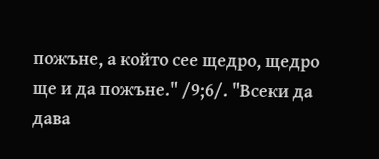пожъне, а който сее щедро, щедро ще и да пожъне." /9;6/. "Всеки да дава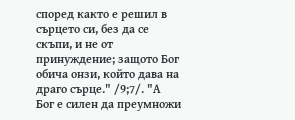според както е решил в сърцето си, без да се скъпи, и не от принуждение; защото Бог обича онзи, който дава на драго сърце." /9;7/. "А Бог е силен да преумножи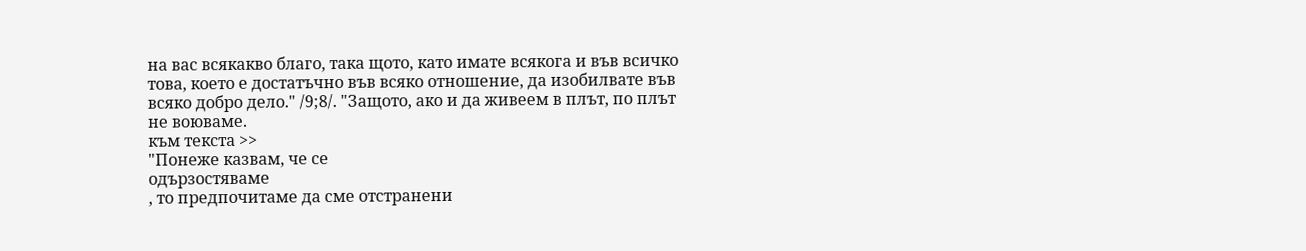на вас всякакво благо, така щото, като имате всякога и във всичко това, което е достатъчно във всяко отношение, да изобилвате във всяко добро дело." /9;8/. "Защото, ако и да живеем в плът, по плът не воюваме.
към текста >>
"Понеже казвам, че се
одързостяваме
, то предпочитаме да сме отстранени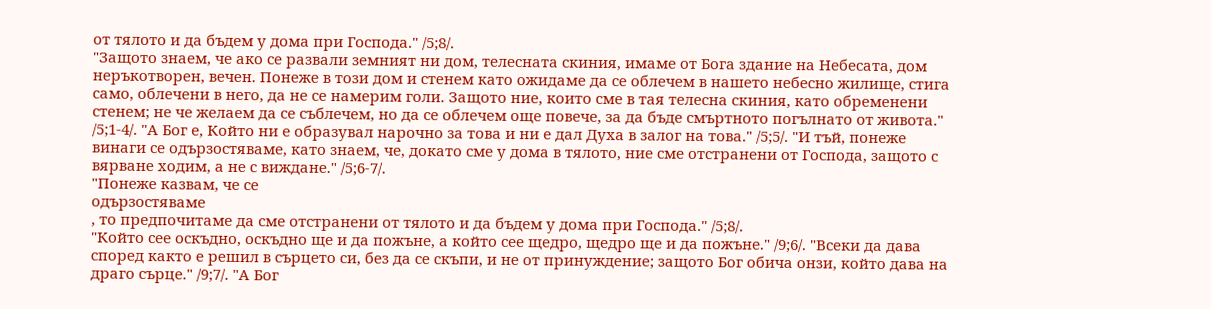от тялото и да бъдем у дома при Господа." /5;8/.
"Защото знаем, че ако се развали земният ни дом, телесната скиния, имаме от Бога здание на Небесата, дом неръкотворен, вечен. Понеже в този дом и стенем като ожидаме да се облечем в нашето небесно жилище, стига само, облечени в него, да не се намерим голи. Защото ние, които сме в тая телесна скиния, като обременени стенем; не че желаем да се съблечем, но да се облечем още повече, за да бъде смъртното погълнато от живота." /5;1-4/. "А Бог е, Който ни е образувал нарочно за това и ни е дал Духа в залог на това." /5;5/. "И тъй, понеже винаги се одързостяваме, като знаем, че, докато сме у дома в тялото, ние сме отстранени от Господа, защото с вярване ходим, а не с виждане." /5;6-7/.
"Понеже казвам, че се
одързостяваме
, то предпочитаме да сме отстранени от тялото и да бъдем у дома при Господа." /5;8/.
"Който сее оскъдно, оскъдно ще и да пожъне, а който сее щедро, щедро ще и да пожъне." /9;6/. "Всеки да дава според както е решил в сърцето си, без да се скъпи, и не от принуждение; защото Бог обича онзи, който дава на драго сърце." /9;7/. "А Бог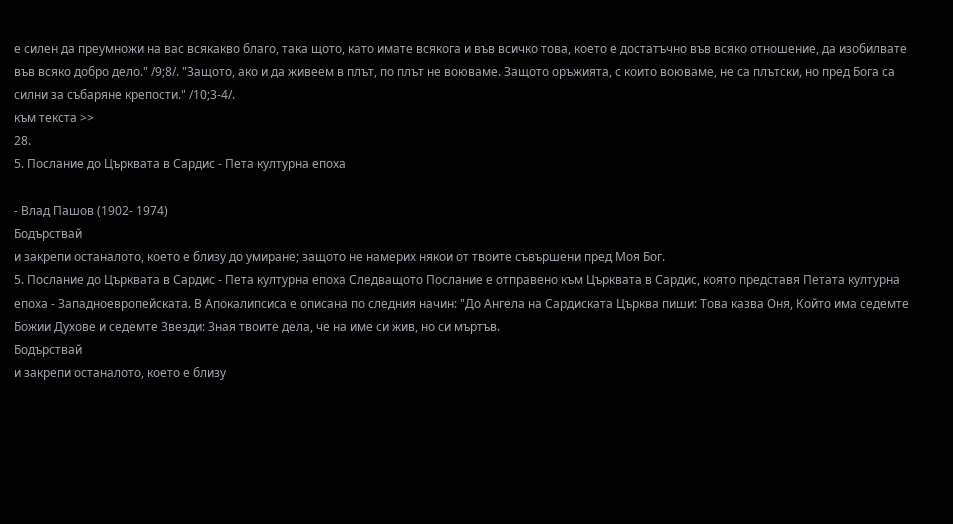е силен да преумножи на вас всякакво благо, така щото, като имате всякога и във всичко това, което е достатъчно във всяко отношение, да изобилвате във всяко добро дело." /9;8/. "Защото, ако и да живеем в плът, по плът не воюваме. Защото оръжията, с които воюваме, не са плътски, но пред Бога са силни за събаряне крепости." /10;3-4/.
към текста >>
28.
5. Послание до Църквата в Сардис - Пета културна епоха

- Влад Пашов (1902- 1974)
Бодърствай
и закрепи останалото, което е близу до умиране; защото не намерих някои от твоите съвършени пред Моя Бог.
5. Послание до Църквата в Сардис - Пета културна епоха Следващото Послание е отправено към Църквата в Сардис, която представя Петата културна епоха - Западноевропейската. В Апокалипсиса е описана по следния начин: "До Ангела на Сардиската Църква пиши: Това казва Оня, Който има седемте Божии Духове и седемте Звезди: Зная твоите дела, че на име си жив, но си мъртъв.
Бодърствай
и закрепи останалото, което е близу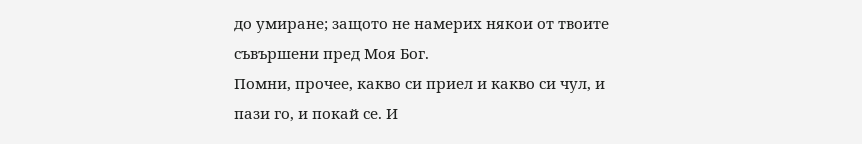до умиране; защото не намерих някои от твоите съвършени пред Моя Бог.
Помни, прочее, какво си приел и какво си чул, и пази го, и покай се. И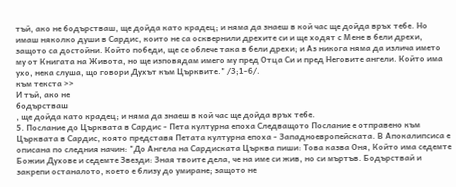тъй, ако не бодърстваш, ще дойда като крадец; и няма да знаеш в кой час ще дойда връх тебе. Но имаш няколко души в Сардис, които не са осквернили дрехите си и ще ходят с Мене в бели дрехи, защото са достойни. Който победи, ще се облече така в бели дрехи; и Аз никога няма да излича името му от Книгата на Живота, но ще изповядам имего му пред Отца Си и пред Неговите ангели. Който има ухо, нека слуша, що говори Духът към Църквите." /3;1-6/.
към текста >>
И тъй, ако не
бодърстваш
, ще дойда като крадец; и няма да знаеш в кой час ще дойда връх тебе.
5. Послание до Църквата в Сардис - Пета културна епоха Следващото Послание е отправено към Църквата в Сардис, която представя Петата културна епоха - Западноевропейската. В Апокалипсиса е описана по следния начин: "До Ангела на Сардиската Църква пиши: Това казва Оня, Който има седемте Божии Духове и седемте Звезди: Зная твоите дела, че на име си жив, но си мъртъв. Бодърствай и закрепи останалото, което е близу до умиране; защото не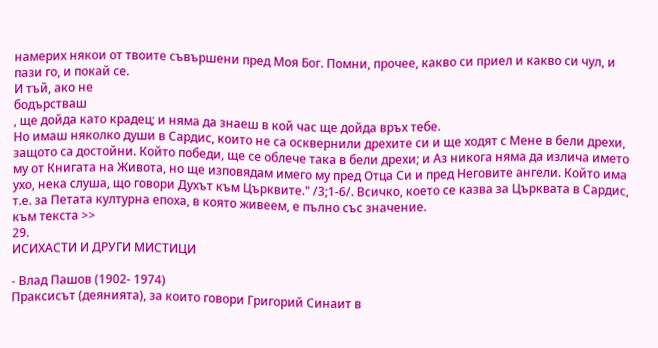намерих някои от твоите съвършени пред Моя Бог. Помни, прочее, какво си приел и какво си чул, и пази го, и покай се.
И тъй, ако не
бодърстваш
, ще дойда като крадец; и няма да знаеш в кой час ще дойда връх тебе.
Но имаш няколко души в Сардис, които не са осквернили дрехите си и ще ходят с Мене в бели дрехи, защото са достойни. Който победи, ще се облече така в бели дрехи; и Аз никога няма да излича името му от Книгата на Живота, но ще изповядам имего му пред Отца Си и пред Неговите ангели. Който има ухо, нека слуша, що говори Духът към Църквите." /3;1-6/. Всичко, което се казва за Църквата в Сардис, т.е. за Петата културна епоха, в която живеем, е пълно със значение.
към текста >>
29.
ИСИХАСТИ И ДРУГИ МИСТИЦИ

- Влад Пашов (1902- 1974)
Праксисът (деянията), за които говори Григорий Синаит в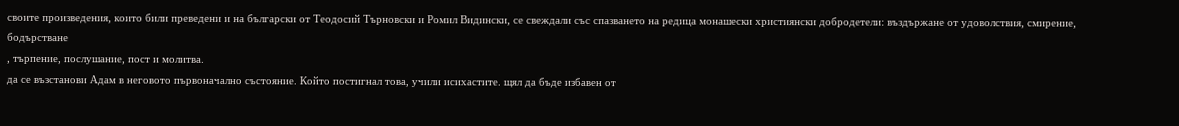своите произведения, които били преведени и на български от Теодосий Търновски и Ромил Видински, се свеждали със спазването на редица монашески християнски добродетели: въздържане от удоволствия, смирение,
бодърстване
, търпение, послушание, пост и молитва.
да се възстанови Адам в неговото първоначално състояние. Който постигнал това, учили исихастите. щял да бъде избавен от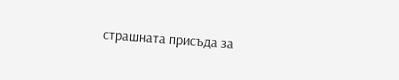страшната присъда за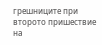грешниците при второто пришествие на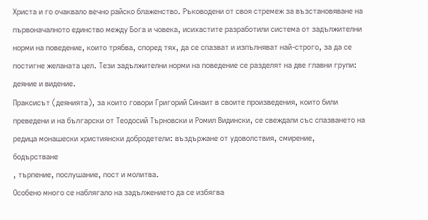Христа и го очаквало вечно райско блаженство. Ръководени от своя стремеж за възстановяване на първоначалното единство между Бога и човека, исихастите разработили система от задължителни норми на поведение, които трябва, според тях, да се спазват и изпълняват най-строго, за да се постигне желаната цел. Тези задължителни норми на поведение се разделят на две главни групи: деяние и видение.
Праксисът (деянията), за които говори Григорий Синаит в своите произведения, които били преведени и на български от Теодосий Търновски и Ромил Видински, се свеждали със спазването на редица монашески християнски добродетели: въздържане от удоволствия, смирение,
бодърстване
, търпение, послушание, пост и молитва.
Особено много се наблягало на задължението да се избягва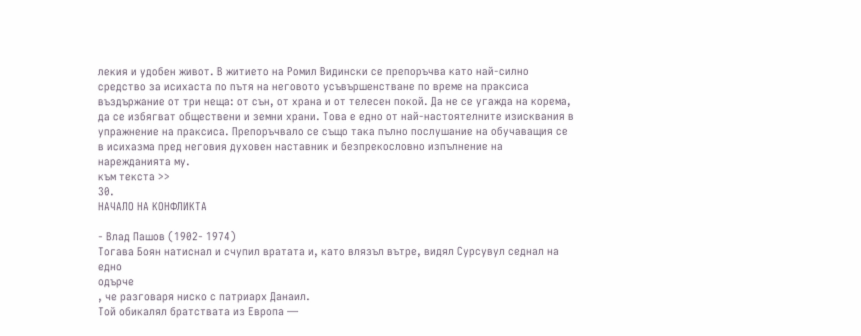лекия и удобен живот. В житието на Ромил Видински се препоръчва като най-силно средство за исихаста по пътя на неговото усъвършенстване по време на праксиса въздържание от три неща: от сън, от храна и от телесен покой. Да не се угажда на корема, да се избягват обществени и земни храни. Това е едно от най-настоятелните изисквания в упражнение на праксиса. Препоръчвало се също така пълно послушание на обучаващия се в исихазма пред неговия духовен наставник и безпрекословно изпълнение на нарежданията му.
към текста >>
30.
НАЧАЛО НА КОНФЛИКТА

- Влад Пашов (1902- 1974)
Тогава Боян натиснал и счупил вратата и, като влязъл вътре, видял Сурсувул седнал на едно
одърче
, че разговаря ниско с патриарх Данаил.
Той обикалял братствата из Европа —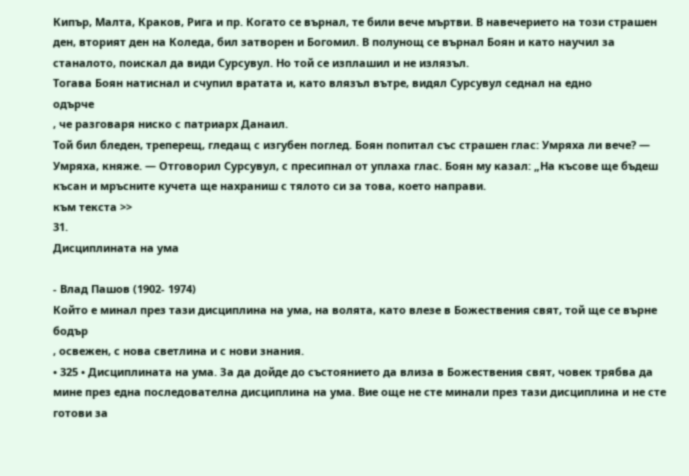Кипър, Малта, Краков, Рига и пр. Когато се върнал, те били вече мъртви. В навечерието на този страшен ден, вторият ден на Коледа, бил затворен и Богомил. В полунощ се върнал Боян и като научил за станалото, поискал да види Сурсувул. Но той се изплашил и не излязъл.
Тогава Боян натиснал и счупил вратата и, като влязъл вътре, видял Сурсувул седнал на едно
одърче
, че разговаря ниско с патриарх Данаил.
Той бил бледен, треперещ, гледащ с изгубен поглед. Боян попитал със страшен глас: Умряха ли вече? — Умряха, княже. — Отговорил Сурсувул, с пресипнал от уплаха глас. Боян му казал: „На късове ще бъдеш късан и мръсните кучета ще нахраниш с тялото си за това, което направи.
към текста >>
31.
Дисциплината на ума

- Влад Пашов (1902- 1974)
Който е минал през тази дисциплина на ума, на волята, като влезе в Божествения свят, той ще се върне
бодър
, освежен, с нова светлина и с нови знания.
• 325 • Дисциплината на ума. За да дойде до състоянието да влиза в Божествения свят, човек трябва да мине през една последователна дисциплина на ума. Вие още не сте минали през тази дисциплина и не сте готови за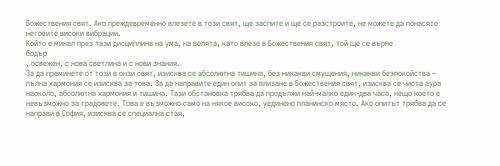Божествения свят. Ако преждевременно влезете в този свят, ще заспите и ще се разстроите, не можете да понасяте неговите високи вибрации.
Който е минал през тази дисциплина на ума, на волята, като влезе в Божествения свят, той ще се върне
бодър
, освежен, с нова светлина и с нови знания.
За да преминете от този в онзи свят, изисква се абсолютна тишина, без никакви смущения, никакви безпокойства – пълна хармония се изисква за това. За да направите един опит за влизане в Божествения свят, изисква се чиста аура наоколо, абсолютна хармония и тишина. Тази обстановка трябва да продължи най-малко един-два часа, нещо което е невъзможно за градовете. Това е възможно само на някое високо, уединено планинско място. Ако опитът трябва да се направи в София, изисква се специална стая,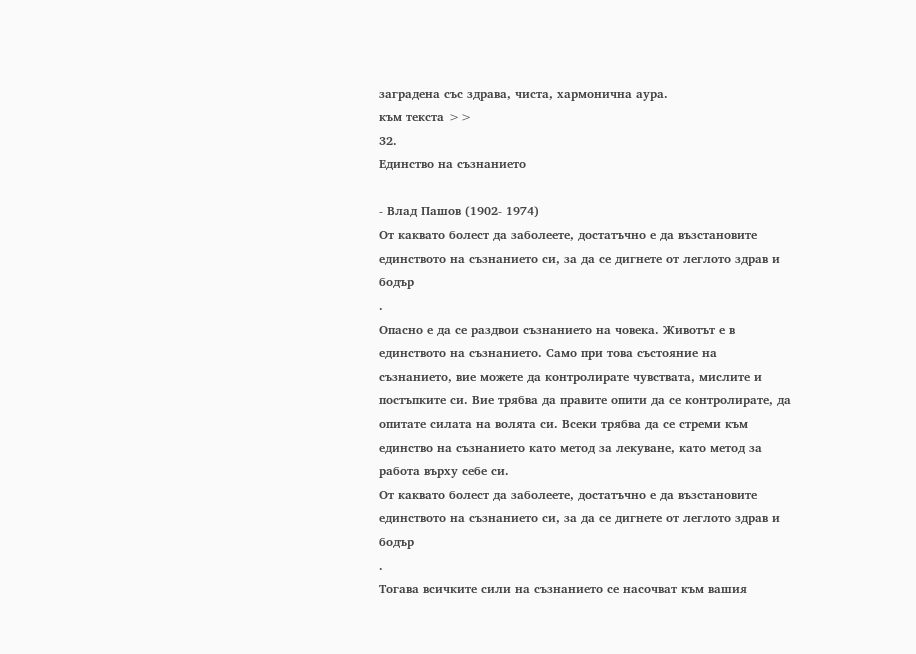заградена със здрава, чиста, хармонична аура.
към текста >>
32.
Единство на съзнанието

- Влад Пашов (1902- 1974)
От каквато болест да заболеете, достатъчно е да възстановите единството на съзнанието си, за да се дигнете от леглото здрав и
бодър
.
Опасно е да се раздвои съзнанието на човека. Животът е в единството на съзнанието. Само при това състояние на съзнанието, вие можете да контролирате чувствата, мислите и постъпките си. Вие трябва да правите опити да се контролирате, да опитате силата на волята си. Всеки трябва да се стреми към единство на съзнанието като метод за лекуване, като метод за работа върху себе си.
От каквато болест да заболеете, достатъчно е да възстановите единството на съзнанието си, за да се дигнете от леглото здрав и
бодър
.
Тогава всичките сили на съзнанието се насочват към вашия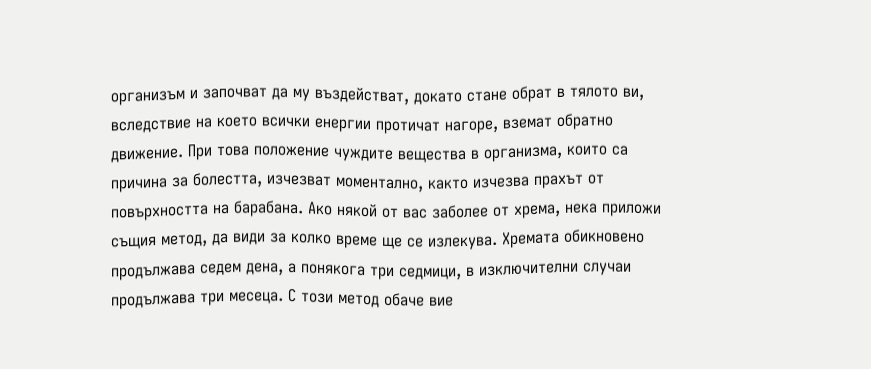организъм и започват да му въздействат, докато стане обрат в тялото ви, вследствие на което всички енергии протичат нагоре, вземат обратно движение. При това положение чуждите вещества в организма, които са причина за болестта, изчезват моментално, както изчезва прахът от повърхността на барабана. Ако някой от вас заболее от хрема, нека приложи същия метод, да види за колко време ще се излекува. Хремата обикновено продължава седем дена, а понякога три седмици, в изключителни случаи продължава три месеца. С този метод обаче вие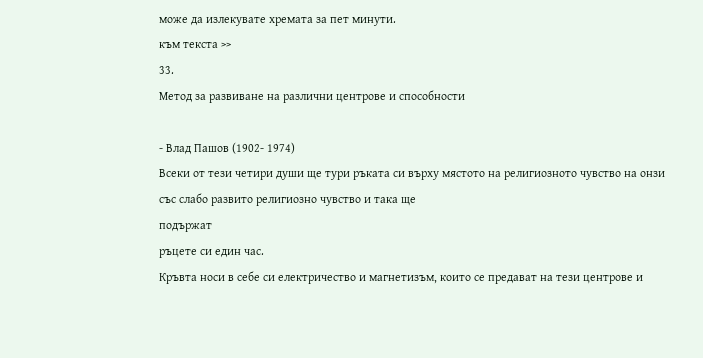може да излекувате хремата за пет минути.
към текста >>
33.
Метод за развиване на различни центрове и способности

- Влад Пашов (1902- 1974)
Всеки от тези четири души ще тури ръката си върху мястото на религиозното чувство на онзи със слабо развито религиозно чувство и така ще
подържат
ръцете си един час.
Кръвта носи в себе си електричество и магнетизъм, които се предават на тези центрове и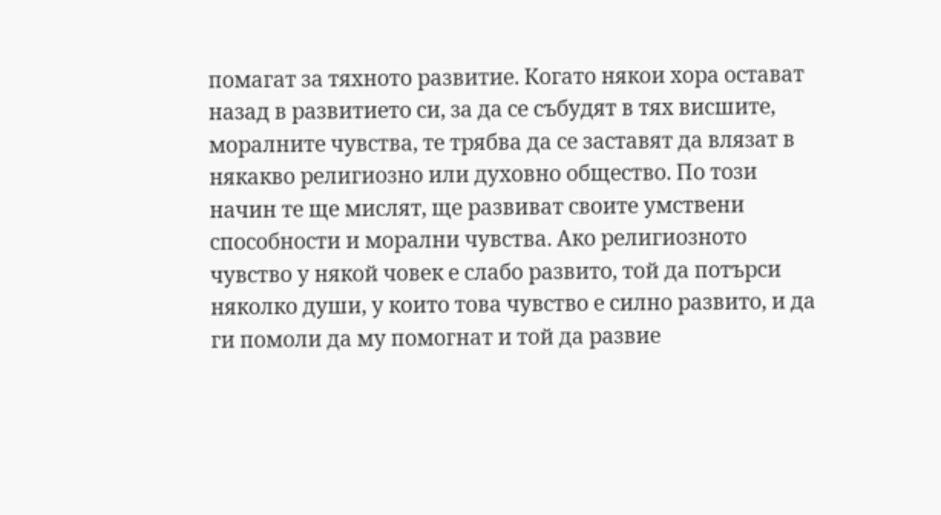помагат за тяхното развитие. Когато някои хора остават назад в развитието си, за да се събудят в тях висшите, моралните чувства, те трябва да се заставят да влязат в някакво религиозно или духовно общество. По този начин те ще мислят, ще развиват своите умствени способности и морални чувства. Ако религиозното чувство у някой човек е слабо развито, той да потърси няколко души, у които това чувство е силно развито, и да ги помоли да му помогнат и той да развие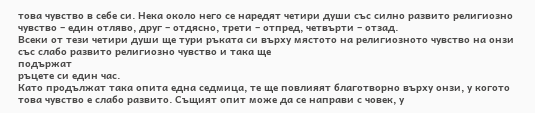това чувство в себе си. Нека около него се наредят четири души със силно развито религиозно чувство – един отляво, друг – отдясно, трети – отпред, четвърти – отзад.
Всеки от тези четири души ще тури ръката си върху мястото на религиозното чувство на онзи със слабо развито религиозно чувство и така ще
подържат
ръцете си един час.
Като продължат така опита една седмица, те ще повлияят благотворно върху онзи, у когото това чувство е слабо развито. Същият опит може да се направи с човек, у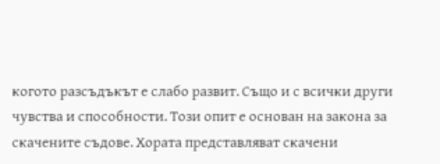когото разсъдъкът е слабо развит. Също и с всички други чувства и способности. Този опит е основан на закона за скачените съдове. Хората представляват скачени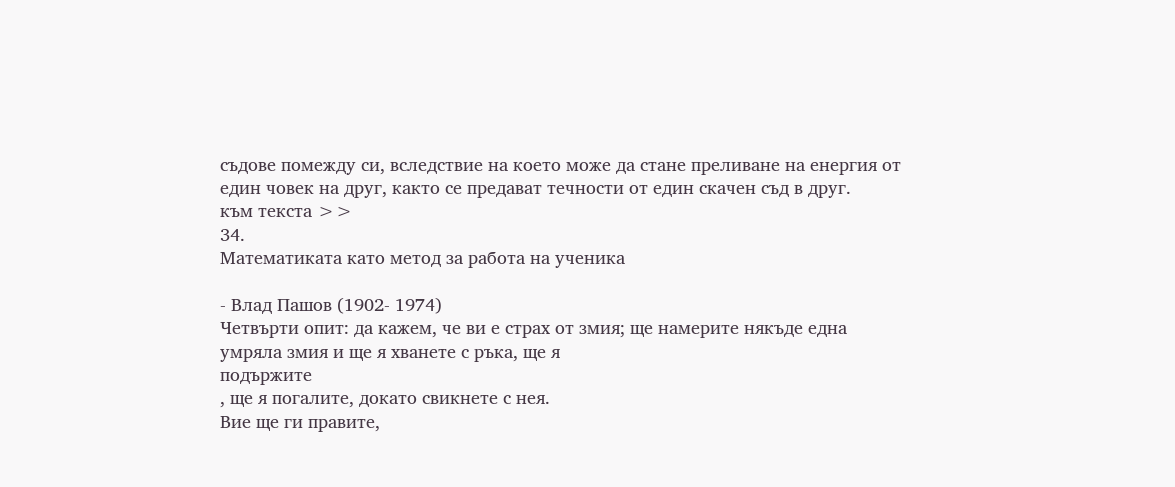съдове помежду си, вследствие на което може да стане преливане на енергия от един човек на друг, както се предават течности от един скачен съд в друг.
към текста >>
34.
Математиката като метод за работа на ученика

- Влад Пашов (1902- 1974)
Четвърти опит: да кажем, че ви е страх от змия; ще намерите някъде една умряла змия и ще я хванете с ръка, ще я
подържите
, ще я погалите, докато свикнете с нея.
Вие ще ги правите,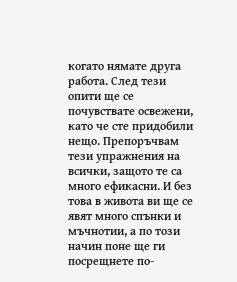когато нямате друга работа. След тези опити ще се почувствате освежени, като че сте придобили нещо. Препоръчвам тези упражнения на всички, защото те са много ефикасни. И без това в живота ви ще се явят много спънки и мъчнотии, а по този начин поне ще ги посрещнете по-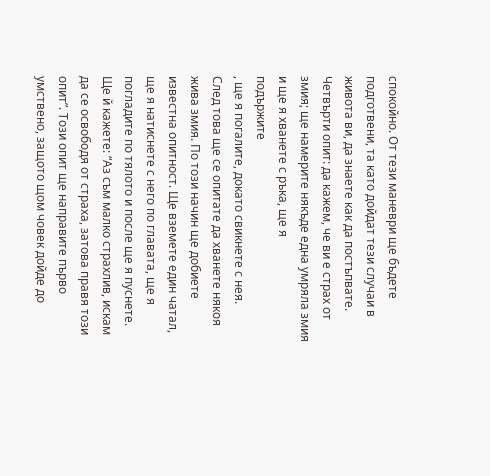спокойно. От тези маневри ще бъдете подготвени, та като дойдат тези случаи в живота ви, да знаете как да постъпвате.
Четвърти опит: да кажем, че ви е страх от змия; ще намерите някъде една умряла змия и ще я хванете с ръка, ще я
подържите
, ще я погалите, докато свикнете с нея.
След това ще се опитате да хванете някоя жива змия. По този начин ще добиете известна опитност. Ще вземете един чатал, ще я натиснете с него по главата, ще я погладите по тялото и после ще я пуснете. Ще й кажете: “Аз съм малко страхлив, искам да се освободя от страха, затова правя този опит”. Този опит ще направите първо умствено, защото щом човек дойде до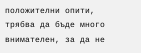положителни опити, трябва да бъде много внимателен, за да не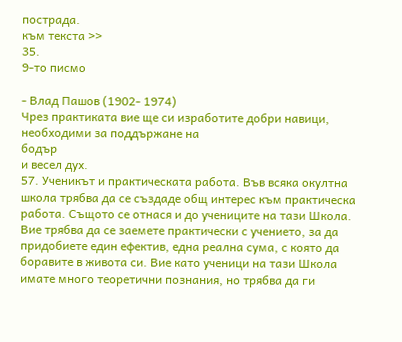пострада.
към текста >>
35.
9-то писмо

- Влад Пашов (1902- 1974)
Чрез практиката вие ще си изработите добри навици, необходими за поддържане на
бодър
и весел дух.
57. Ученикът и практическата работа. Във всяка окултна школа трябва да се създаде общ интерес към практическа работа. Същото се отнася и до учениците на тази Школа. Вие трябва да се заемете практически с учението, за да придобиете един ефектив, една реална сума, с която да боравите в живота си. Вие като ученици на тази Школа имате много теоретични познания, но трябва да ги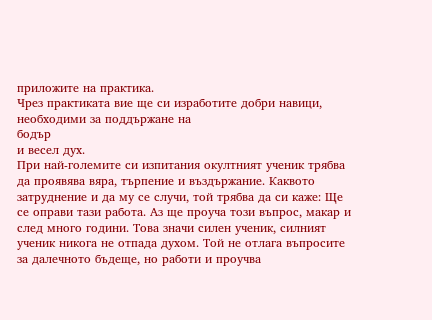приложите на практика.
Чрез практиката вие ще си изработите добри навици, необходими за поддържане на
бодър
и весел дух.
При най-големите си изпитания окултният ученик трябва да проявява вяра, търпение и въздържание. Каквото затруднение и да му се случи, той трябва да си каже: Ще се оправи тази работа. Аз ще проуча този въпрос, макар и след много години. Това значи силен ученик, силният ученик никога не отпада духом. Той не отлага въпросите за далечното бъдеще, но работи и проучва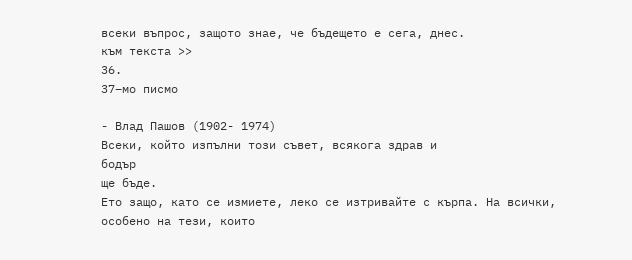всеки въпрос, защото знае, че бъдещето е сега, днес.
към текста >>
36.
37–мо писмо

- Влад Пашов (1902- 1974)
Всеки, който изпълни този съвет, всякога здрав и
бодър
ще бъде.
Ето защо, като се измиете, леко се изтривайте с кърпа. На всички, особено на тези, които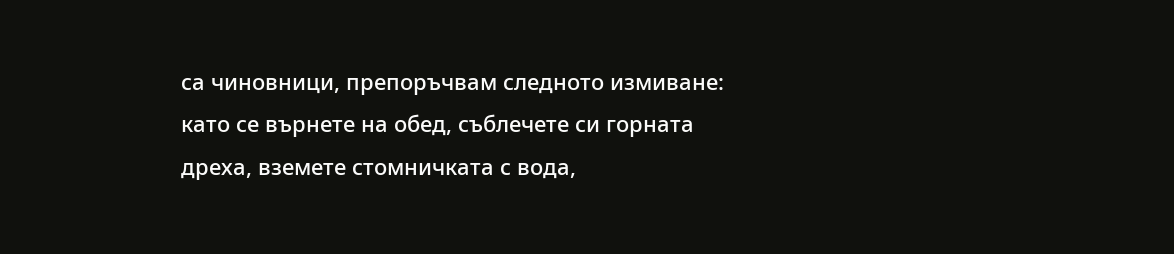са чиновници, препоръчвам следното измиване: като се върнете на обед, съблечете си горната дреха, вземете стомничката с вода,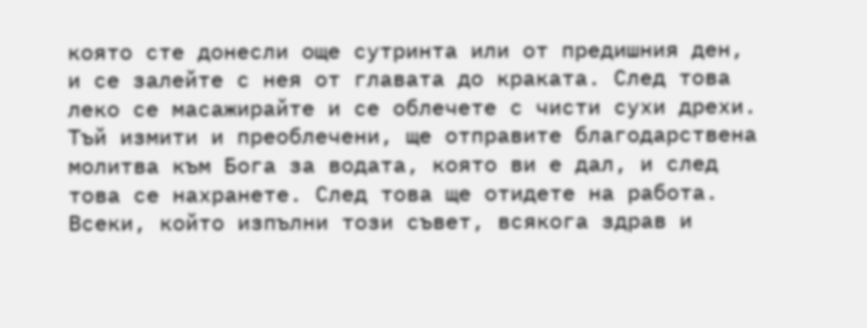която сте донесли още сутринта или от предишния ден, и се залейте с нея от главата до краката. След това леко се масажирайте и се облечете с чисти сухи дрехи. Тъй измити и преоблечени, ще отправите благодарствена молитва към Бога за водата, която ви е дал, и след това се нахранете. След това ще отидете на работа.
Всеки, който изпълни този съвет, всякога здрав и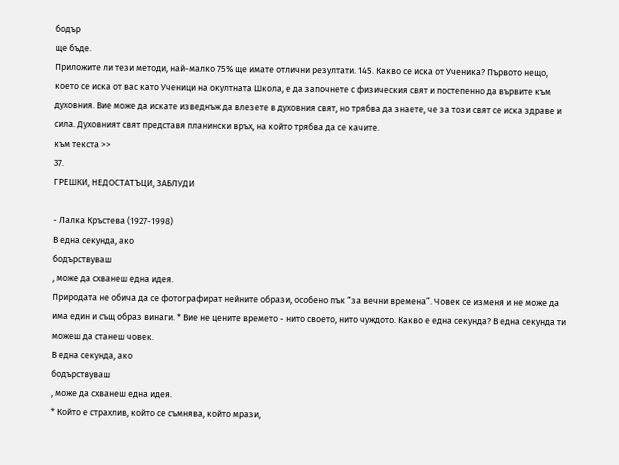бодър
ще бъде.
Приложите ли тези методи, най-малко 75% ще имате отлични резултати. 145. Какво се иска от Ученика? Първото нещо, което се иска от вас като Ученици на окултната Школа, е да започнете с физическия свят и постепенно да вървите към духовния. Вие може да искате изведнъж да влезете в духовния свят, но трябва да знаете, че за този свят се иска здраве и сила. Духовният свят представя планински връх, на който трябва да се качите.
към текста >>
37.
ГРЕШКИ, НЕДОСТАТЪЦИ, ЗАБЛУДИ

- Лалка Кръстева (1927-1998)
В една секунда, ако
бодърствуваш
, може да схванеш една идея.
Природата не обича да се фотографират нейните образи, особено пък “за вечни времена”. Човек се изменя и не може да има един и същ образ винаги. * Вие не цените времето - нито своето, нито чуждото. Какво е една секунда? В една секунда ти можеш да станеш човек.
В една секунда, ако
бодърствуваш
, може да схванеш една идея.
* Който е страхлив, който се съмнява, който мрази,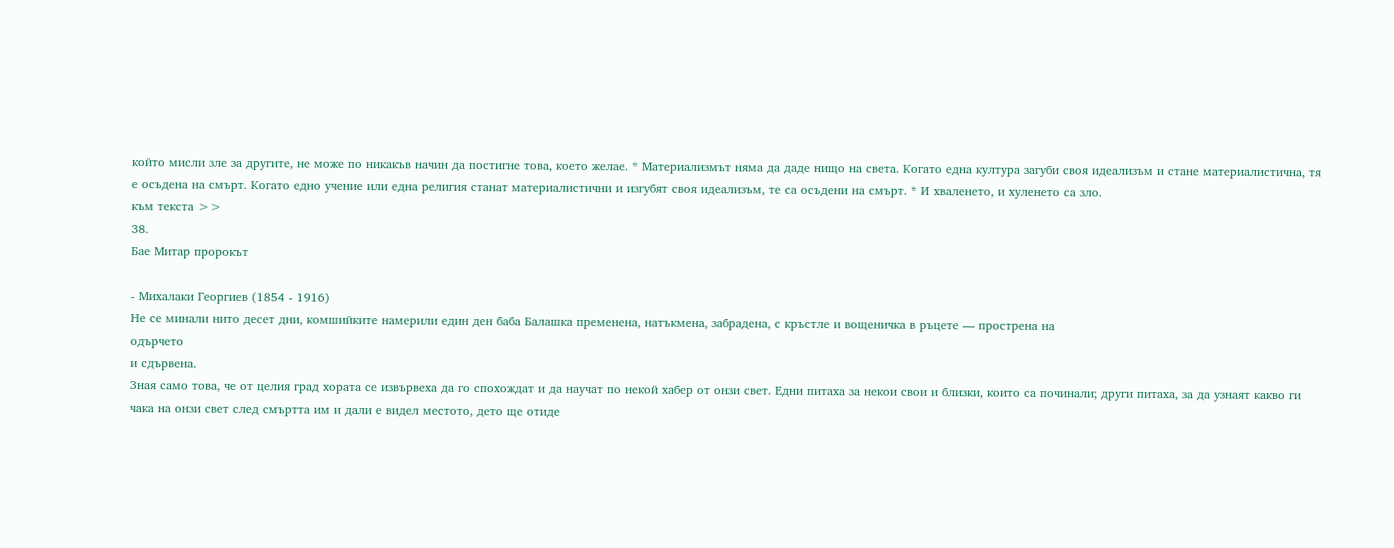който мисли зле за другите, не може по никакъв начин да постигне това, което желае. * Материализмът няма да даде нищо на света. Когато една култура загуби своя идеализъм и стане материалистична, тя е осъдена на смърт. Когато едно учение или една религия станат материалистични и изгубят своя идеализъм, те са осъдени на смърт. * И хваленето, и хуленето са зло.
към текста >>
38.
Бае Митар пророкът

- Михалаки Георгиев (1854 - 1916)
Не се минали нито десет дни, комшийките намерили един ден баба Балашка пременена, натъкмена, забрадена, с кръстле и вощеничка в ръцете — прострена на
одърчето
и сдървена.
Зная само това, че от целия град хората се извървеха да го спохождат и да научат по некой хабер от онзи свет. Едни питаха за некои свои и близки, които са починали; други питаха, за да узнаят какво ги чака на онзи свет след смъртта им и дали е видел местото, дето ще отиде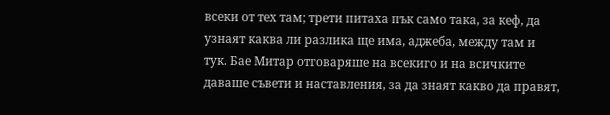всеки от тех там; трети питаха пък само така, за кеф, да узнаят каква ли разлика ще има, аджеба, между там и тук. Бае Митар отговаряше на всекиго и на всичките даваше съвети и наставления, за да знаят какво да правят,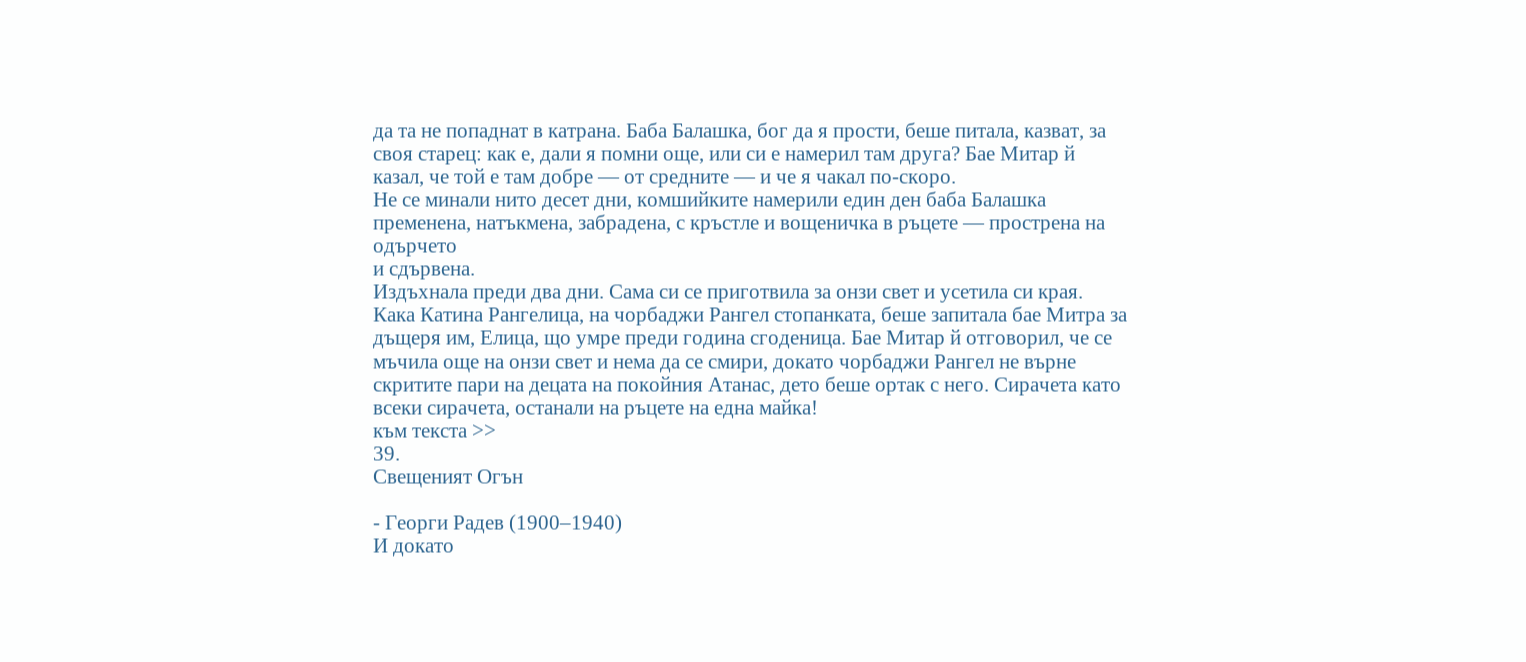да та не попаднат в катрана. Баба Балашка, бог да я прости, беше питала, казват, за своя старец: как е, дали я помни още, или си е намерил там друга? Бае Митар й казал, че той е там добре — от средните — и че я чакал по-скоро.
Не се минали нито десет дни, комшийките намерили един ден баба Балашка пременена, натъкмена, забрадена, с кръстле и вощеничка в ръцете — прострена на
одърчето
и сдървена.
Издъхнала преди два дни. Сама си се приготвила за онзи свет и усетила си края. Кака Катина Рангелица, на чорбаджи Рангел стопанката, беше запитала бае Митра за дъщеря им, Елица, що умре преди година сгоденица. Бае Митар й отговорил, че се мъчила още на онзи свет и нема да се смири, докато чорбаджи Рангел не върне скритите пари на децата на покойния Атанас, дето беше ортак с него. Сирачета като всеки сирачета, останали на ръцете на една майка!
към текста >>
39.
Свещеният Огън

- Георги Радев (1900–1940)
И докато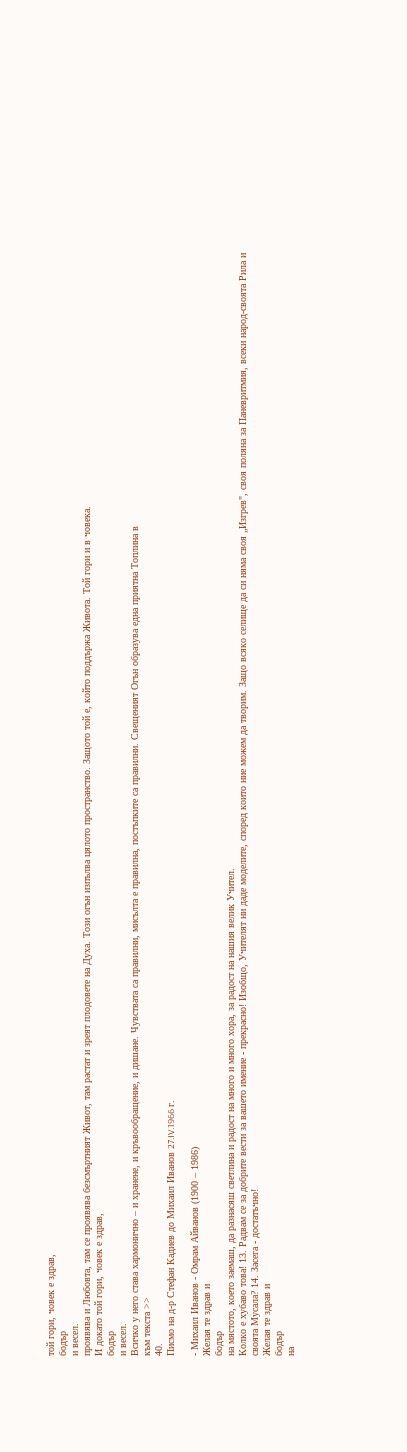той гори, човек е здрав,
бодър
и весел.
проявява и Любовта, там се проявява безсмъртният Живот, там растат и зреят плодовете на Духа. Този огън изпълва цялото пространство. Защото той е, който поддържа Живота. Той гори и в човека.
И докато той гори, човек е здрав,
бодър
и весел.
Всичко у него става хармонично – и хранене, и кръвообращение, и дишане. Чувствата са правилни, мисълта е правилна, постъпките са правилни. Свещеният Огън образува една приятна Топлина в
към текста >>
40.
Писмо на д-р Стефан Кадиев до Михаил Иванов 27.IV.1966 г.

- Михаил Иванов - Омрам Айванов (1900 – 1986)
Желая те здрав и
бодър
на мястото, което заемаш, да разнасяш светлина и радост на много и много хора, за радост на нашия велик Учител.
Колко е хубаво това! 13. Радвам се за добрите вести за вашето имение - прекрасно! Изобщо, Учителят ни даде моделите, според които ние можем да творим. Защо всяко селище да си няма своя „Изгрев", своя поляна за Паневритмия, всеки народ-своята Рила и своята Мусала? 14. Засега - достатъчно!
Желая те здрав и
бодър
на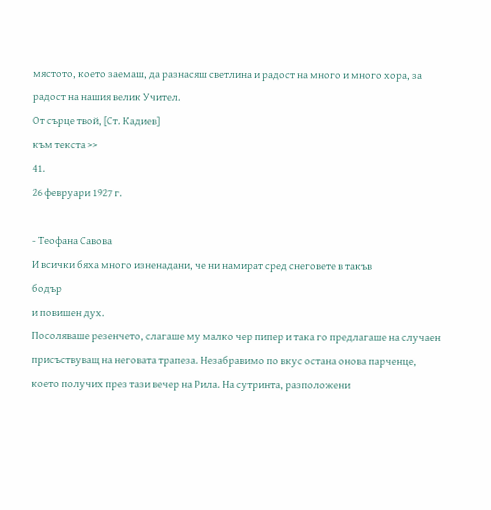мястото, което заемаш, да разнасяш светлина и радост на много и много хора, за радост на нашия велик Учител.
От сърце твой, [Ст. Кадиев]
към текста >>
41.
26 февруари 1927 г.

- Теофана Савова
И всички бяха много изненадани, че ни намират сред снеговете в такъв
бодър
и повишен дух.
Посоляваше резенчето, слагаше му малко чер пипер и така го предлагаше на случаен присъствуващ на неговата трапеза. Незабравимо по вкус остана онова парченце, което получих през тази вечер на Рила. На сутринта, разположени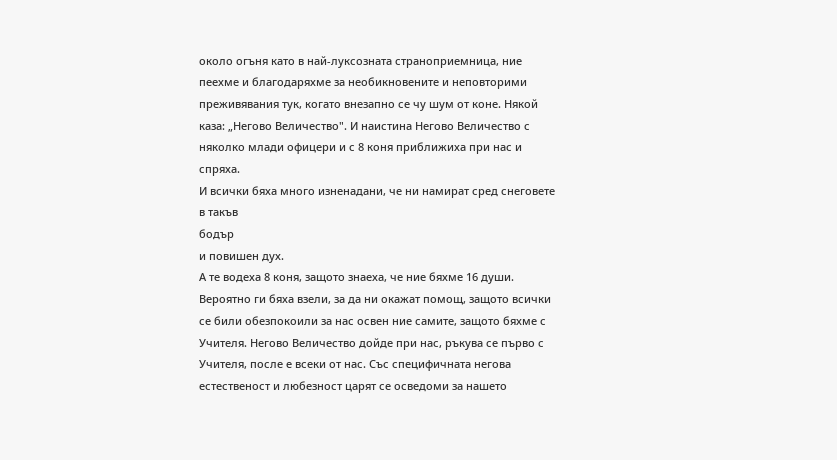около огъня като в най-луксозната страноприемница, ние пеехме и благодаряхме за необикновените и неповторими преживявания тук, когато внезапно се чу шум от коне. Някой каза: „Негово Величество". И наистина Негово Величество с няколко млади офицери и с 8 коня приближиха при нас и спряха.
И всички бяха много изненадани, че ни намират сред снеговете в такъв
бодър
и повишен дух.
А те водеха 8 коня, защото знаеха, че ние бяхме 16 души. Вероятно ги бяха взели, за да ни окажат помощ, защото всички се били обезпокоили за нас освен ние самите, защото бяхме с Учителя. Негово Величество дойде при нас, ръкува се първо с Учителя, после е всеки от нас. Със специфичната негова естественост и любезност царят се осведоми за нашето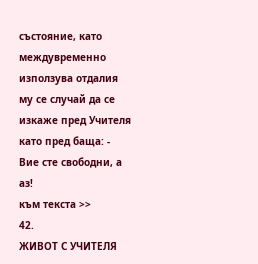състояние, като междувременно използува отдалия му се случай да се изкаже пред Учителя като пред баща: - Вие сте свободни, а аз!
към текста >>
42.
ЖИВОТ С УЧИТЕЛЯ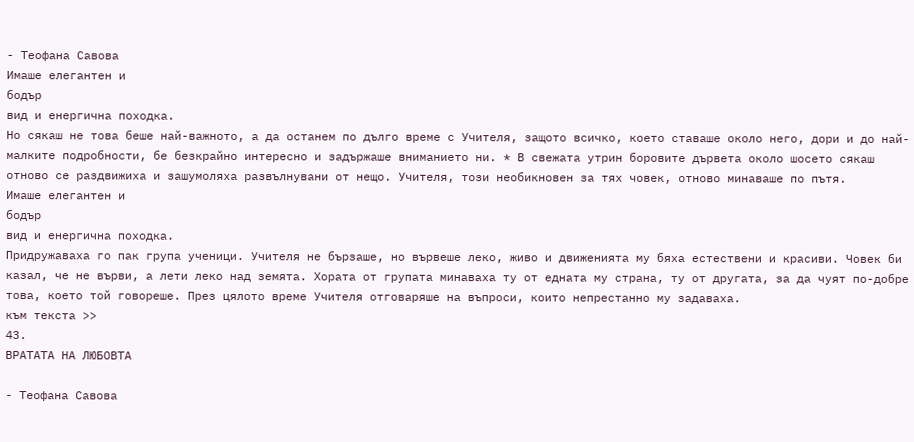- Теофана Савова
Имаше елегантен и
бодър
вид и енергична походка.
Но сякаш не това беше най-важното, а да останем по дълго време с Учителя, защото всичко, което ставаше около него, дори и до най-малките подробности, бе безкрайно интересно и задържаше вниманието ни. * В свежата утрин боровите дървета около шосето сякаш отново се раздвижиха и зашумоляха развълнувани от нещо. Учителя, този необикновен за тях човек, отново минаваше по пътя.
Имаше елегантен и
бодър
вид и енергична походка.
Придружаваха го пак група ученици. Учителя не бързаше, но вървеше леко, живо и движенията му бяха естествени и красиви. Човек би казал, че не върви, а лети леко над земята. Хората от групата минаваха ту от едната му страна, ту от другата, за да чуят по-добре това, което той говореше. През цялото време Учителя отговаряше на въпроси, които непрестанно му задаваха.
към текста >>
43.
ВРАТАТА НА ЛЮБОВТА

- Теофана Савова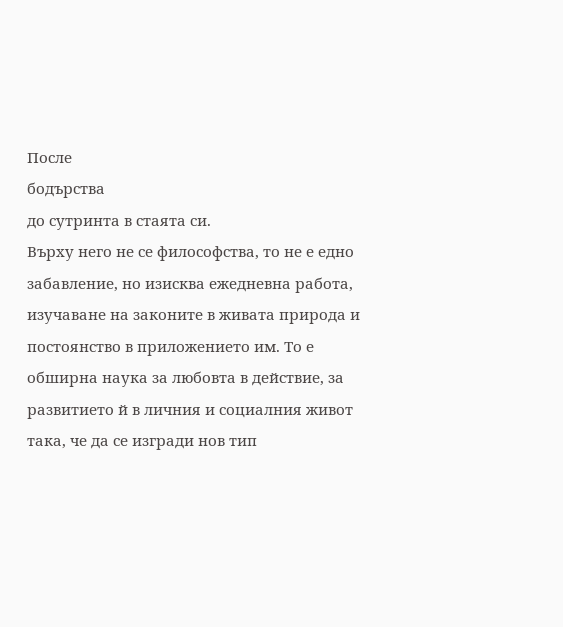После
бодърства
до сутринта в стаята си.
Върху него не се философства, то не е едно забавление, но изисква ежедневна работа, изучаване на законите в живата природа и постоянство в приложението им. То е обширна наука за любовта в действие, за развитието й в личния и социалния живот така, че да се изгради нов тип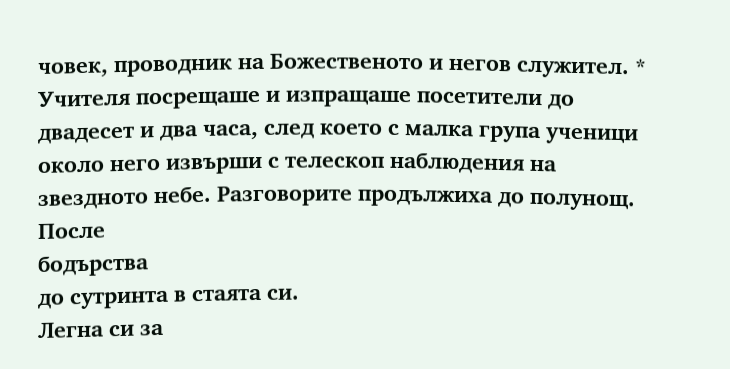човек, проводник на Божественото и негов служител. * Учителя посрещаше и изпращаше посетители до двадесет и два часа, след което с малка група ученици около него извърши с телескоп наблюдения на звездното небе. Разговорите продължиха до полунощ.
После
бодърства
до сутринта в стаята си.
Легна си за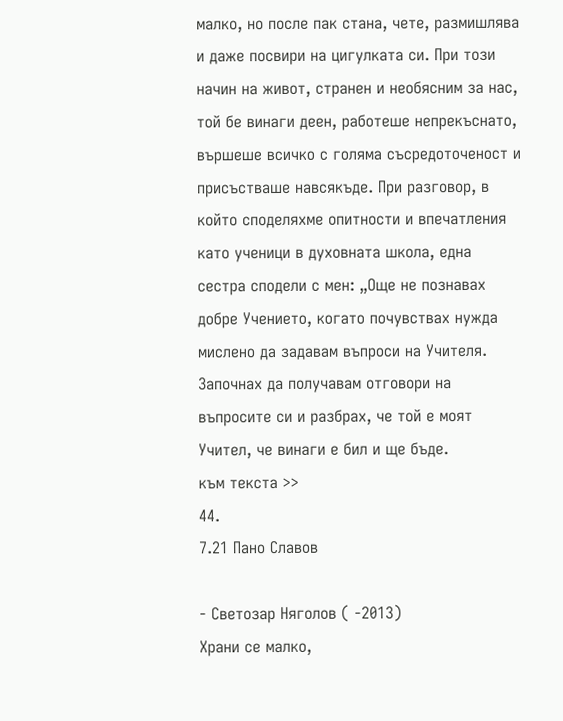малко, но после пак стана, чете, размишлява и даже посвири на цигулката си. При този начин на живот, странен и необясним за нас, той бе винаги деен, работеше непрекъснато, вършеше всичко с голяма съсредоточеност и присъстваше навсякъде. При разговор, в който споделяхме опитности и впечатления като ученици в духовната школа, една сестра сподели с мен: „Още не познавах добре Учението, когато почувствах нужда мислено да задавам въпроси на Учителя. Започнах да получавам отговори на въпросите си и разбрах, че той е моят Учител, че винаги е бил и ще бъде.
към текста >>
44.
7.21 Пано Славов

- Светозар Няголов ( -2013)
Храни се малко,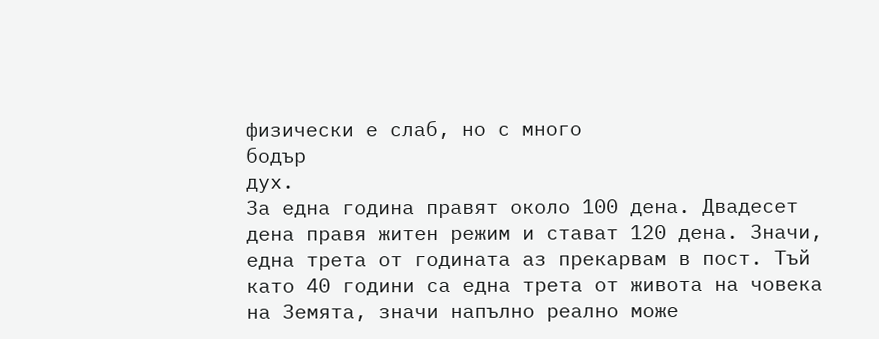физически е слаб, но с много
бодър
дух.
За една година правят около 100 дена. Двадесет дена правя житен режим и стават 120 дена. Значи, една трета от годината аз прекарвам в пост. Тъй като 40 години са една трета от живота на човека на Земята, значи напълно реално може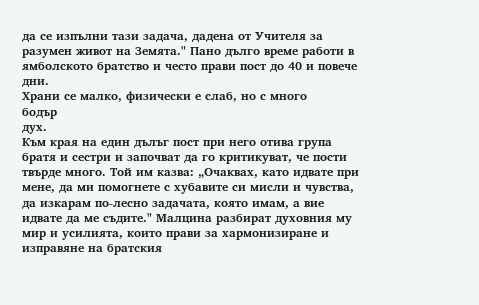да се изпълни тази задача, дадена от Учителя за разумен живот на Земята." Пано дълго време работи в ямболското братство и често прави пост до 40 и повече дни.
Храни се малко, физически е слаб, но с много
бодър
дух.
Към края на един дълъг пост при него отива група братя и сестри и започват да го критикуват, че пости твърде много. Той им казва: „Очаквах, като идвате при мене, да ми помогнете с хубавите си мисли и чувства, да изкарам по-лесно задачата, която имам, а вие идвате да ме съдите." Малцина разбират духовния му мир и усилията, които прави за хармонизиране и изправяне на братския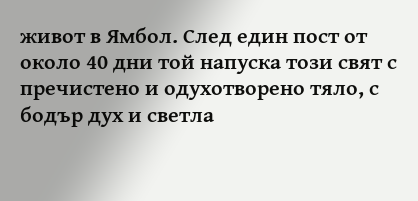живот в Ямбол. След един пост от около 40 дни той напуска този свят с пречистено и одухотворено тяло, с бодър дух и светла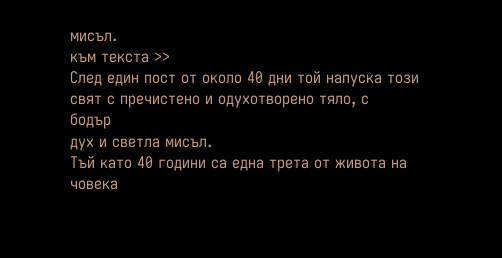мисъл.
към текста >>
След един пост от около 40 дни той напуска този свят с пречистено и одухотворено тяло, с
бодър
дух и светла мисъл.
Тъй като 40 години са една трета от живота на човека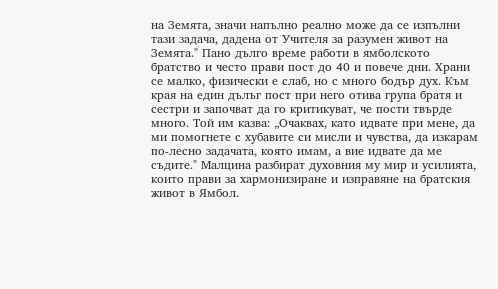на Земята, значи напълно реално може да се изпълни тази задача, дадена от Учителя за разумен живот на Земята." Пано дълго време работи в ямболското братство и често прави пост до 40 и повече дни. Храни се малко, физически е слаб, но с много бодър дух. Към края на един дълъг пост при него отива група братя и сестри и започват да го критикуват, че пости твърде много. Той им казва: „Очаквах, като идвате при мене, да ми помогнете с хубавите си мисли и чувства, да изкарам по-лесно задачата, която имам, а вие идвате да ме съдите." Малцина разбират духовния му мир и усилията, които прави за хармонизиране и изправяне на братския живот в Ямбол.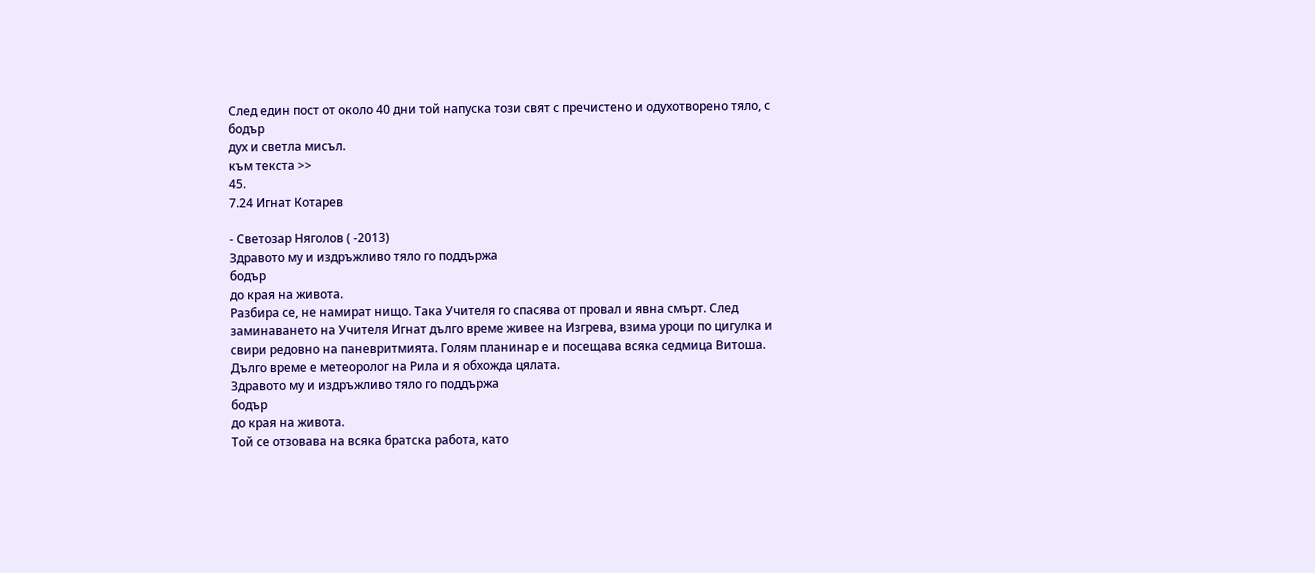След един пост от около 40 дни той напуска този свят с пречистено и одухотворено тяло, с
бодър
дух и светла мисъл.
към текста >>
45.
7.24 Игнат Котарев

- Светозар Няголов ( -2013)
Здравото му и издръжливо тяло го поддържа
бодър
до края на живота.
Разбира се, не намират нищо. Така Учителя го спасява от провал и явна смърт. След заминаването на Учителя Игнат дълго време живее на Изгрева, взима уроци по цигулка и свири редовно на паневритмията. Голям планинар е и посещава всяка седмица Витоша. Дълго време е метеоролог на Рила и я обхожда цялата.
Здравото му и издръжливо тяло го поддържа
бодър
до края на живота.
Той се отзовава на всяка братска работа, като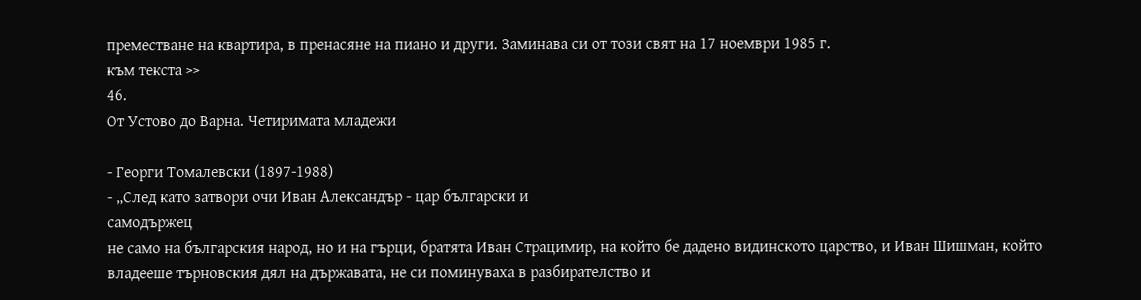преместване на квартира, в пренасяне на пиано и други. Заминава си от този свят на 17 ноември 1985 г.
към текста >>
46.
От Устово до Варна. Четиримата младежи

- Георги Томалевски (1897-1988)
- „След като затвори очи Иван Александър - цар български и
самодържец
не само на българския народ, но и на гърци, братята Иван Страцимир, на който бе дадено видинското царство, и Иван Шишман, който владееше търновския дял на държавата, не си поминуваха в разбирателство и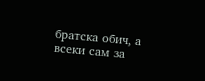братска обич, а всеки сам за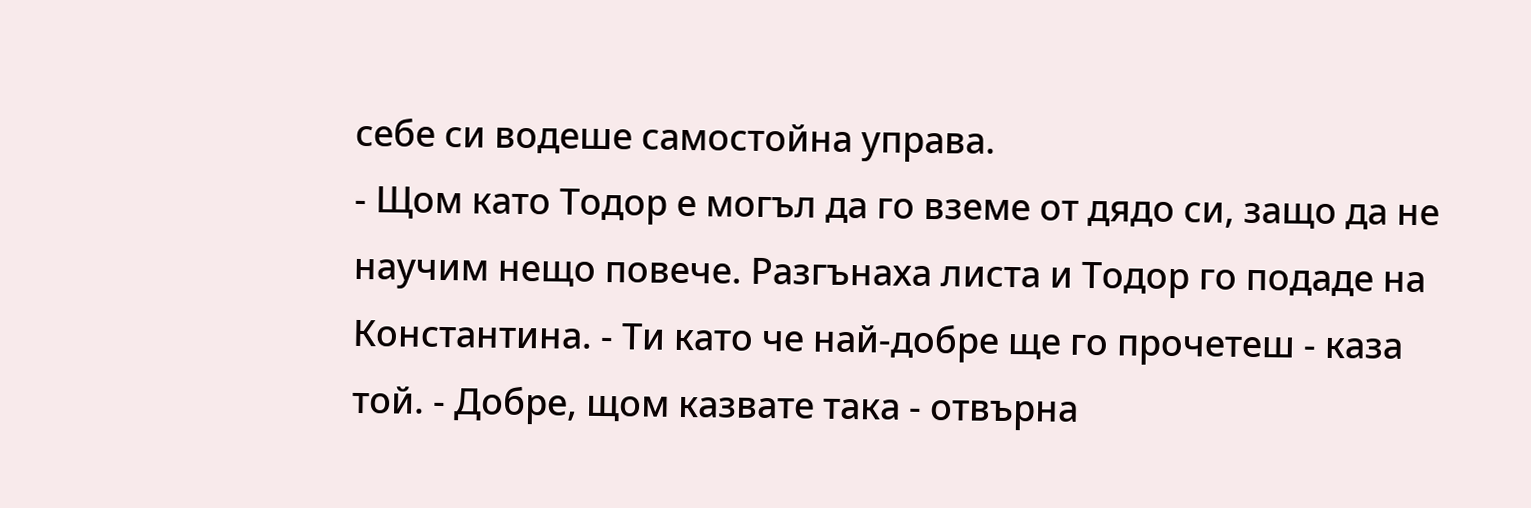себе си водеше самостойна управа.
- Щом като Тодор е могъл да го вземе от дядо си, защо да не научим нещо повече. Разгънаха листа и Тодор го подаде на Константина. - Ти като че най-добре ще го прочетеш - каза той. - Добре, щом казвате така - отвърна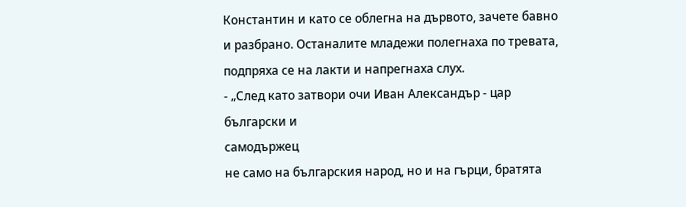Константин и като се облегна на дървото, зачете бавно и разбрано. Останалите младежи полегнаха по тревата, подпряха се на лакти и напрегнаха слух.
- „След като затвори очи Иван Александър - цар български и
самодържец
не само на българския народ, но и на гърци, братята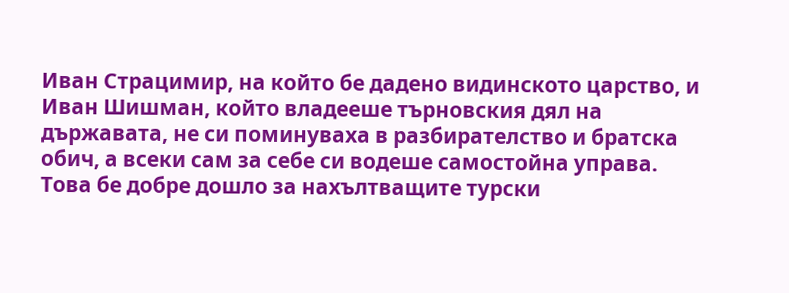Иван Страцимир, на който бе дадено видинското царство, и Иван Шишман, който владееше търновския дял на държавата, не си поминуваха в разбирателство и братска обич, а всеки сам за себе си водеше самостойна управа.
Това бе добре дошло за нахълтващите турски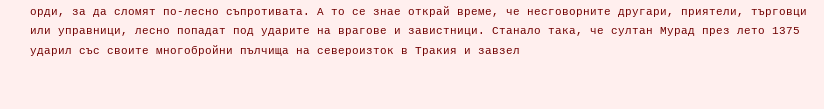орди, за да сломят по-лесно съпротивата. А то се знае открай време, че несговорните другари, приятели, търговци или управници, лесно попадат под ударите на врагове и завистници. Станало така, че султан Мурад през лето 1375 ударил със своите многобройни пълчища на североизток в Тракия и завзел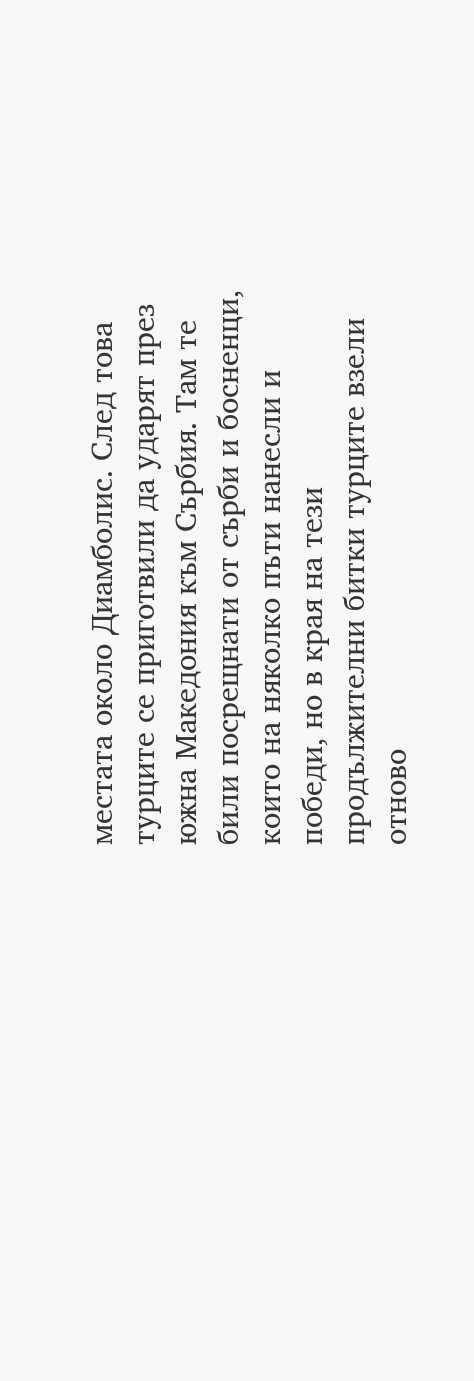местата около Диамболис. След това турците се приготвили да ударят през южна Македония към Сърбия. Там те били посрещнати от сърби и босненци, които на няколко пъти нанесли и победи, но в края на тези продължителни битки турците взели отново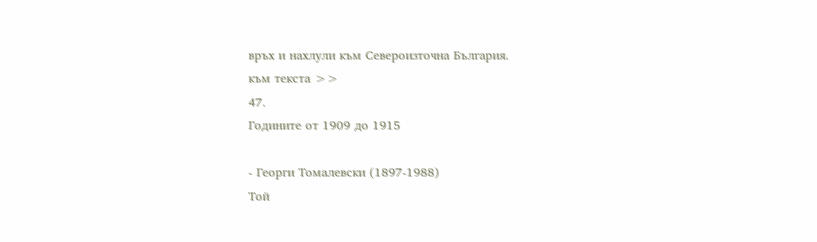връх и нахлули към Североизточна България.
към текста >>
47.
Годините от 1909 до 1915

- Георги Томалевски (1897-1988)
Той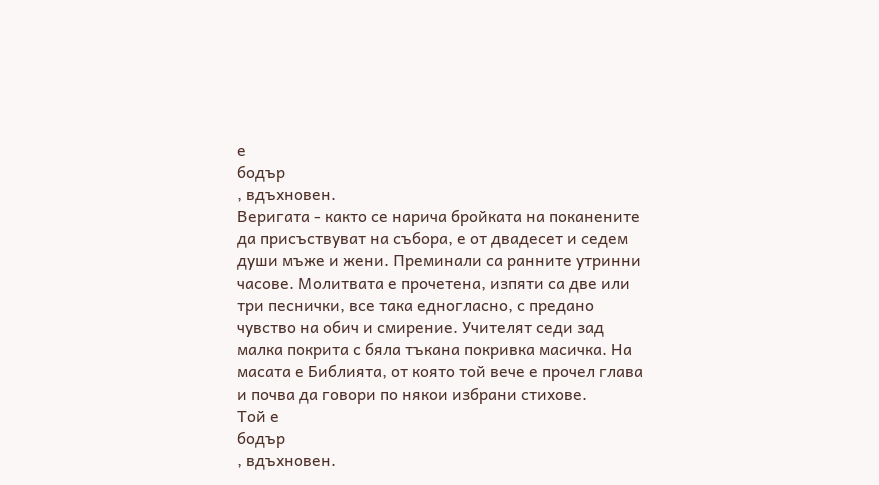е
бодър
, вдъхновен.
Веригата - както се нарича бройката на поканените да присъствуват на събора, е от двадесет и седем души мъже и жени. Преминали са ранните утринни часове. Молитвата е прочетена, изпяти са две или три песнички, все така едногласно, с предано чувство на обич и смирение. Учителят седи зад малка покрита с бяла тъкана покривка масичка. На масата е Библията, от която той вече е прочел глава и почва да говори по някои избрани стихове.
Той е
бодър
, вдъхновен.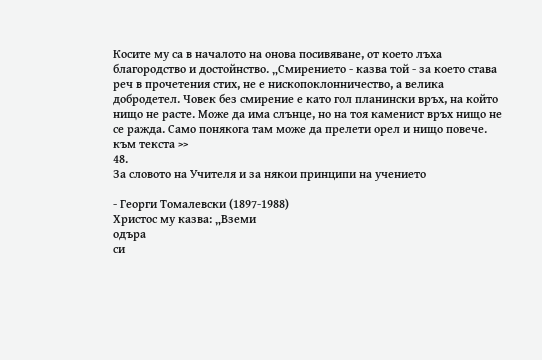Косите му са в началото на онова посивяване, от което лъха благородство и достойнство. „Смирението - казва той - за което става реч в прочетения стих, не е нископоклонничество, а велика добродетел. Човек без смирение е като гол планински връх, на който нищо не расте. Може да има слънце, но на тоя каменист връх нищо не се ражда. Само понякога там може да прелети орел и нищо повече.
към текста >>
48.
За словото на Учителя и за някои принципи на учението

- Георги Томалевски (1897-1988)
Христос му казва: „Вземи
одъра
си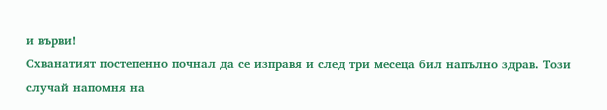и върви!
Схванатият постепенно почнал да се изправя и след три месеца бил напълно здрав. Този случай напомня на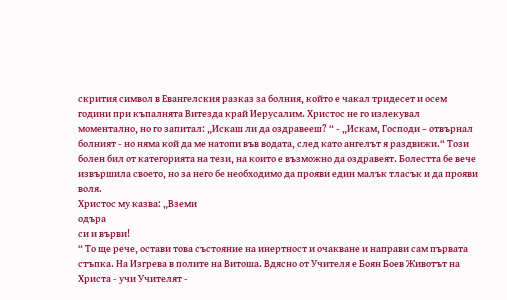скрития символ в Евангелския разказ за болния, който е чакал тридесет и осем години при къпалнята Витезда край Иерусалим. Христос не го излекувал моментално, но го запитал: „Искаш ли да оздравееш? “ - „Искам, Господи – отвърнал болният - но няма кой да ме натопи във водата, след като ангелът я раздвижи.“ Този болен бил от категорията на тези, на които е възможно да оздравеят. Болестта бе вече извършила своето, но за него бе необходимо да прояви един малък тласък и да прояви воля.
Христос му казва: „Вземи
одъра
си и върви!
“ То ще рече, остави това състояние на инертност и очакване и направи сам първата стъпка. На Изгрева в полите на Витоша. Вдясно от Учителя е Боян Боев Животът на Христа - учи Учителят -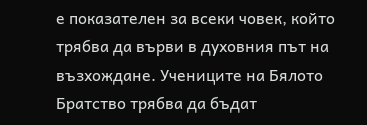е показателен за всеки човек, който трябва да върви в духовния път на възхождане. Учениците на Бялото Братство трябва да бъдат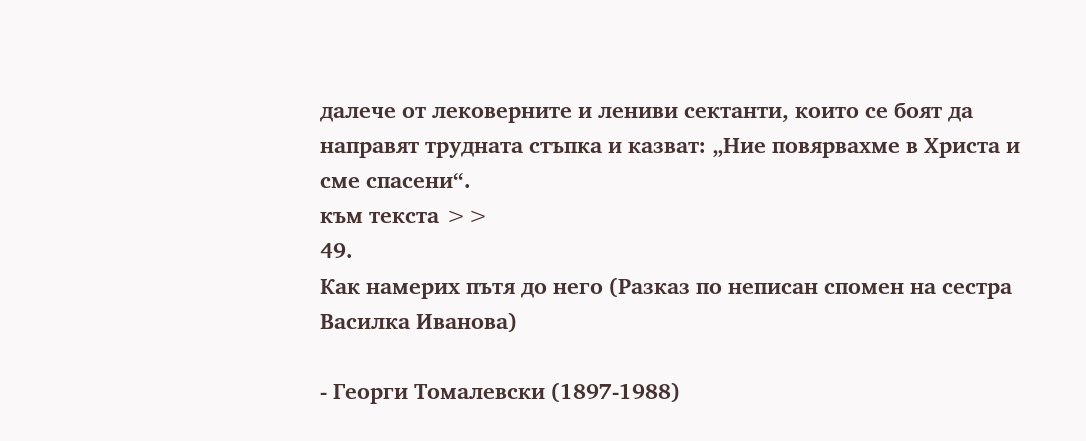далече от лековерните и лениви сектанти, които се боят да направят трудната стъпка и казват: „Ние повярвахме в Христа и сме спасени“.
към текста >>
49.
Как намерих пътя до него (Разказ по неписан спомен на сестра Василка Иванова)

- Георги Томалевски (1897-1988)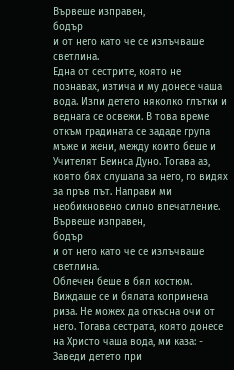Вървеше изправен,
бодър
и от него като че се излъчваше светлина.
Една от сестрите, която не познавах, изтича и му донесе чаша вода. Изпи детето няколко глътки и веднага се освежи. В това време откъм градината се зададе група мъже и жени, между които беше и Учителят Беинса Дуно. Тогава аз, която бях слушала за него, го видях за пръв път. Направи ми необикновено силно впечатление.
Вървеше изправен,
бодър
и от него като че се излъчваше светлина.
Облечен беше в бял костюм. Виждаше се и бялата копринена риза. Не можех да откъсна очи от него. Тогава сестрата, която донесе на Христо чаша вода, ми каза: - Заведи детето при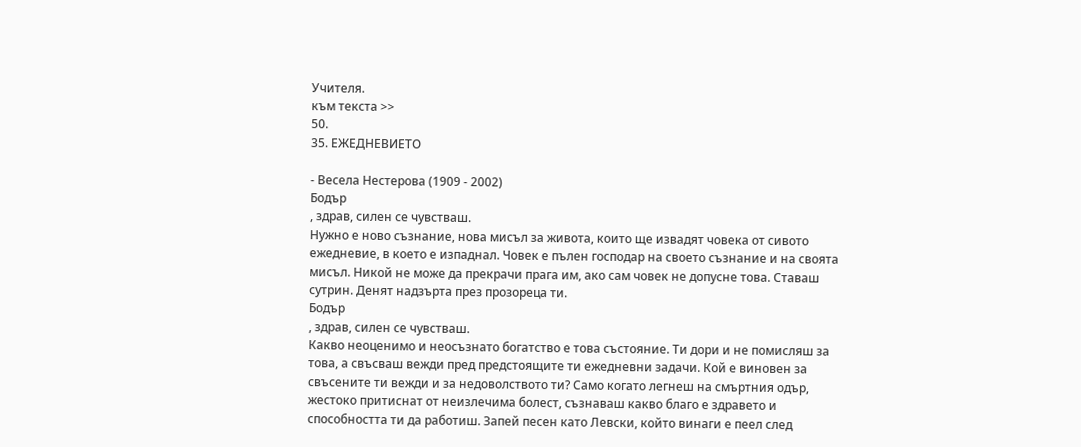Учителя.
към текста >>
50.
35. ЕЖЕДНЕВИЕТО

- Весела Нестерова (1909 - 2002)
Бодър
, здрав, силен се чувстваш.
Нужно е ново съзнание, нова мисъл за живота, които ще извадят човека от сивото ежедневие, в което е изпаднал. Човек е пълен господар на своето съзнание и на своята мисъл. Никой не може да прекрачи прага им, ако сам човек не допусне това. Ставаш сутрин. Денят надзърта през прозореца ти.
Бодър
, здрав, силен се чувстваш.
Какво неоценимо и неосъзнато богатство е това състояние. Ти дори и не помисляш за това, а свъсваш вежди пред предстоящите ти ежедневни задачи. Кой е виновен за свъсените ти вежди и за недоволството ти? Само когато легнеш на смъртния одър, жестоко притиснат от неизлечима болест, съзнаваш какво благо е здравето и способността ти да работиш. Запей песен като Левски, който винаги е пеел след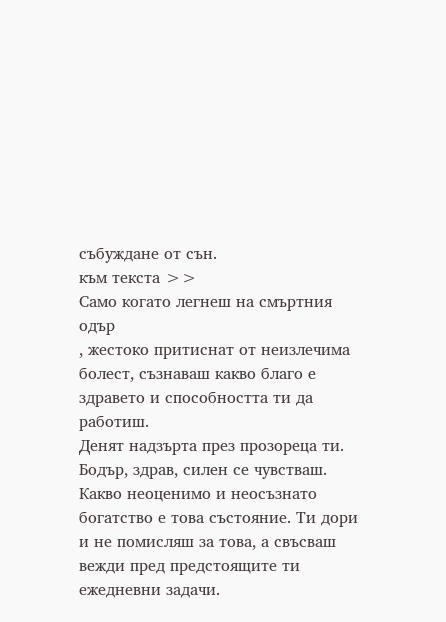събуждане от сън.
към текста >>
Само когато легнеш на смъртния
одър
, жестоко притиснат от неизлечима болест, съзнаваш какво благо е здравето и способността ти да работиш.
Денят надзърта през прозореца ти. Бодър, здрав, силен се чувстваш. Какво неоценимо и неосъзнато богатство е това състояние. Ти дори и не помисляш за това, а свъсваш вежди пред предстоящите ти ежедневни задачи.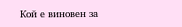Кой е виновен за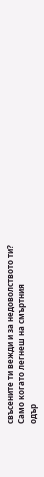свъсените ти вежди и за недоволството ти?
Само когато легнеш на смъртния
одър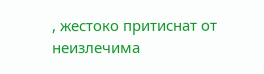, жестоко притиснат от неизлечима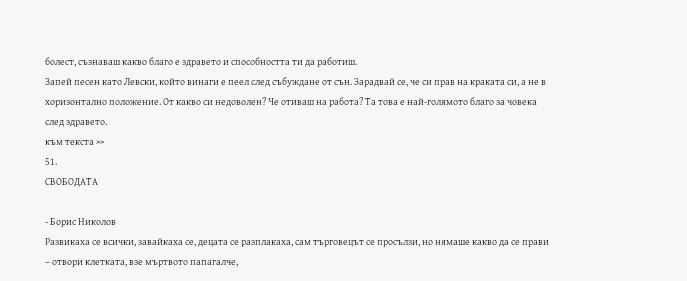болест, съзнаваш какво благо е здравето и способността ти да работиш.
Запей песен като Левски, който винаги е пеел след събуждане от сън. Зарадвай се, че си прав на краката си, а не в хоризонтално положение. От какво си недоволен? Че отиваш на работа? Та това е най-голямото благо за човека след здравето.
към текста >>
51.
СВОБОДАТА

- Борис Николов
Развикаха се всички, завайкаха се, децата се разплакаха, сам търговецът се просълзи, но нямаше какво да се прави – отвори клетката, взе мъртвото папагалче,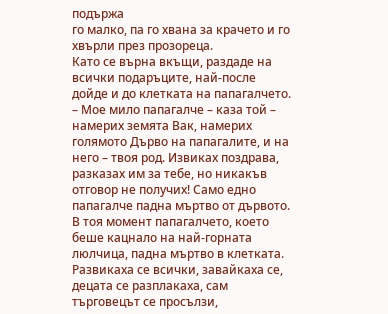подържа
го малко, па го хвана за крачето и го хвърли през прозореца.
Като се върна вкъщи, раздаде на всички подаръците, най-после дойде и до клетката на папагалчето. – Мое мило папагалче – каза той – намерих земята Вак, намерих голямото Дърво на папагалите, и на него – твоя род. Извиках поздрава, разказах им за тебе, но никакъв отговор не получих! Само едно папагалче падна мъртво от дървото. В тоя момент папагалчето, което беше кацнало на най-горната люлчица, падна мъртво в клетката.
Развикаха се всички, завайкаха се, децата се разплакаха, сам търговецът се просълзи,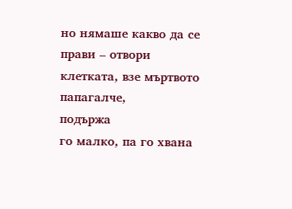но нямаше какво да се прави – отвори клетката, взе мъртвото папагалче,
подържа
го малко, па го хвана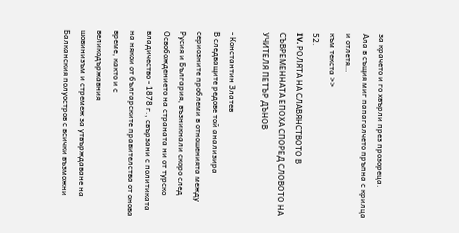за крачето и го хвърли през прозореца.
Ала в същия миг папагалчето пръпна с крилца и отлетя…
към текста >>
52.
IV. РОЛЯТА НА СЛАВЯНСТВОТО В СЪВРЕМЕННАТА ЕПОХА СПОРЕД СЛОВОТО НА УЧИТЕЛЯ ПЕТЪР ДЪНОВ

- Константин Златев
В следващите редове той анализира сериозните проблеми в отношенията между Русия и България, възникнали скоро след Освобождението на страната ни от турско владичество - 1878 г., свързани с политиката на някои от българските правителства от онова време, както и с
великодържавния
шовинизъм и стремеж за утвърждаване на Балканския полуостров с всички възможни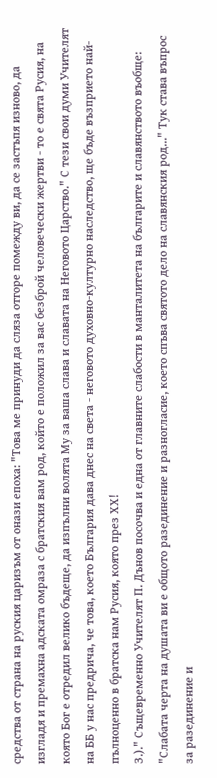средства от страна на руския царизъм от онази епоха: "Това ме принуди да сляза отгоре помежду ви, да се застъпя изново, да изгладя и премахна адската омраза с братския вам род, който е положил за вас безброй человечески жертви - то е свята Русия, на която Бог е отредил велико бъдеще, да изпълни волята Му за ваша слава и славата на Неговото Царство." С тези свои думи Учителят на ББ у нас предрича, че това, което България дава днес на света - неговото духовно-културно наследство, ще бъде възприето най-пълноценно в братска нам Русия, която през ХХ!
З.)." Същевременно Учителят П. Дънов посочва и една от главните слабости в манталитета на българите и славянството въобще: "Слабата черта на душата ви е общото разединение и разногласие, което спъва святото дело на славянския род..." Тук става въпрос за разединение и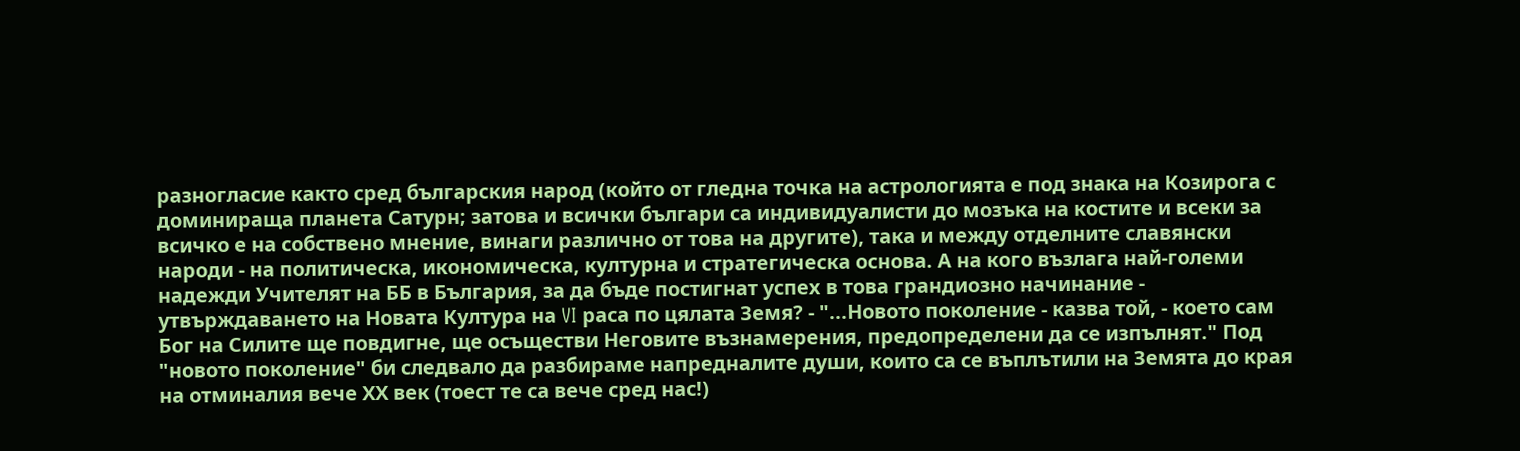разногласие както сред българския народ (който от гледна точка на астрологията е под знака на Козирога с доминираща планета Сатурн; затова и всички българи са индивидуалисти до мозъка на костите и всеки за всичко е на собствено мнение, винаги различно от това на другите), така и между отделните славянски народи - на политическа, икономическа, културна и стратегическа основа. А на кого възлага най-големи надежди Учителят на ББ в България, за да бъде постигнат успех в това грандиозно начинание - утвърждаването на Новата Култура на VI раса по цялата Земя? - "...Новото поколение - казва той, - което сам Бог на Силите ще повдигне, ще осъществи Неговите възнамерения, предопределени да се изпълнят." Под "новото поколение" би следвало да разбираме напредналите души, които са се въплътили на Земята до края на отминалия вече ХХ век (тоест те са вече сред нас!)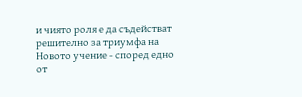и чиято роля е да съдействат решително за триумфа на Новото учение - според едно от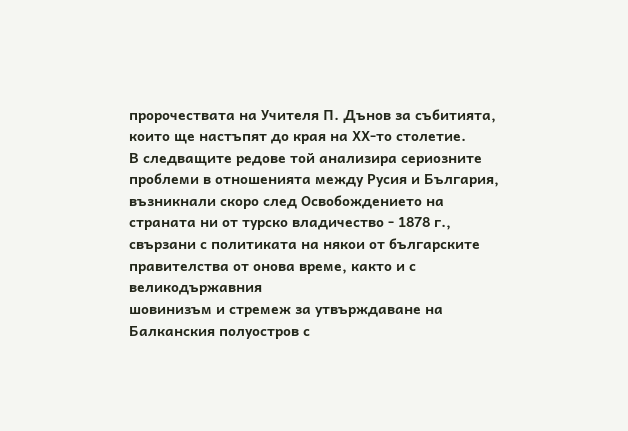пророчествата на Учителя П. Дънов за събитията, които ще настъпят до края на ХХ-то столетие.
В следващите редове той анализира сериозните проблеми в отношенията между Русия и България, възникнали скоро след Освобождението на страната ни от турско владичество - 1878 г., свързани с политиката на някои от българските правителства от онова време, както и с
великодържавния
шовинизъм и стремеж за утвърждаване на Балканския полуостров с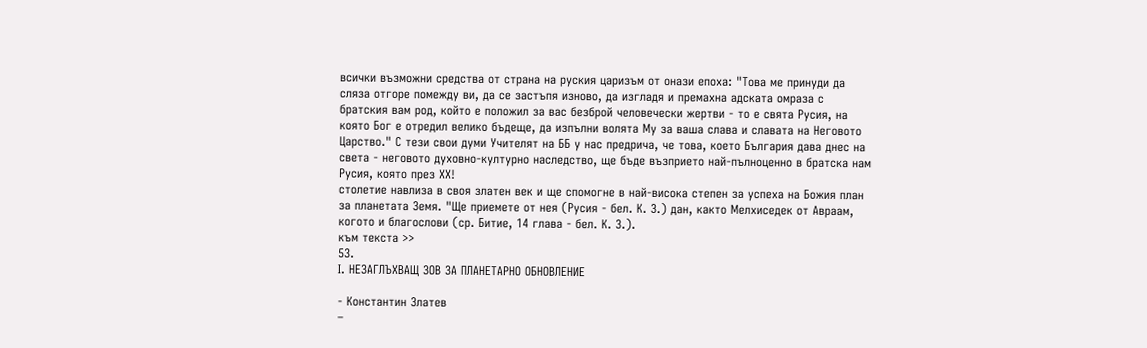всички възможни средства от страна на руския царизъм от онази епоха: "Това ме принуди да сляза отгоре помежду ви, да се застъпя изново, да изгладя и премахна адската омраза с братския вам род, който е положил за вас безброй человечески жертви - то е свята Русия, на която Бог е отредил велико бъдеще, да изпълни волята Му за ваша слава и славата на Неговото Царство." С тези свои думи Учителят на ББ у нас предрича, че това, което България дава днес на света - неговото духовно-културно наследство, ще бъде възприето най-пълноценно в братска нам Русия, която през ХХ!
столетие навлиза в своя златен век и ще спомогне в най-висока степен за успеха на Божия план за планетата Земя. "Ще приемете от нея (Русия - бел. К. З.) дан, както Мелхиседек от Авраам, когото и благослови (ср. Битие, 14 глава - бел. К. З.).
към текста >>
53.
І. НЕЗАГЛЪХВАЩ ЗОВ ЗА ПЛАНЕТАРНО ОБНОВЛЕНИЕ

- Константин Златев
–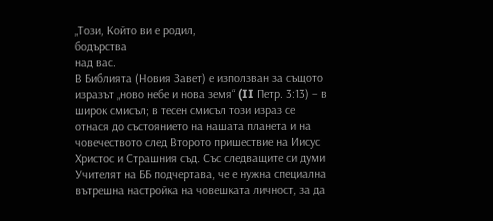„Този, Който ви е родил,
бодърства
над вас.
В Библията (Новия Завет) е използван за същото изразът „ново небе и нова земя“ (II Петр. 3:13) – в широк смисъл; в тесен смисъл този израз се отнася до състоянието на нашата планета и на човечеството след Второто пришествие на Иисус Христос и Страшния съд. Със следващите си думи Учителят на ББ подчертава, че е нужна специална вътрешна настройка на човешката личност, за да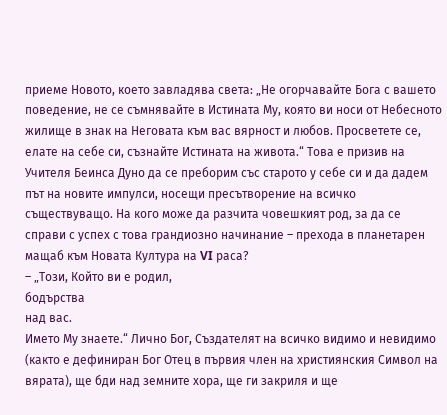приеме Новото, което завладява света: „Не огорчавайте Бога с вашето поведение, не се съмнявайте в Истината Му, която ви носи от Небесното жилище в знак на Неговата към вас вярност и любов. Просветете се, елате на себе си, съзнайте Истината на живота.“ Това е призив на Учителя Беинса Дуно да се преборим със старото у себе си и да дадем път на новите импулси, носещи пресътворение на всичко съществуващо. На кого може да разчита човешкият род, за да се справи с успех с това грандиозно начинание – прехода в планетарен мащаб към Новата Култура на VI раса?
– „Този, Който ви е родил,
бодърства
над вас.
Името Му знаете.“ Лично Бог, Създателят на всичко видимо и невидимо (както е дефиниран Бог Отец в първия член на християнския Символ на вярата), ще бди над земните хора, ще ги закриля и ще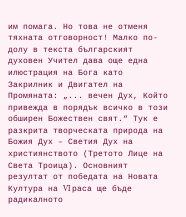им помага. Но това не отменя тяхната отговорност! Малко по-долу в текста българският духовен Учител дава още една илюстрация на Бога като Закрилник и Двигател на Промяната: „... вечен Дух, Който привежда в порядък всичко в този обширен Божествен свят.“ Тук е разкрита творческата природа на Божия Дух – Светия Дух на християнството (Третото Лице на Света Троица). Основният резултат от победата на Новата Култура на VI раса ще бъде радикалното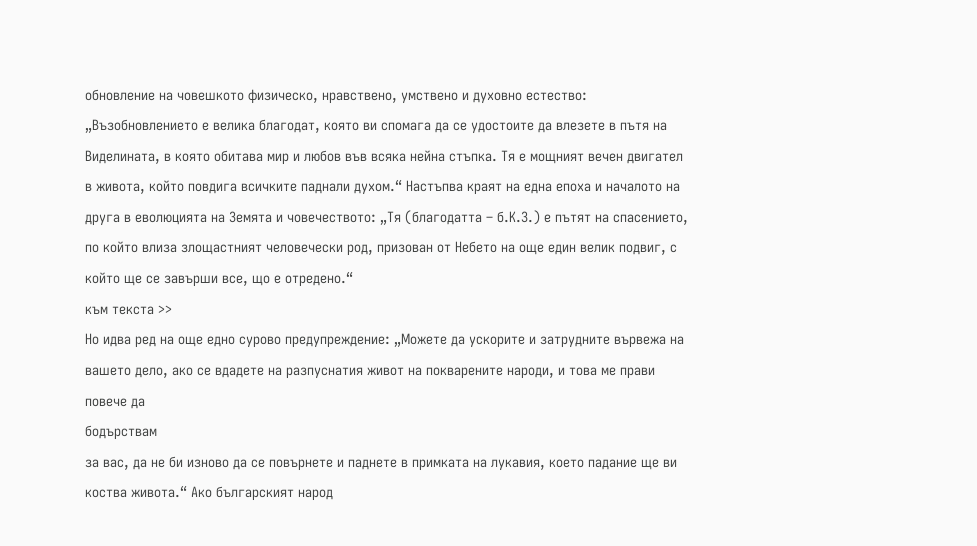обновление на човешкото физическо, нравствено, умствено и духовно естество: „Възобновлението е велика благодат, която ви спомага да се удостоите да влезете в пътя на Виделината, в която обитава мир и любов във всяка нейна стъпка. Тя е мощният вечен двигател в живота, който повдига всичките паднали духом.“ Настъпва краят на една епоха и началото на друга в еволюцията на Земята и човечеството: „Тя (благодатта – б.К.З.) е пътят на спасението, по който влиза злощастният человечески род, призован от Небето на още един велик подвиг, с който ще се завърши все, що е отредено.“
към текста >>
Но идва ред на още едно сурово предупреждение: „Можете да ускорите и затрудните вървежа на вашето дело, ако се вдадете на разпуснатия живот на покварените народи, и това ме прави повече да
бодърствам
за вас, да не би изново да се повърнете и паднете в примката на лукавия, което падание ще ви коства живота.“ Ако българският народ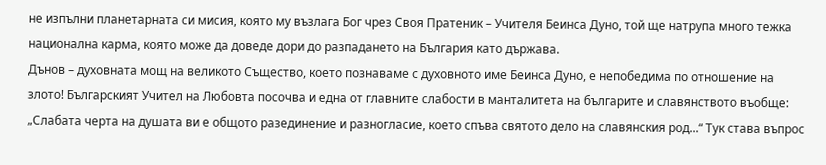не изпълни планетарната си мисия, която му възлага Бог чрез Своя Пратеник – Учителя Беинса Дуно, той ще натрупа много тежка национална карма, която може да доведе дори до разпадането на България като държава.
Дънов – духовната мощ на великото Същество, което познаваме с духовното име Беинса Дуно, е непобедима по отношение на злото! Българският Учител на Любовта посочва и една от главните слабости в манталитета на българите и славянството въобще: „Слабата черта на душата ви е общото разединение и разногласие, което спъва святото дело на славянския род...“ Тук става въпрос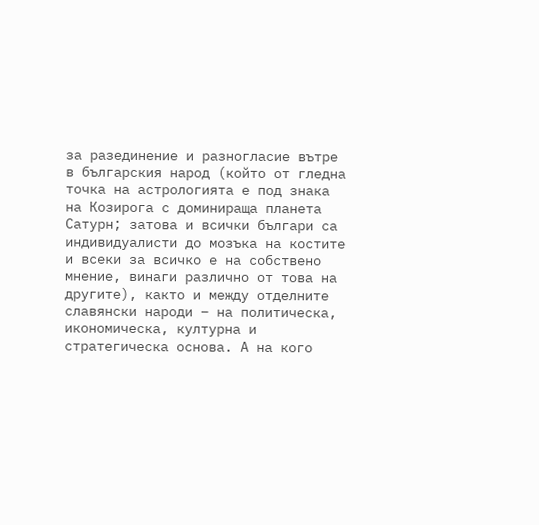за разединение и разногласие вътре в българския народ (който от гледна точка на астрологията е под знака на Козирога с доминираща планета Сатурн; затова и всички българи са индивидуалисти до мозъка на костите и всеки за всичко е на собствено мнение, винаги различно от това на другите), както и между отделните славянски народи – на политическа, икономическа, културна и стратегическа основа. А на кого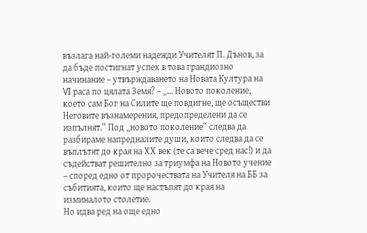възлага най-големи надежди Учителят П. Дънов, за да бъде постигнат успех в това грандиозно начинание – утвърждаването на Новата Култура на VI раса по цялата Земя? – „... Новото поколение, което сам Бог на Силите ще повдигне, ще осъществи Неговите възнамерения, предопределени да се изпълнят.“ Под „новото поколение“ следва да разбираме напредналите души, които следва да се въплътят до края на ХХ век (те са вече сред нас!) и да съдействат решително за триумфа на Новото учение – според едно от пророчествата на Учителя на ББ за събитията, които ще настъпят до края на изминалото столетие.
Но идва ред на още едно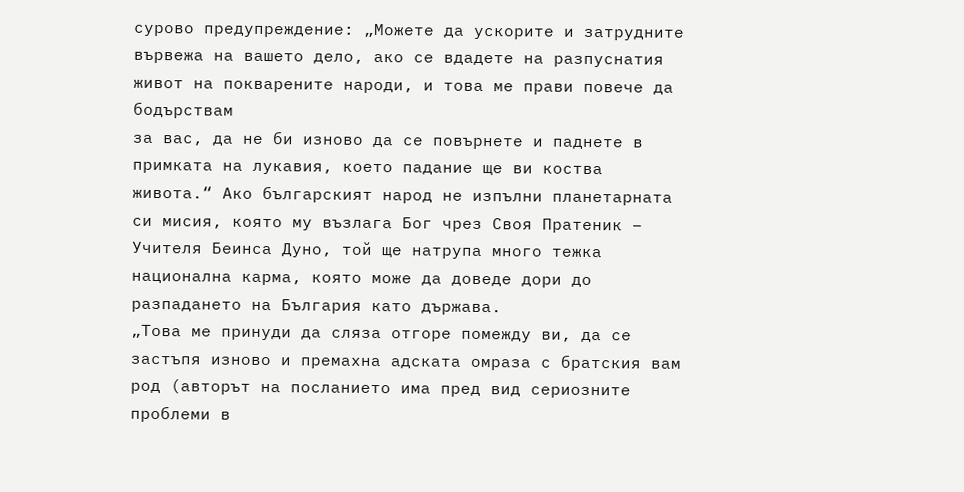сурово предупреждение: „Можете да ускорите и затрудните вървежа на вашето дело, ако се вдадете на разпуснатия живот на покварените народи, и това ме прави повече да
бодърствам
за вас, да не би изново да се повърнете и паднете в примката на лукавия, което падание ще ви коства живота.“ Ако българският народ не изпълни планетарната си мисия, която му възлага Бог чрез Своя Пратеник – Учителя Беинса Дуно, той ще натрупа много тежка национална карма, която може да доведе дори до разпадането на България като държава.
„Това ме принуди да сляза отгоре помежду ви, да се застъпя изново и премахна адската омраза с братския вам род (авторът на посланието има пред вид сериозните проблеми в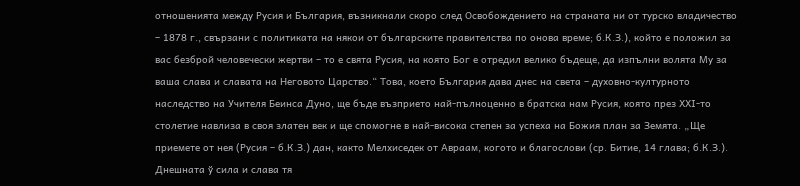отношенията между Русия и България, възникнали скоро след Освобождението на страната ни от турско владичество – 1878 г., свързани с политиката на някои от българските правителства по онова време; б.К.З.), който е положил за вас безброй человечески жертви – то е свята Русия, на която Бог е отредил велико бъдеще, да изпълни волята Му за ваша слава и славата на Неговото Царство.“ Това, което България дава днес на света – духовно-културното наследство на Учителя Беинса Дуно, ще бъде възприето най-пълноценно в братска нам Русия, която през ХХI-то столетие навлиза в своя златен век и ще спомогне в най-висока степен за успеха на Божия план за Земята. „Ще приемете от нея (Русия – б.К.З.) дан, както Мелхиседек от Авраам, когото и благослови (ср. Битие, 14 глава; б.К.З.). Днешната ў сила и слава тя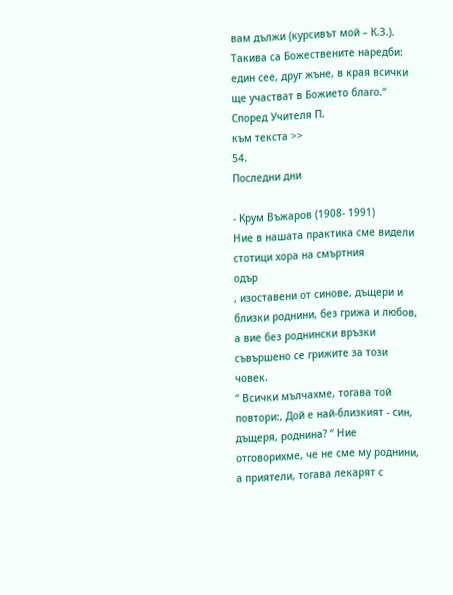вам дължи (курсивът мой – К.З.). Такива са Божествените наредби: един сее, друг жъне, в края всички ще участват в Божието благо.“ Според Учителя П.
към текста >>
54.
Последни дни

- Крум Въжаров (1908- 1991)
Ние в нашата практика сме видели стотици хора на смъртния
одър
, изоставени от синове, дъщери и близки роднини, без грижа и любов, а вие без роднински връзки съвършено се грижите за този човек.
“ Всички мълчахме, тогава той повтори:, Дой е най-близкият - син, дъщеря, роднина? “ Ние отговорихме, че не сме му роднини, а приятели, тогава лекарят с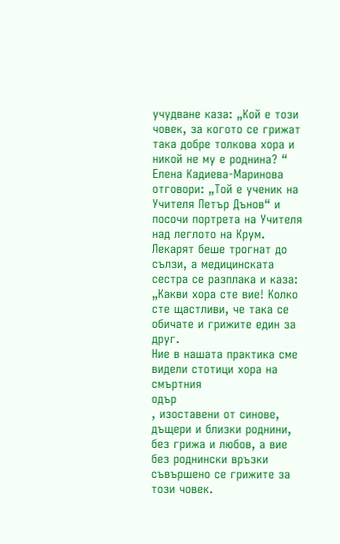учудване каза: „Кой е този човек, за когото се грижат така добре толкова хора и никой не му е роднина? “ Елена Кадиева-Маринова отговори: „Той е ученик на Учителя Петър Дънов“ и посочи портрета на Учителя над леглото на Крум. Лекарят беше трогнат до сълзи, а медицинската сестра се разплака и каза: „Какви хора сте вие! Колко сте щастливи, че така се обичате и грижите един за друг.
Ние в нашата практика сме видели стотици хора на смъртния
одър
, изоставени от синове, дъщери и близки роднини, без грижа и любов, а вие без роднински връзки съвършено се грижите за този човек.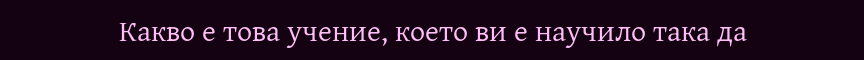Какво е това учение, което ви е научило така да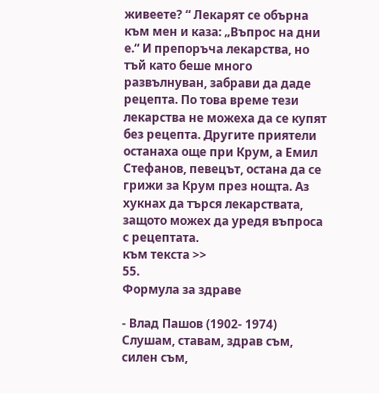живеете? “ Лекарят се обърна към мен и каза: „Въпрос на дни е.“ И препоръча лекарства, но тъй като беше много развълнуван, забрави да даде рецепта. По това време тези лекарства не можеха да се купят без рецепта. Другите приятели останаха още при Крум, а Емил Стефанов, певецът, остана да се грижи за Крум през нощта. Аз хукнах да търся лекарствата, защото можех да уредя въпроса с рецептата.
към текста >>
55.
Формула за здраве

- Влад Пашов (1902- 1974)
Слушам, ставам, здрав съм, силен съм,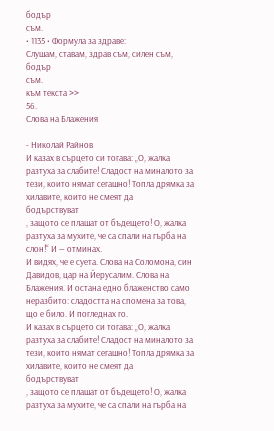бодър
съм.
• 1135 • Формула за здраве:
Слушам, ставам, здрав съм, силен съм,
бодър
съм.
към текста >>
56.
Слова на Блажения

- Николай Райнов
И казах в сърцето си тогава: „О, жалка разтуха за слабите! Сладост на миналото за тези, които нямат сегашно! Топла дрямка за хилавите, които не смеят да
бодърствуват
, защото се плашат от бъдещето! О, жалка разтуха за мухите, че са спали на гърба на слон!“ И — отминах.
И видях, че е суета. Слова на Соломона, син Давидов, цар на Йерусалим. Слова на Блажения. И остана едно блаженство само неразбито: сладостта на спомена за това, що е било. И погледнах го.
И казах в сърцето си тогава: „О, жалка разтуха за слабите! Сладост на миналото за тези, които нямат сегашно! Топла дрямка за хилавите, които не смеят да
бодърствуват
, защото се плашат от бъдещето! О, жалка разтуха за мухите, че са спали на гърба на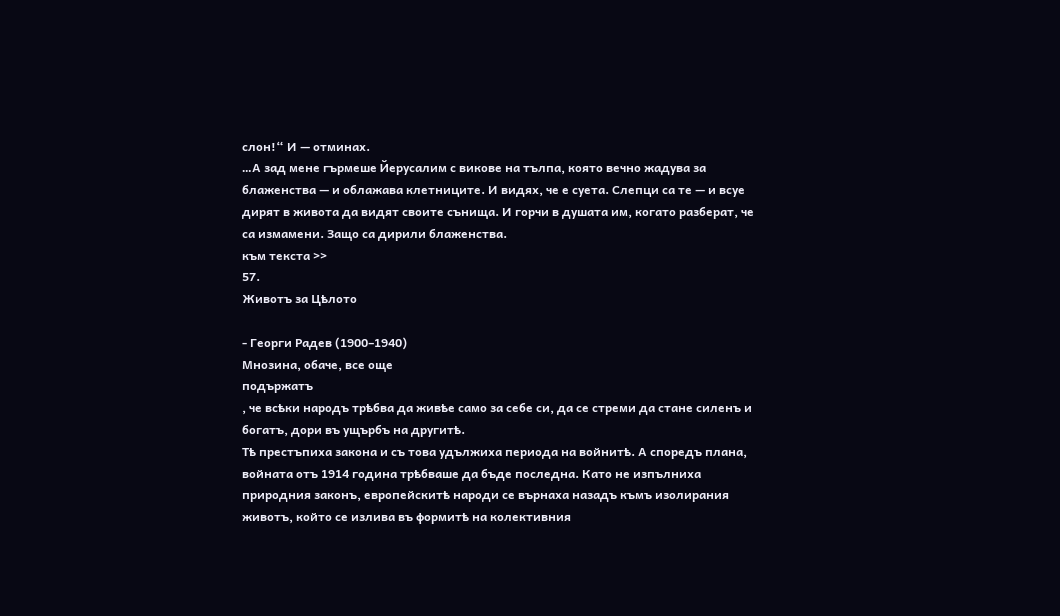слон!“ И — отминах.
…А зад мене гърмеше Йерусалим с викове на тълпа, която вечно жадува за блаженства — и облажава клетниците. И видях, че е суета. Слепци са те — и всуе дирят в живота да видят своите сънища. И горчи в душата им, когато разберат, че са измамени. Защо са дирили блаженства.
към текста >>
57.
Животъ за Цѣлото

- Георги Радев (1900–1940)
Мнозина, обаче, все още
подържатъ
, че всѣки народъ трѣбва да живѣе само за себе си, да се стреми да стане силенъ и богатъ, дори въ ущърбъ на другитѣ.
Тѣ престъпиха закона и съ това удължиха периода на войнитѣ. А споредъ плана, войната отъ 1914 година трѣбваше да бъде последна. Като не изпълниха природния законъ, европейскитѣ народи се върнаха назадъ къмъ изолирания животъ, който се излива въ формитѣ на колективния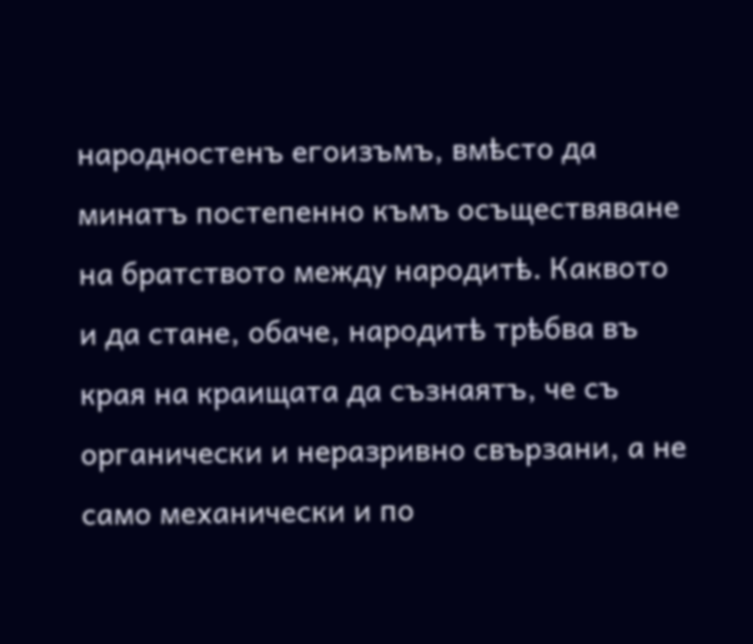народностенъ егоизъмъ, вмѣсто да минатъ постепенно къмъ осъществяване на братството между народитѣ. Каквото и да стане, обаче, народитѣ трѣбва въ края на краищата да съзнаятъ, че съ органически и неразривно свързани, а не само механически и по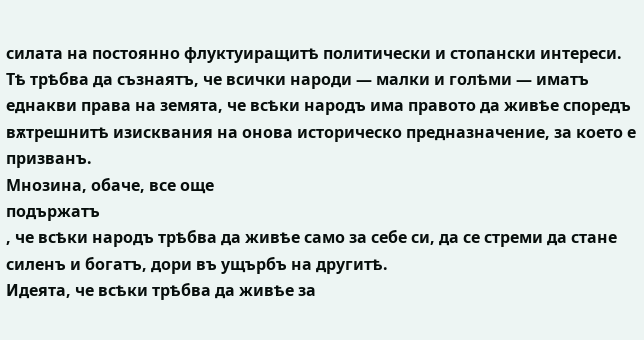силата на постоянно флуктуиращитѣ политически и стопански интереси. Тѣ трѣбва да съзнаятъ, че всички народи — малки и голѣми — иматъ еднакви права на земята, че всѣки народъ има правото да живѣе споредъ вѫтрешнитѣ изисквания на онова историческо предназначение, за което е призванъ.
Мнозина, обаче, все още
подържатъ
, че всѣки народъ трѣбва да живѣе само за себе си, да се стреми да стане силенъ и богатъ, дори въ ущърбъ на другитѣ.
Идеята, че всѣки трѣбва да живѣе за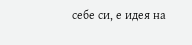себе си, е идея на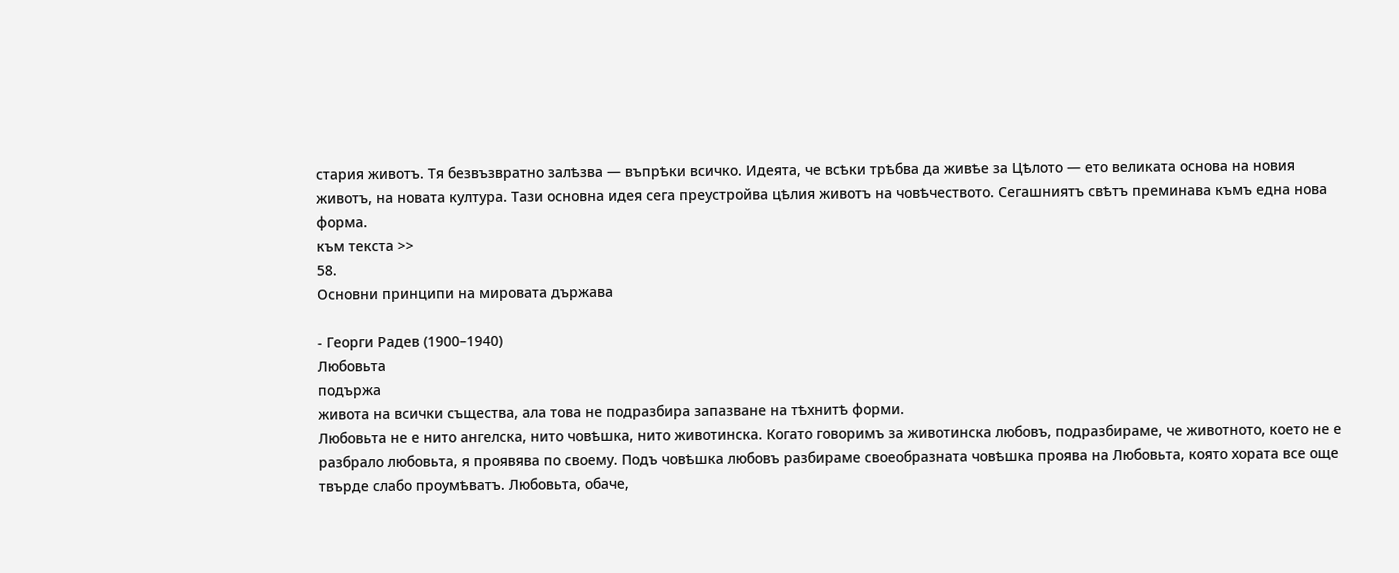стария животъ. Тя безвъзвратно залѣзва — въпрѣки всичко. Идеята, че всѣки трѣбва да живѣе за Цѣлото — ето великата основа на новия животъ, на новата култура. Тази основна идея сега преустройва цѣлия животъ на човѣчеството. Сегашниятъ свѣтъ преминава къмъ една нова форма.
към текста >>
58.
Основни принципи на мировата държава

- Георги Радев (1900–1940)
Любовьта
подържа
живота на всички същества, ала това не подразбира запазване на тѣхнитѣ форми.
Любовьта не е нито ангелска, нито човѣшка, нито животинска. Когато говоримъ за животинска любовъ, подразбираме, че животното, което не е разбрало любовьта, я проявява по своему. Подъ човѣшка любовъ разбираме своеобразната човѣшка проява на Любовьта, която хората все още твърде слабо проумѣватъ. Любовьта, обаче,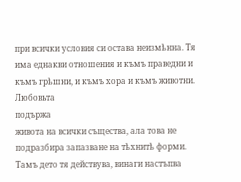при всички условия си остава неизмѣнна. Тя има еднакви отношения и къмъ праведни и къмъ грѣшни, и къмъ хора и къмъ животни.
Любовьта
подържа
живота на всички същества, ала това не подразбира запазване на тѣхнитѣ форми.
Тамъ дето тя действува, винаги настъпва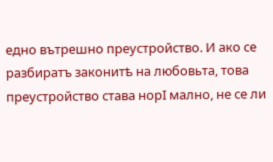едно вътрешно преустройство. И ако се разбиратъ законитѣ на любовьта, това преустройство става норI мално, не се ли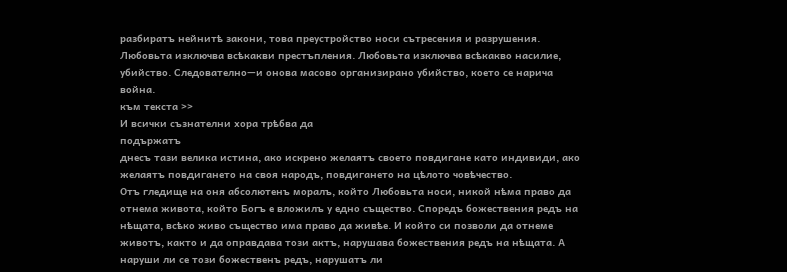разбиратъ нейнитѣ закони, това преустройство носи сътресения и разрушения. Любовьта изключва всѣкакви престъпления. Любовьта изключва всѣкакво насилие, убийство. Следователно—и онова масово организирано убийство, което се нарича война.
към текста >>
И всички съзнателни хора трѣбва да
подържатъ
днесъ тази велика истина, ако искрено желаятъ своето повдигане като индивиди, ако желаятъ повдигането на своя народъ, повдигането на цѣлото човѣчество.
Отъ гледище на оня абсолютенъ моралъ, който Любовьта носи, никой нѣма право да отнема живота, който Богъ е вложилъ у едно същество. Споредъ божествения редъ на нѣщата, всѣко живо същество има право да живѣе. И който си позволи да отнеме животъ, както и да оправдава този актъ, нарушава божествения редъ на нѣщата. А наруши ли се този божественъ редъ, нарушатъ ли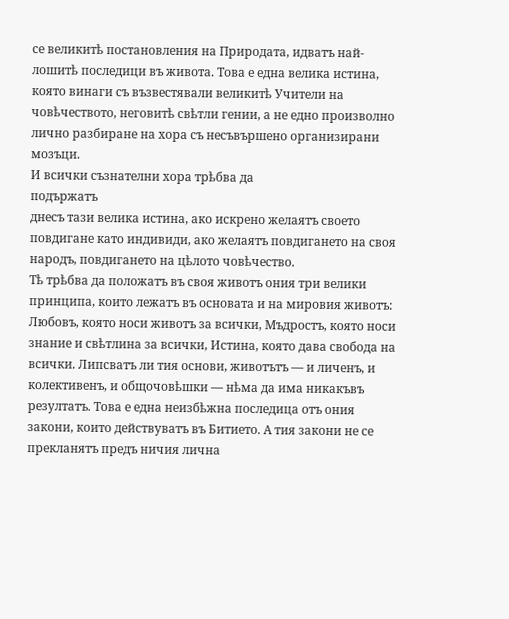се великитѣ постановления на Природата, идватъ най-лошитѣ последици въ живота. Това е една велика истина, която винаги съ възвестявали великитѣ Учители на човѣчеството, неговитѣ свѣтли гении, а не едно произволно лично разбиране на хора съ несъвършено организирани мозъци.
И всички съзнателни хора трѣбва да
подържатъ
днесъ тази велика истина, ако искрено желаятъ своето повдигане като индивиди, ако желаятъ повдигането на своя народъ, повдигането на цѣлото човѣчество.
Тѣ трѣбва да положатъ въ своя животъ ония три велики принципа, които лежатъ въ основата и на мировия животъ: Любовъ, която носи животъ за всички, Мъдростъ, която носи знание и свѣтлина за всички, Истина, която дава свобода на всички. Липсватъ ли тия основи, животътъ — и личенъ, и колективенъ, и общочовѣшки — нѣма да има никакъвъ резултатъ. Това е една неизбѣжна последица отъ ония закони, които действуватъ въ Битието. А тия закони не се прекланятъ предъ ничия лична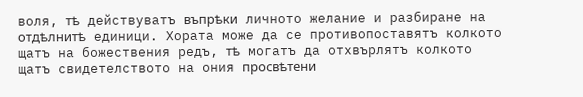воля, тѣ действуватъ въпрѣки личното желание и разбиране на отдѣлнитѣ единици. Хората може да се противопоставятъ колкото щатъ на божествения редъ, тѣ могатъ да отхвърлятъ колкото щатъ свидетелството на ония просвѣтени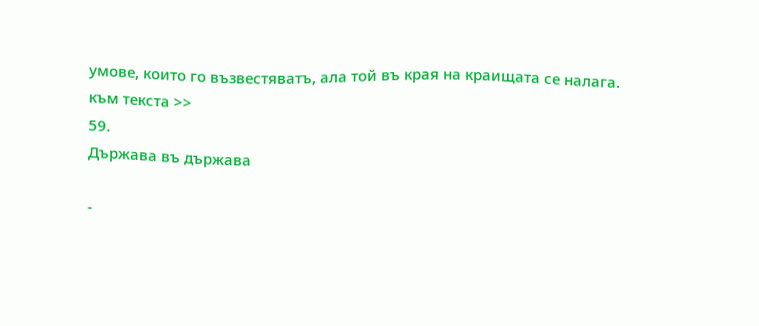умове, които го възвестяватъ, ала той въ края на краищата се налага.
към текста >>
59.
Държава въ държава

-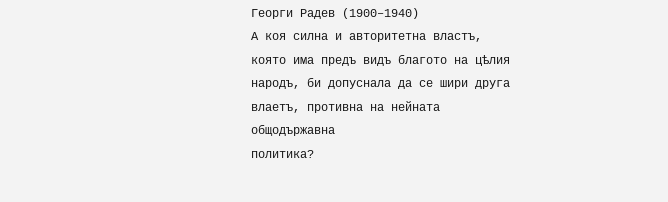Георги Радев (1900–1940)
А коя силна и авторитетна властъ, която има предъ видъ благото на цѣлия народъ, би допуснала да се шири друга влаетъ, противна на нейната
общодържавна
политика?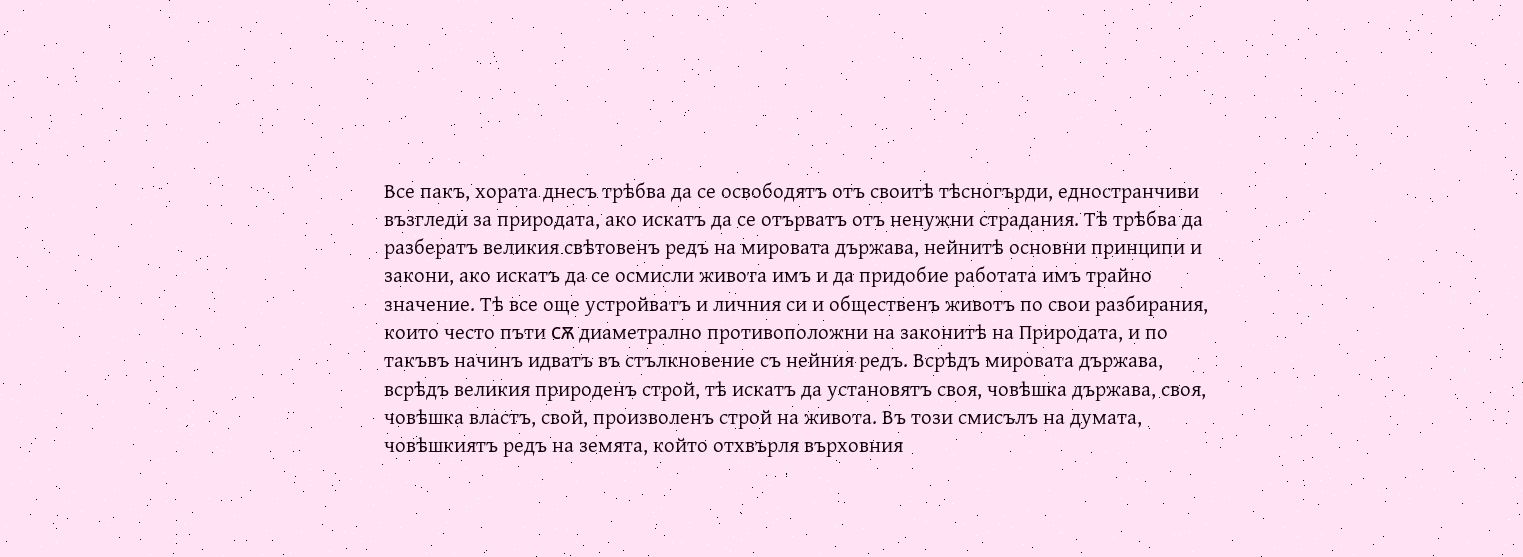Все пакъ, хората днесъ трѣбва да се освободятъ отъ своитѣ тѣсногърди, едностранчиви възгледи за природата, ако искатъ да се отърватъ отъ ненужни страдания. Тѣ трѣбва да разбератъ великия свѣтовенъ редъ на мировата държава, нейнитѣ основни принципи и закони, ако искатъ да се осмисли живота имъ и да придобие работата имъ трайно значение. Тѣ все още устройватъ и личния си и общественъ животъ по свои разбирания, които често пъти сѫ диаметрално противоположни на законитѣ на Природата, и по такъвъ начинъ идватъ въ стълкновение съ нейния редъ. Всрѣдъ мировата държава, всрѣдъ великия природенъ строй, тѣ искатъ да установятъ своя, човѣшка държава, своя, човѣшка властъ, свой, произволенъ строй на живота. Въ този смисълъ на думата, човѣшкиятъ редъ на земята, който отхвърля върховния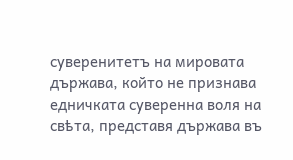суверенитетъ на мировата държава, който не признава едничката суверенна воля на свѣта, представя държава въ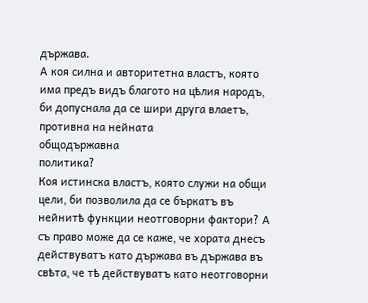държава.
А коя силна и авторитетна властъ, която има предъ видъ благото на цѣлия народъ, би допуснала да се шири друга влаетъ, противна на нейната
общодържавна
политика?
Коя истинска властъ, която служи на общи цели, би позволила да се бъркатъ въ нейнитѣ функции неотговорни фактори? А съ право може да се каже, че хората днесъ действуватъ като държава въ държава въ свѣта, че тѣ действуватъ като неотговорни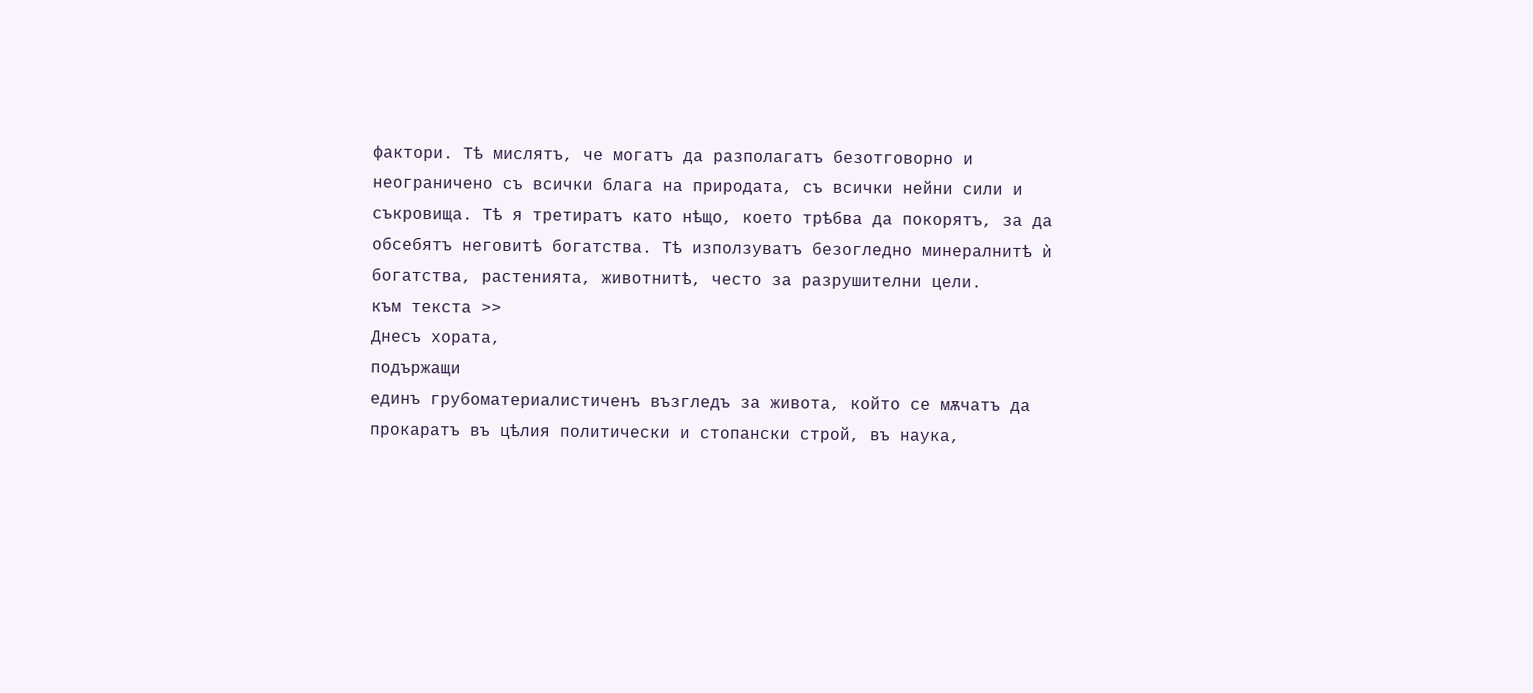фактори. Тѣ мислятъ, че могатъ да разполагатъ безотговорно и неограничено съ всички блага на природата, съ всички нейни сили и съкровища. Тѣ я третиратъ като нѣщо, което трѣбва да покорятъ, за да обсебятъ неговитѣ богатства. Тѣ използуватъ безогледно минералнитѣ ѝ богатства, растенията, животнитѣ, често за разрушителни цели.
към текста >>
Днесъ хората,
подържащи
единъ грубоматериалистиченъ възгледъ за живота, който се мѫчатъ да прокаратъ въ цѣлия политически и стопански строй, въ наука,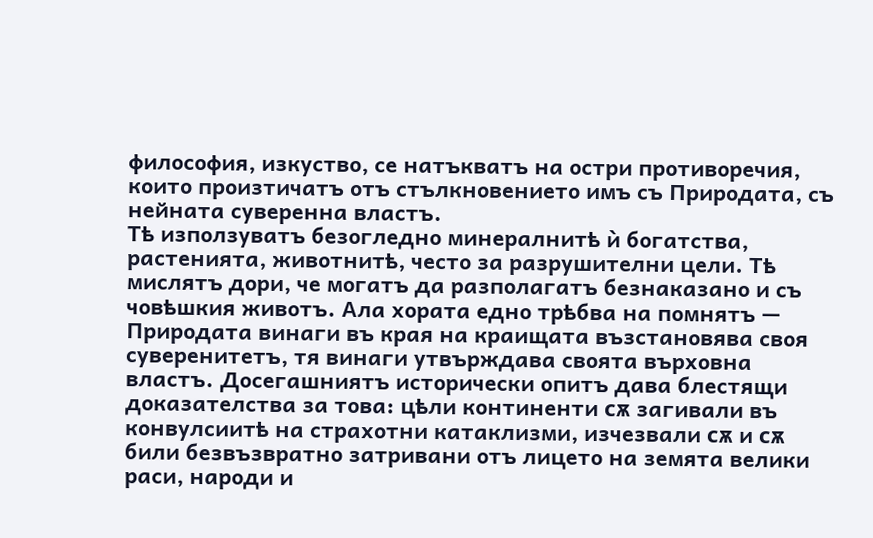философия, изкуство, се натъкватъ на остри противоречия, които произтичатъ отъ стълкновението имъ съ Природата, съ нейната суверенна властъ.
Тѣ използуватъ безогледно минералнитѣ ѝ богатства, растенията, животнитѣ, често за разрушителни цели. Тѣ мислятъ дори, че могатъ да разполагатъ безнаказано и съ човѣшкия животъ. Ала хората едно трѣбва на помнятъ — Природата винаги въ края на краищата възстановява своя суверенитетъ, тя винаги утвърждава своята върховна властъ. Досегашниятъ исторически опитъ дава блестящи доказателства за това: цѣли континенти сѫ загивали въ конвулсиитѣ на страхотни катаклизми, изчезвали сѫ и сѫ били безвъзвратно затривани отъ лицето на земята велики раси, народи и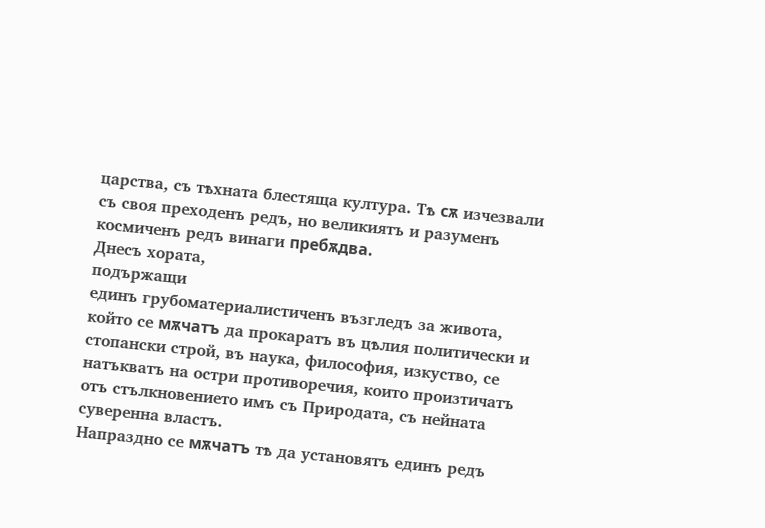царства, съ тѣхната блестяща култура. Тѣ сѫ изчезвали съ своя преходенъ редъ, но великиятъ и разуменъ космиченъ редъ винаги пребѫдва.
Днесъ хората,
подържащи
единъ грубоматериалистиченъ възгледъ за живота, който се мѫчатъ да прокаратъ въ цѣлия политически и стопански строй, въ наука, философия, изкуство, се натъкватъ на остри противоречия, които произтичатъ отъ стълкновението имъ съ Природата, съ нейната суверенна властъ.
Напраздно се мѫчатъ тѣ да установятъ единъ редъ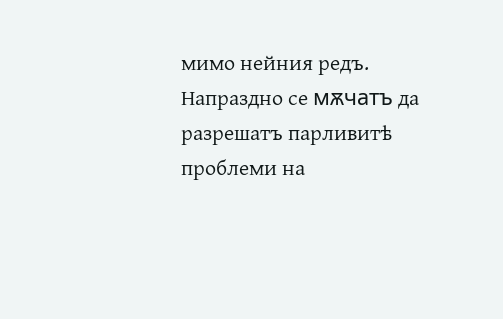мимо нейния редъ. Напраздно се мѫчатъ да разрешатъ парливитѣ проблеми на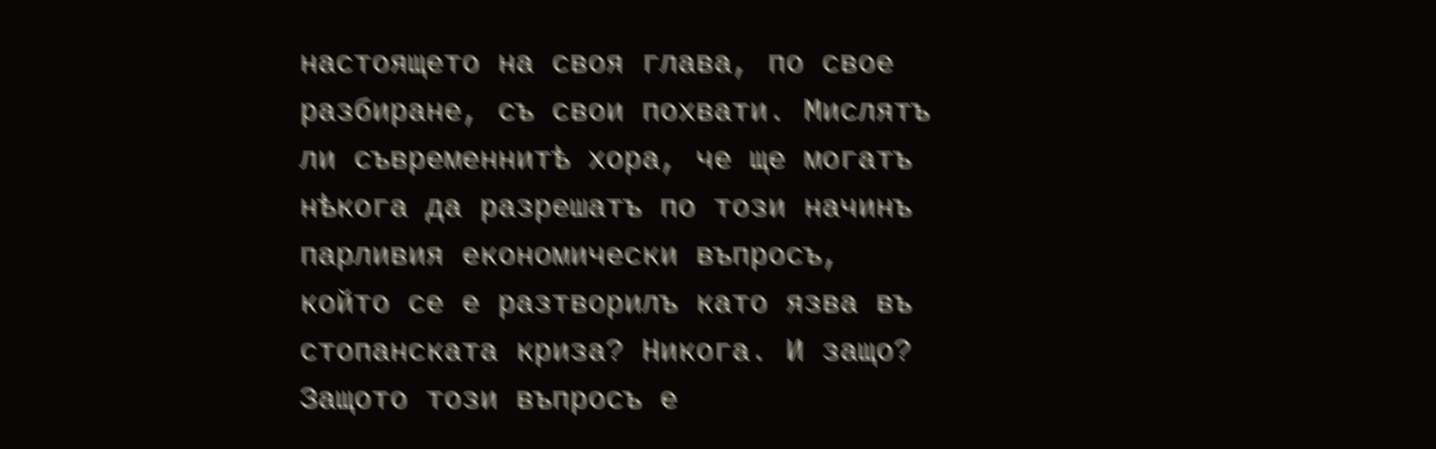настоящето на своя глава, по свое разбиране, съ свои похвати. Мислятъ ли съвременнитѣ хора, че ще могатъ нѣкога да разрешатъ по този начинъ парливия економически въпросъ, който се е разтворилъ като язва въ стопанската криза? Никога. И защо? Защото този въпросъ е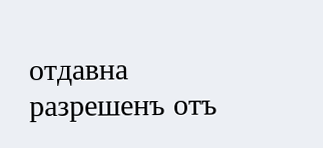отдавна разрешенъ отъ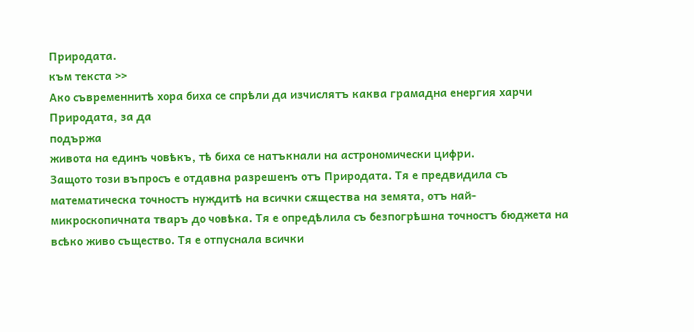Природата.
към текста >>
Ако съвременнитѣ хора биха се спрѣли да изчислятъ каква грамадна енергия харчи Природата, за да
подържа
живота на единъ човѣкъ, тѣ биха се натъкнали на астрономически цифри.
Защото този въпросъ е отдавна разрешенъ отъ Природата. Тя е предвидила съ математическа точностъ нуждитѣ на всички сѫщества на земята, отъ най- микроскопичната тваръ до човѣка. Тя е опредѣлила съ безпогрѣшна точностъ бюджета на всѣко живо същество. Тя е отпуснала всички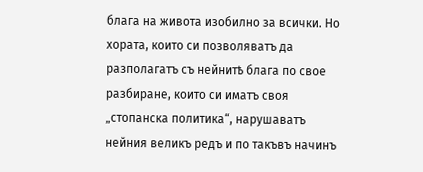блага на живота изобилно за всички. Но хората, които си позволяватъ да разполагатъ съ нейнитѣ блага по свое разбиране, които си иматъ своя „стопанска политика“, нарушаватъ нейния великъ редъ и по такъвъ начинъ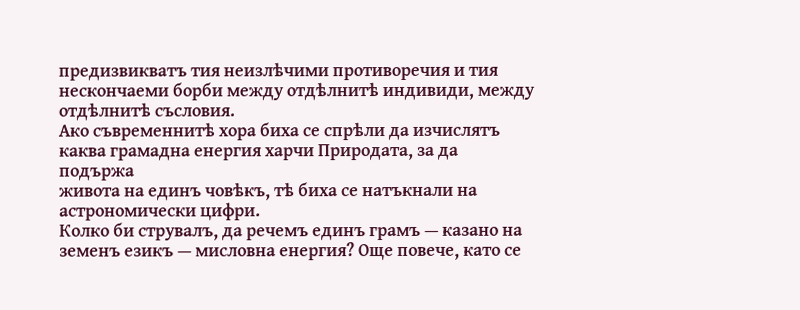предизвикватъ тия неизлѣчими противоречия и тия нескончаеми борби между отдѣлнитѣ индивиди, между отдѣлнитѣ съсловия.
Ако съвременнитѣ хора биха се спрѣли да изчислятъ каква грамадна енергия харчи Природата, за да
подържа
живота на единъ човѣкъ, тѣ биха се натъкнали на астрономически цифри.
Колко би струвалъ, да речемъ единъ грамъ — казано на земенъ езикъ — мисловна енергия? Още повече, като се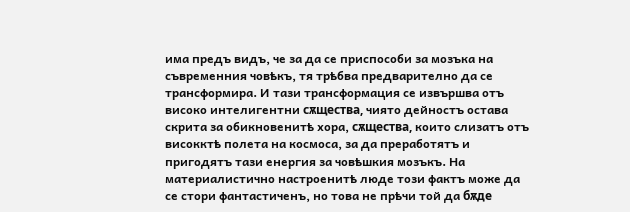има предъ видъ, че за да се приспособи за мозъка на съвременния човѣкъ, тя трѣбва предварително да се трансформира. И тази трансформация се извършва отъ високо интелигентни сѫщества, чиято дейностъ остава скрита за обикновенитѣ хора, сѫщества, които слизатъ отъ високктѣ полета на космоса, за да преработятъ и пригодятъ тази енергия за човѣшкия мозъкъ. На материалистично настроенитѣ люде този фактъ може да се стори фантастиченъ, но това не прѣчи той да бѫде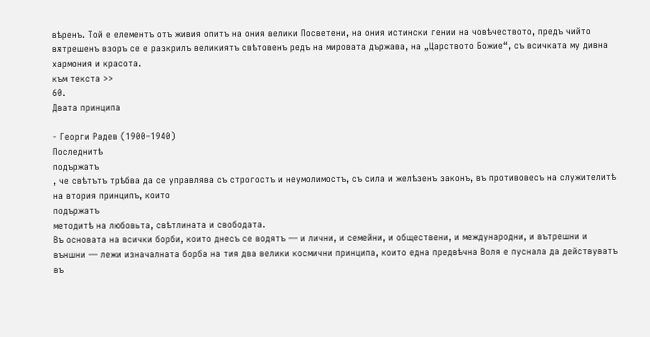вѣренъ. Той е елементъ отъ живия опитъ на ония велики Посветени, на ония истински гении на човѣчеството, предъ чийто вѫтрешенъ взоръ се е разкрилъ великиятъ свѣтовенъ редъ на мировата държава, на „Царството Божие“, съ всичката му дивна хармония и красота.
към текста >>
60.
Двата принципа

- Георги Радев (1900–1940)
Последнитѣ
подържатъ
, че свѣтътъ трѣбва да се управлява съ строгостъ и неумолимостъ, съ сила и желѣзенъ законъ, въ противовесъ на служителитѣ на втория принципъ, които
подържатъ
методитѣ на любовьта, свѣтлината и свободата.
Въ основата на всички борби, които днесъ се водятъ — и лични, и семейни, и обществени, и международни, и вътрешни и външни — лежи изначалната борба на тия два велики космични принципа, които една предвѣчна Воля е пуснала да действуватъ въ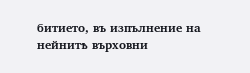битието, въ изпълнение на нейнитѣ върховни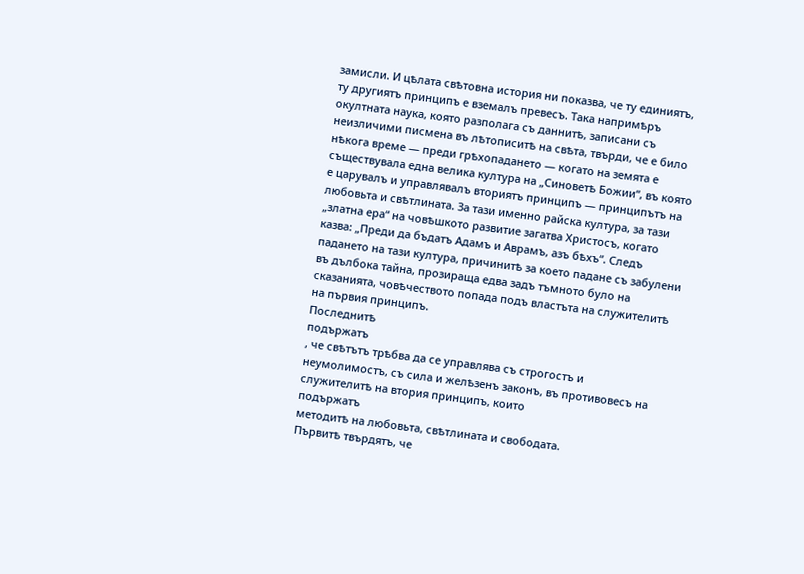замисли. И цѣлата свѣтовна история ни показва, че ту единиятъ, ту другиятъ принципъ е вземалъ превесъ. Така напримѣръ окултната наука, която разполага съ даннитѣ, записани съ неизличими писмена въ лѣтописитѣ на свѣта, твърди, че е било нѣкога време — преди грѣхопадането — когато на земята е съществувала една велика култура на „Синоветѣ Божии“, въ която е царувалъ и управлявалъ вториятъ принципъ — принципътъ на любовьта и свѣтлината. За тази именно райска култура, за тази „златна ера“ на човѣшкото развитие загатва Христосъ, когато казва: „Преди да бъдатъ Адамъ и Аврамъ, азъ бѣхъ“. Следъ падането на тази култура, причинитѣ за което падане съ забулени въ дълбока тайна, прозираща едва задъ тъмното було на сказанията, човѣчеството попада подъ властъта на служителитѣ на първия принципъ.
Последнитѣ
подържатъ
, че свѣтътъ трѣбва да се управлява съ строгостъ и неумолимостъ, съ сила и желѣзенъ законъ, въ противовесъ на служителитѣ на втория принципъ, които
подържатъ
методитѣ на любовьта, свѣтлината и свободата.
Първитѣ твърдятъ, че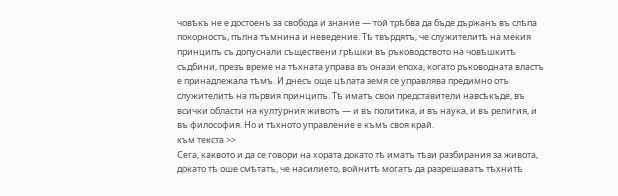човѣкъ не е достоенъ за свобода и знание — той трѣбва да бъде държанъ въ слѣпа покорностъ, пълна тъмнина и неведение. Тѣ твърдятъ, че служителитѣ на мекия принципъ съ допуснали съществени грѣшки въ ръководството на човѣшкитѣ съдбини, презъ време на тѣхната управа въ онази епоха, когато ръководната властъ е принадлежала тѣмъ. И днесъ още цѣлата земя се управлява предимно отъ служителитѣ на първия принципъ. Тѣ иматъ свои представители навсѣкъде, въ всички области на културния животъ — и въ политика, и въ наука, и въ религия, и въ философия. Но и тѣхното управление е къмъ своя край.
към текста >>
Сега, каквото и да се говори на хората докато тѣ иматъ тѣзи разбирания за живота, докато тѣ оше смѣтатъ, че насилието, войнитѣ могатъ да разрешаватъ тѣхнитѣ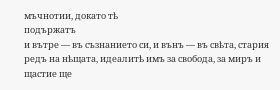мъчнотии, докато тѣ
подържатъ
и вътре — въ съзнанието си, и вънъ — въ свѣта, стария редъ на нѣщата, идеалитѣ имъ за свобода, за миръ и щастие ще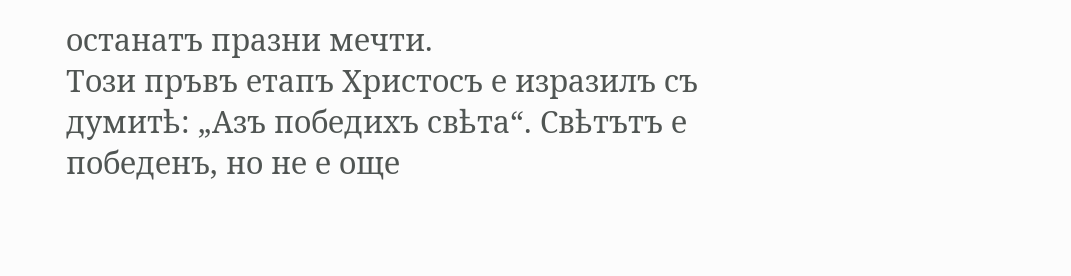останатъ празни мечти.
Този пръвъ етапъ Христосъ е изразилъ съ думитѣ: „Азъ победихъ свѣта“. Свѣтътъ е победенъ, но не е още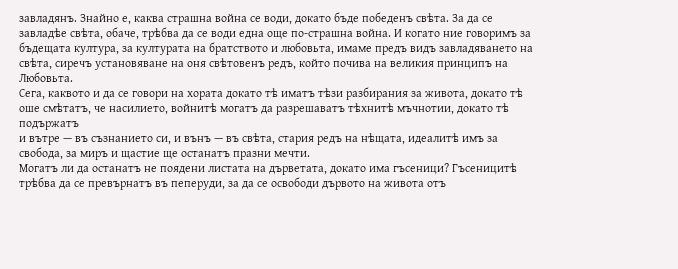завладянъ. Знайно е, каква страшна война се води, докато бъде победенъ свѣта. За да се завладѣе свѣта, обаче, трѣбва да се води една още по-страшна война. И когато ние говоримъ за бъдещата култура, за културата на братството и любовьта, имаме предъ видъ завладяването на свѣта, сиречъ установяване на оня свѣтовенъ редъ, който почива на великия принципъ на Любовьта.
Сега, каквото и да се говори на хората докато тѣ иматъ тѣзи разбирания за живота, докато тѣ оше смѣтатъ, че насилието, войнитѣ могатъ да разрешаватъ тѣхнитѣ мъчнотии, докато тѣ
подържатъ
и вътре — въ съзнанието си, и вънъ — въ свѣта, стария редъ на нѣщата, идеалитѣ имъ за свобода, за миръ и щастие ще останатъ празни мечти.
Могатъ ли да останатъ не поядени листата на дърветата, докато има гъсеници? Гъсеницитѣ трѣбва да се превърнатъ въ пеперуди, за да се освободи дървото на живота отъ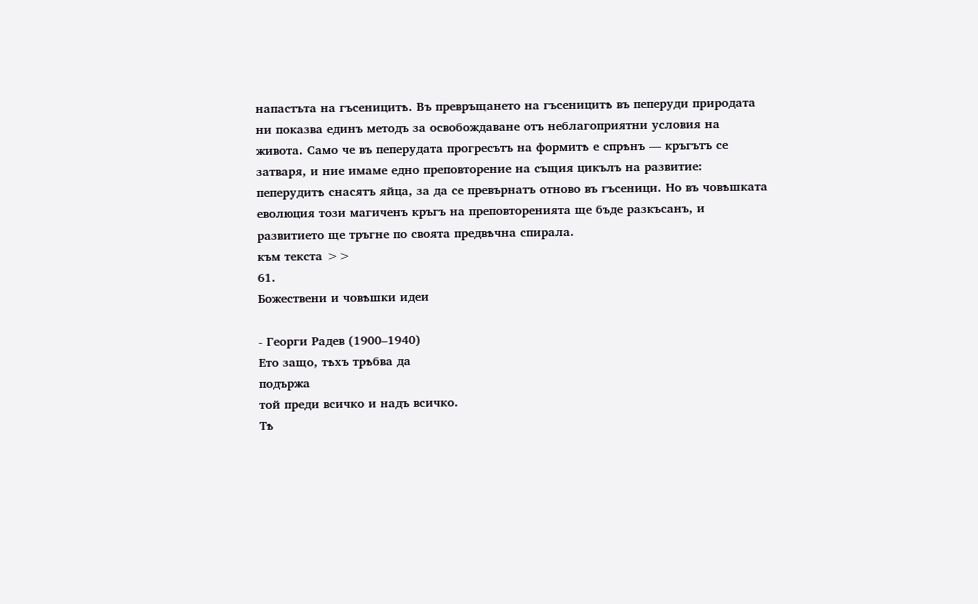напастъта на гъсеницитѣ. Въ превръщането на гъсеницитѣ въ пеперуди природата ни показва единъ методъ за освобождаване отъ неблагоприятни условия на живота. Само че въ пеперудата прогресътъ на формитѣ е спрѣнъ — кръгътъ се затваря, и ние имаме едно преповторение на същия цикълъ на развитие: пеперудитѣ снасятъ яйца, за да се превърнатъ отново въ гъсеници. Но въ човѣшката еволюция този магиченъ кръгъ на преповторенията ще бъде разкъсанъ, и развитието ще тръгне по своята предвѣчна спирала.
към текста >>
61.
Божествени и човѣшки идеи

- Георги Радев (1900–1940)
Ето защо, тѣхъ трѣбва да
подържа
той преди всичко и надъ всичко.
Тѣ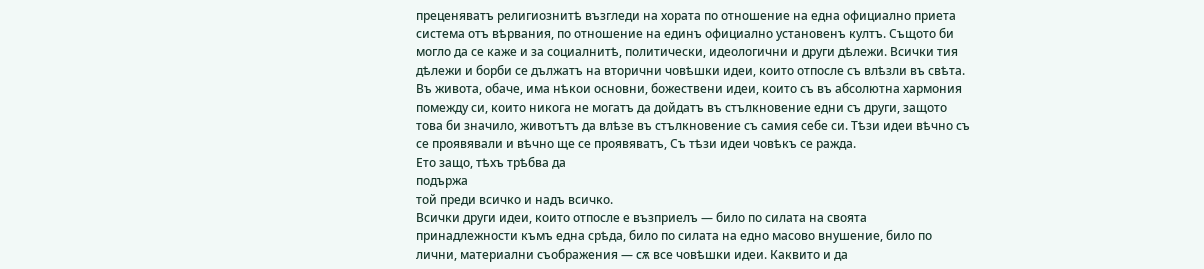преценяватъ религиознитѣ възгледи на хората по отношение на една официално приета система отъ вѣрвания, по отношение на единъ официално установенъ култъ. Същото би могло да се каже и за социалнитѣ, политически, идеологични и други дѣлежи. Всички тия дѣлежи и борби се дължатъ на вторични човѣшки идеи, които отпосле съ влѣзли въ свѣта. Въ живота, обаче, има нѣкои основни, божествени идеи, които съ въ абсолютна хармония помежду си, които никога не могатъ да дойдатъ въ стълкновение едни съ други, защото това би значило, животътъ да влѣзе въ стълкновение съ самия себе си. Тѣзи идеи вѣчно съ се проявявали и вѣчно ще се проявяватъ, Съ тѣзи идеи човѣкъ се ражда.
Ето защо, тѣхъ трѣбва да
подържа
той преди всичко и надъ всичко.
Всички други идеи, които отпосле е възприелъ — било по силата на своята принадлежности къмъ една срѣда, било по силата на едно масово внушение, било по лични, материални съображения — сѫ все човѣшки идеи. Каквито и да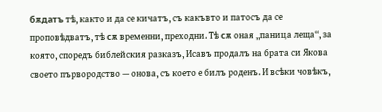бѫдатъ тѣ, както и да се кичатъ, съ какъвто и патосъ да се проповѣдватъ, тѣ сѫ временни, преходни. Тѣ сѫ оная „паница леща“, за която, споредъ библейския разказъ, Исавъ продалъ на брата си Якова своето първородство — онова, съ което е билъ роденъ. И всѣки човѣкъ,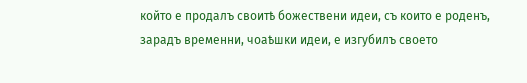който е продалъ своитѣ божествени идеи, съ които е роденъ, зарадъ временни, чоаѣшки идеи, е изгубилъ своето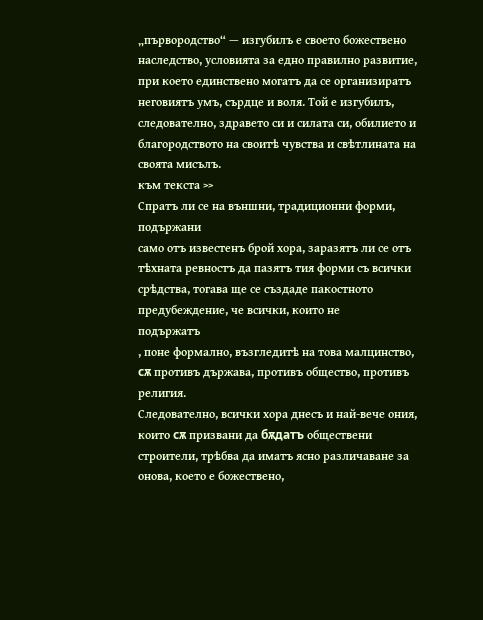„първородство“ — изгубилъ е своето божествено наследство, условията за едно правилно развитие, при което единствено могатъ да се организиратъ неговиятъ умъ, сърдце и воля. Той е изгубилъ, следователно, здравето си и силата си, обилието и благородството на своитѣ чувства и свѣтлината на своята мисълъ.
към текста >>
Спратъ ли се на външни, традиционни форми,
подържани
само отъ известенъ брой хора, заразятъ ли се отъ тѣхната ревностъ да пазятъ тия форми съ всички срѣдства, тогава ще се създаде пакостното предубеждение, че всички, които не
подържатъ
, поне формално, възгледитѣ на това малцинство, сѫ противъ държава, противъ общество, противъ религия.
Следователно, всички хора днесъ и най-вече ония, които сѫ призвани да бѫдатъ обществени строители, трѣбва да иматъ ясно различаване за онова, което е божествено,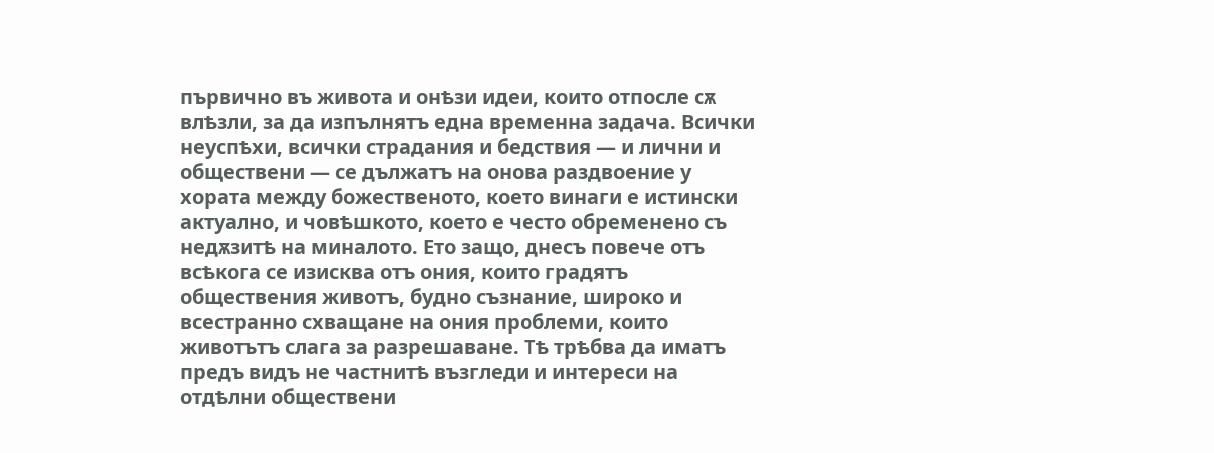първично въ живота и онѣзи идеи, които отпосле сѫ влѣзли, за да изпълнятъ една временна задача. Всички неуспѣхи, всички страдания и бедствия — и лични и обществени — се дължатъ на онова раздвоение у хората между божественото, което винаги е истински актуално, и човѣшкото, което е често обременено съ недѫзитѣ на миналото. Ето защо, днесъ повече отъ всѣкога се изисква отъ ония, които градятъ обществения животъ, будно съзнание, широко и всестранно схващане на ония проблеми, които животътъ слага за разрешаване. Тѣ трѣбва да иматъ предъ видъ не частнитѣ възгледи и интереси на отдѣлни обществени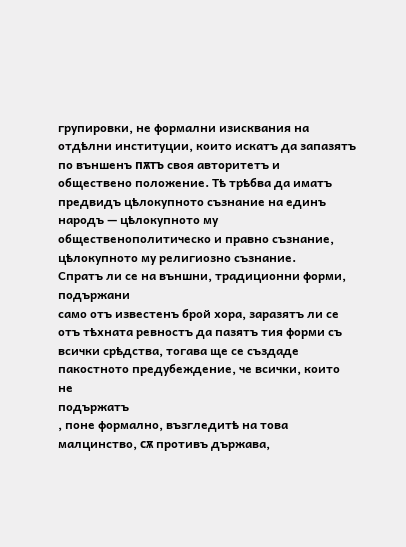групировки, не формални изисквания на отдѣлни институции, които искатъ да запазятъ по външенъ пѫтъ своя авторитетъ и обществено положение. Тѣ трѣбва да иматъ предвидъ цѣлокупното съзнание на единъ народъ — цѣлокупното му общественополитическо и правно съзнание, цѣлокупното му религиозно съзнание.
Спратъ ли се на външни, традиционни форми,
подържани
само отъ известенъ брой хора, заразятъ ли се отъ тѣхната ревностъ да пазятъ тия форми съ всички срѣдства, тогава ще се създаде пакостното предубеждение, че всички, които не
подържатъ
, поне формално, възгледитѣ на това малцинство, сѫ противъ държава,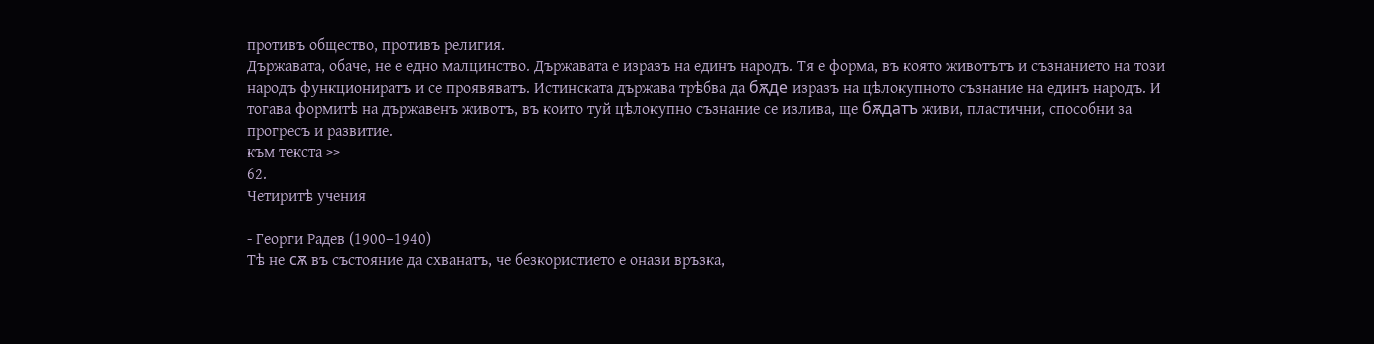противъ общество, противъ религия.
Държавата, обаче, не е едно малцинство. Държавата е изразъ на единъ народъ. Тя е форма, въ която животътъ и съзнанието на този народъ функциониратъ и се проявяватъ. Истинската държава трѣбва да бѫде изразъ на цѣлокупното съзнание на единъ народъ. И тогава формитѣ на държавенъ животъ, въ които туй цѣлокупно съзнание се излива, ще бѫдатъ живи, пластични, способни за прогресъ и развитие.
към текста >>
62.
Четиритѣ учения

- Георги Радев (1900–1940)
Тѣ не сѫ въ състояние да схванатъ, че безкористието е онази връзка,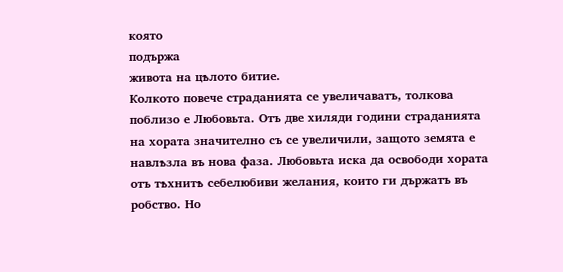която
подържа
живота на цѣлото битие.
Колкото повече страданията се увеличаватъ, толкова поблизо е Любовьта. Отъ две хиляди години страданията на хората значително съ се увеличили, защото земята е навлѣзла въ нова фаза. Любовьта иска да освободи хората отъ тѣхнитѣ себелюбиви желания, които ги държатъ въ робство. Но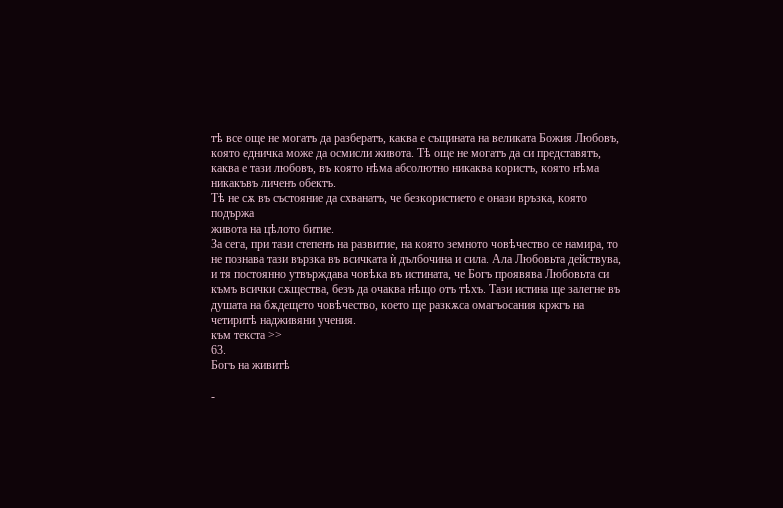тѣ все още не могатъ да разбератъ, каква е същината на великата Божия Любовъ, която едничка може да осмисли живота. Тѣ още не могатъ да си представятъ, каква е тази любовъ, въ която нѣма абсолютно никаква користъ, която нѣма никакъвъ личенъ обектъ.
Тѣ не сѫ въ състояние да схванатъ, че безкористието е онази връзка, която
подържа
живота на цѣлото битие.
За сега, при тази степенъ на развитие, на която земното човѣчество се намира, то не познава тази вързка въ всичката ѝ дълбочина и сила. Ала Любовьта действува, и тя постоянно утвърждава човѣка въ истината, че Богъ проявява Любовьта си къмъ всички сѫщества, безъ да очаква нѣщо отъ тѣхъ. Тази истина ще залегне въ душата на бѫдещето човѣчество, което ще разкѫса омагъосания кржгъ на четиритѣ надживяни учения.
към текста >>
63.
Богъ на живитѣ

-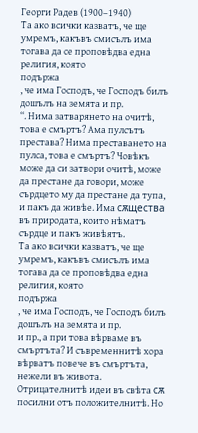Георги Радев (1900–1940)
Та ако всички казватъ, че ще умремъ, какъвъ смисълъ има тогава да се проповѣдва една религия, която
подържа
, че има Господъ, че Господъ билъ дошълъ на земята и пр.
“. Нима затварянето на очитѣ, това е смъртъ? Ама пулсътъ престава? Нима преставането на пулса, това е смъртъ? Човѣкъ може да си затвори очитѣ, може да престане да говори, може сърдцето му да престане да тупа, и пакъ да живѣе. Има сѫщества въ природата, които нѣматъ сърдце и пакъ живѣятъ.
Та ако всички казватъ, че ще умремъ, какъвъ смисълъ има тогава да се проповѣдва една религия, която
подържа
, че има Господъ, че Господъ билъ дошълъ на земята и пр.
и пр., а при това вѣрваме въ смъртъта? И съвременнитѣ хора вѣрватъ повече въ смъртъта, нежели въ живота. Отрицателнитѣ идеи въ свѣта сѫ посилни отъ положителнитѣ. Но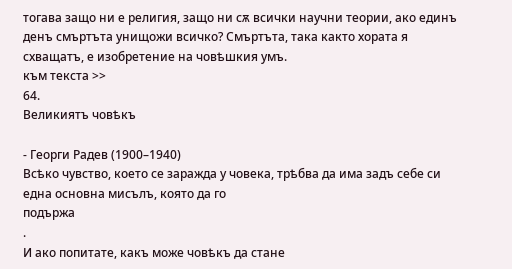тогава защо ни е религия, защо ни сѫ всички научни теории, ако единъ денъ смъртъта унищожи всичко? Смъртъта, така както хората я схващатъ, е изобретение на човѣшкия умъ.
към текста >>
64.
Великиятъ човѣкъ

- Георги Радев (1900–1940)
Всѣко чувство, което се заражда у човека, трѣбва да има задъ себе си една основна мисълъ, която да го
подържа
.
И ако попитате, какъ може човѣкъ да стане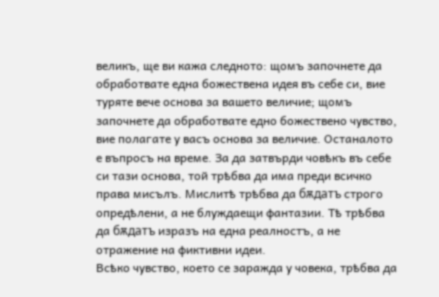великъ, ще ви кажа следното: щомъ започнете да обработвате една божествена идея въ себе си, вие туряте вече основа за вашето величие; щомъ започнете да обработвате едно божествено чувство, вие полагате у васъ основа за величие. Останалото е въпросъ на време. За да затвърди човѣкъ въ себе си тази основа, той трѣбва да има преди всичко права мисълъ. Мислитѣ трѣбва да бѫдатъ строго опредѣлени, а не блуждаещи фантазии. Тѣ трѣбва да бѫдатъ изразъ на една реалностъ, а не отражение на фиктивни идеи.
Всѣко чувство, което се заражда у човека, трѣбва да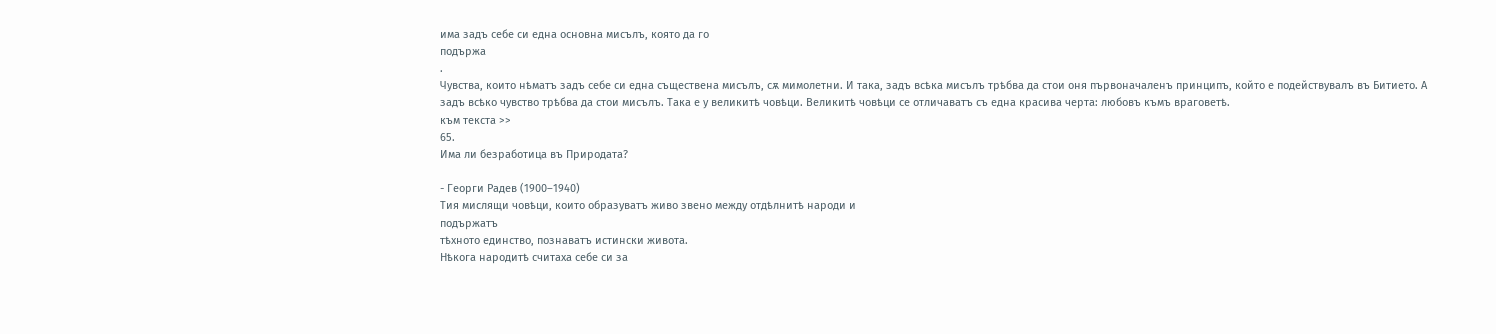има задъ себе си една основна мисълъ, която да го
подържа
.
Чувства, които нѣматъ задъ себе си една съществена мисълъ, сѫ мимолетни. И така, задъ всѣка мисълъ трѣбва да стои оня първоначаленъ принципъ, който е подействувалъ въ Битието. А задъ всѣко чувство трѣбва да стои мисълъ. Така е у великитѣ човѣци. Великитѣ човѣци се отличаватъ съ една красива черта: любовъ къмъ враговетѣ.
към текста >>
65.
Има ли безработица въ Природата?

- Георги Радев (1900–1940)
Тия мислящи човѣци, които образуватъ живо звено между отдѣлнитѣ народи и
подържатъ
тѣхното единство, познаватъ истински живота.
Нѣкога народитѣ считаха себе си за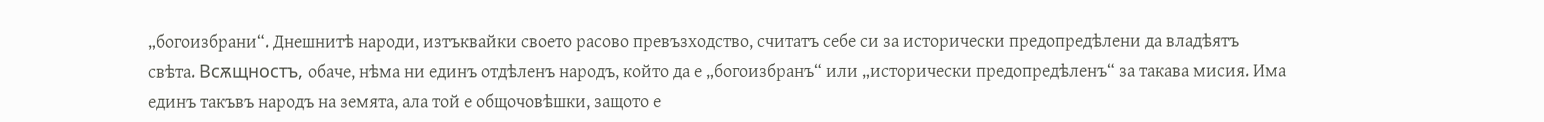„богоизбрани“. Днешнитѣ народи, изтъквайки своето расово превъзходство, считатъ себе си за исторически предопредѣлени да владѣятъ свѣта. Всѫщностъ, обаче, нѣма ни единъ отдѣленъ народъ, който да е „богоизбранъ“ или „исторически предопредѣленъ“ за такава мисия. Има единъ такъвъ народъ на земята, ала той е общочовѣшки, защото е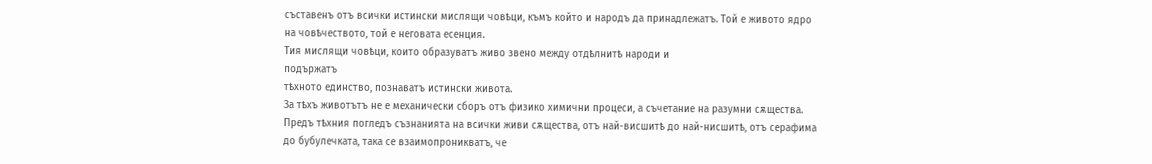съставенъ отъ всички истински мислящи човѣци, къмъ който и народъ да принадлежатъ. Той е живото ядро на човѣчеството, той е неговата есенция.
Тия мислящи човѣци, които образуватъ живо звено между отдѣлнитѣ народи и
подържатъ
тѣхното единство, познаватъ истински живота.
За тѣхъ животътъ не е механически сборъ отъ физико химични процеси, а съчетание на разумни сѫщества. Предъ тѣхния погледъ съзнанията на всички живи сѫщества, отъ най-висшитѣ до най-нисшитѣ, отъ серафима до бубулечката, така се взаимопроникватъ, че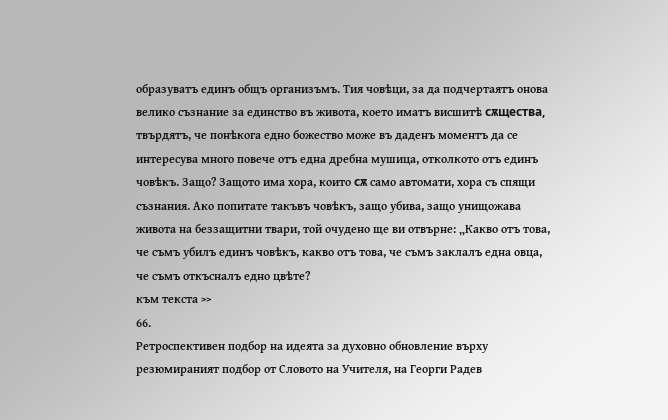образуватъ единъ общъ организъмъ. Тия човѣци, за да подчертаятъ онова велико съзнание за единство въ живота, което иматъ висшитѣ сѫщества, твърдятъ, че понѣкога едно божество може въ даденъ моментъ да се интересува много повече отъ една дребна мушица, отколкото отъ единъ човѣкъ. Защо? Защото има хора, които сѫ само автомати, хора съ спящи съзнания. Ако попитате такъвъ човѣкъ, защо убива, защо унищожава живота на беззащитни твари, той очудено ще ви отвърне: „Какво отъ това, че съмъ убилъ единъ човѣкъ, какво отъ това, че съмъ заклалъ една овца, че съмъ откъсналъ едно цвѣте?
към текста >>
66.
Ретроспективен подбор на идеята за духовно обновление върху резюмираният подбор от Словото на Учителя, на Георги Радев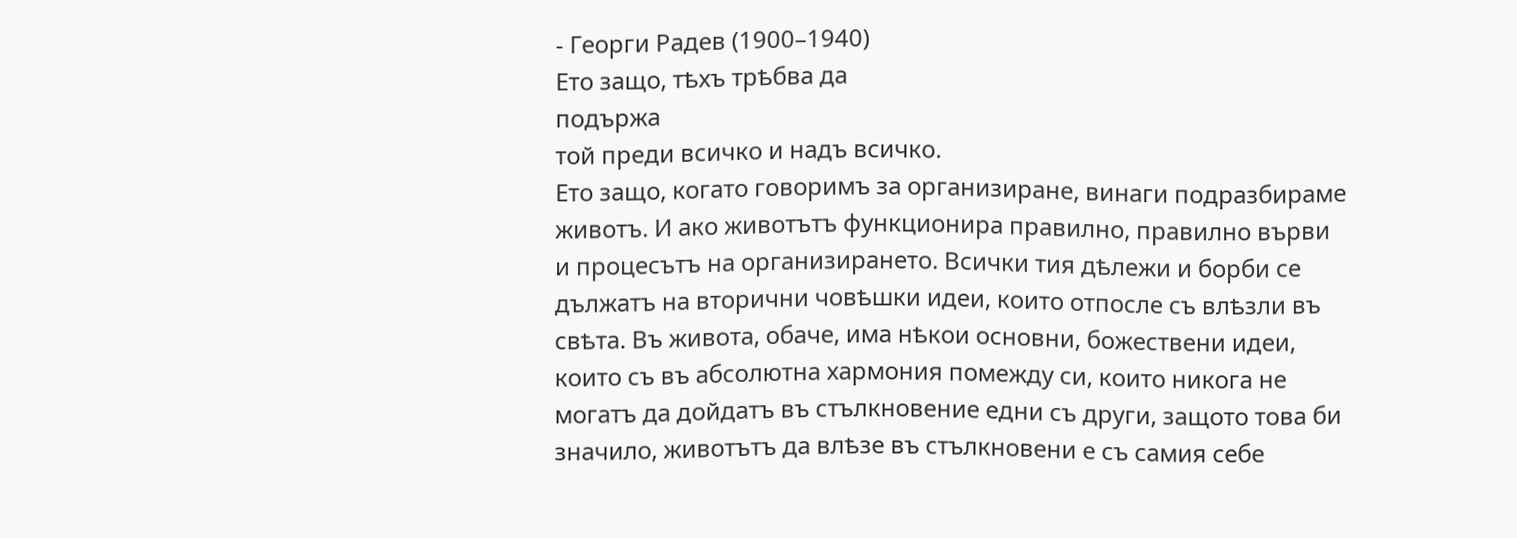- Георги Радев (1900–1940)
Ето защо, тѣхъ трѣбва да
подържа
той преди всичко и надъ всичко.
Ето защо, когато говоримъ за организиране, винаги подразбираме животъ. И ако животътъ функционира правилно, правилно върви и процесътъ на организирането. Всички тия дѣлежи и борби се дължатъ на вторични човѣшки идеи, които отпосле съ влѣзли въ свѣта. Въ живота, обаче, има нѣкои основни, божествени идеи, които съ въ абсолютна хармония помежду си, които никога не могатъ да дойдатъ въ стълкновение едни съ други, защото това би значило, животътъ да влѣзе въ стълкновени е съ самия себе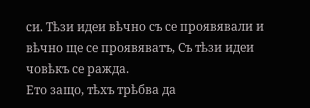си. Тѣзи идеи вѣчно съ се проявявали и вѣчно ще се проявяватъ, Съ тѣзи идеи човѣкъ се ражда.
Ето защо, тѣхъ трѣбва да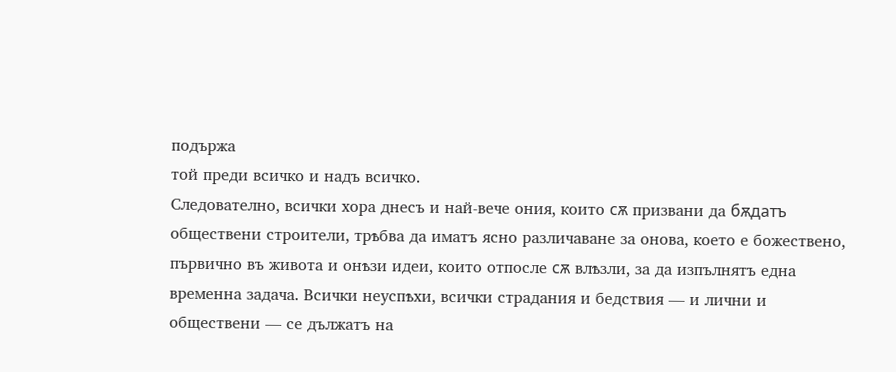подържа
той преди всичко и надъ всичко.
Следователно, всички хора днесъ и най-вече ония, които сѫ призвани да бѫдатъ обществени строители, трѣбва да иматъ ясно различаване за онова, което е божествено, първично въ живота и онѣзи идеи, които отпосле сѫ влѣзли, за да изпълнятъ една временна задача. Всички неуспѣхи, всички страдания и бедствия — и лични и обществени — се дължатъ на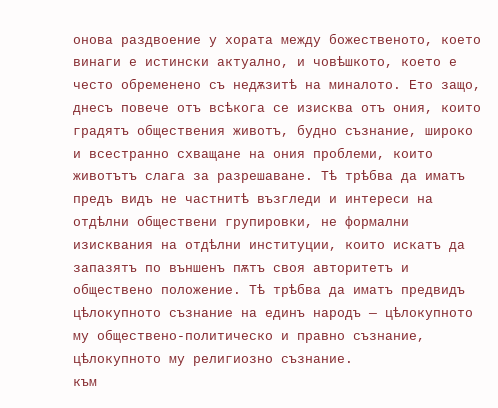онова раздвоение у хората между божественото, което винаги е истински актуално, и човѣшкото, което е често обременено съ недѫзитѣ на миналото. Ето защо, днесъ повече отъ всѣкога се изисква отъ ония, които градятъ обществения животъ, будно съзнание, широко и всестранно схващане на ония проблеми, които животътъ слага за разрешаване. Тѣ трѣбва да иматъ предъ видъ не частнитѣ възгледи и интереси на отдѣлни обществени групировки, не формални изисквания на отдѣлни институции, които искатъ да запазятъ по външенъ пѫтъ своя авторитетъ и обществено положение. Тѣ трѣбва да иматъ предвидъ цѣлокупното съзнание на единъ народъ — цѣлокупното му обществено-политическо и правно съзнание, цѣлокупното му религиозно съзнание.
към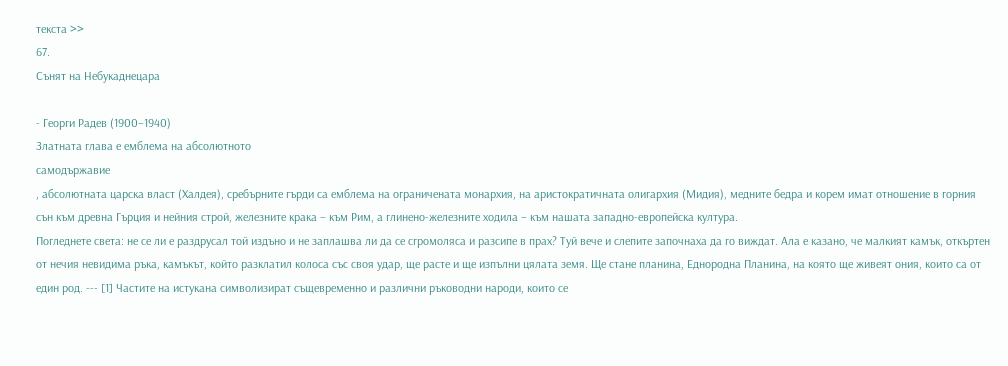текста >>
67.
Сънят на Небукаднецара

- Георги Радев (1900–1940)
Златната глава е емблема на абсолютното
самодържавие
, абсолютната царска власт (Халдея), сребърните гърди са емблема на ограничената монархия, на аристократичната олигархия (Мидия), медните бедра и корем имат отношение в горния сън към древна Гърция и нейния строй, железните крака – към Рим, а глинено-железните ходила – към нашата западно-европейска култура.
Погледнете света: не се ли е раздрусал той издъно и не заплашва ли да се сгромоляса и разсипе в прах? Туй вече и слепите започнаха да го виждат. Ала е казано, че малкият камък, откъртен от нечия невидима ръка, камъкът, който разклатил колоса със своя удар, ще расте и ще изпълни цялата земя. Ще стане планина, Еднородна Планина, на която ще живеят ония, които са от един род. --- [1] Частите на истукана символизират същевременно и различни ръководни народи, които се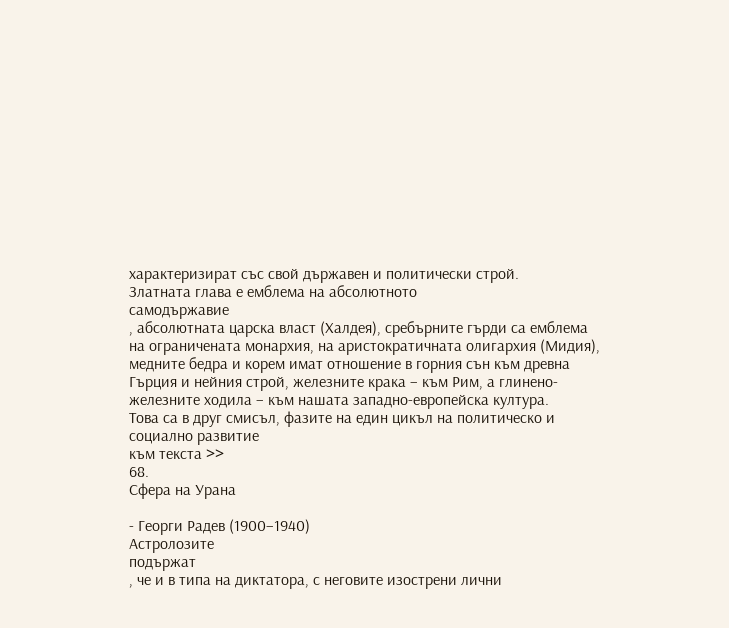характеризират със свой държавен и политически строй.
Златната глава е емблема на абсолютното
самодържавие
, абсолютната царска власт (Халдея), сребърните гърди са емблема на ограничената монархия, на аристократичната олигархия (Мидия), медните бедра и корем имат отношение в горния сън към древна Гърция и нейния строй, железните крака – към Рим, а глинено-железните ходила – към нашата западно-европейска култура.
Това са в друг смисъл, фазите на един цикъл на политическо и социално развитие
към текста >>
68.
Сфера на Урана

- Георги Радев (1900–1940)
Астролозите
подържат
, че и в типа на диктатора, с неговите изострени лични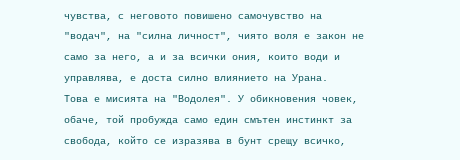чувства, с неговото повишено самочувство на "водач", на "силна личност", чиято воля е закон не само за него, а и за всички ония, които води и управлява, е доста силно влиянието на Урана.
Това е мисията на "Водолея". У обикновения човек, обаче, той пробужда само един смътен инстинкт за свобода, който се изразява в бунт срещу всичко,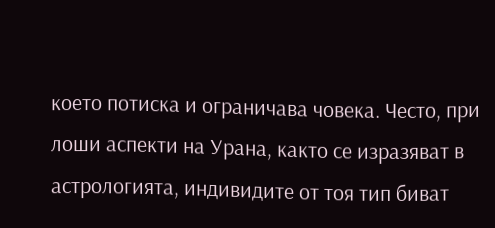което потиска и ограничава човека. Често, при лоши аспекти на Урана, както се изразяват в астрологията, индивидите от тоя тип биват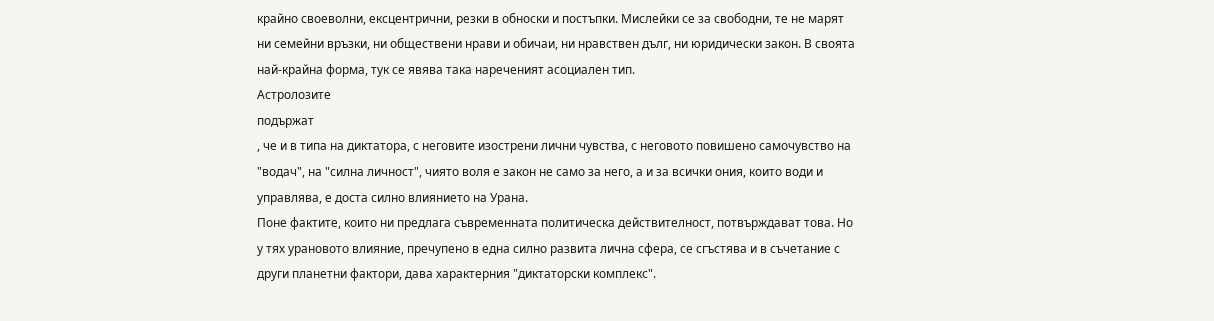крайно своеволни, ексцентрични, резки в обноски и постъпки. Мислейки се за свободни, те не марят ни семейни връзки, ни обществени нрави и обичаи, ни нравствен дълг, ни юридически закон. В своята най-крайна форма, тук се явява така нареченият асоциален тип.
Астролозите
подържат
, че и в типа на диктатора, с неговите изострени лични чувства, с неговото повишено самочувство на "водач", на "силна личност", чиято воля е закон не само за него, а и за всички ония, които води и управлява, е доста силно влиянието на Урана.
Поне фактите, които ни предлага съвременната политическа действителност, потвърждават това. Но у тях урановото влияние, пречупено в една силно развита лична сфера, се сгъстява и в съчетание с други планетни фактори, дава характерния "диктаторски комплекс".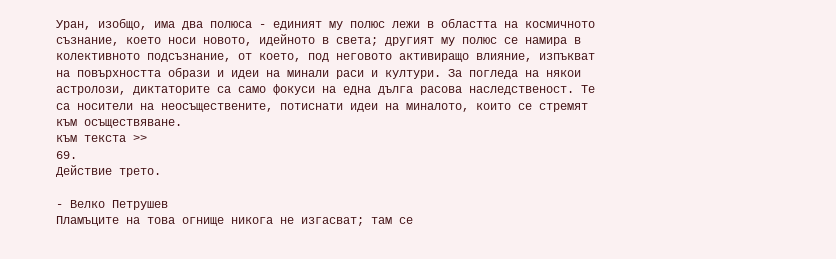Уран, изобщо, има два полюса - единият му полюс лежи в областта на космичното съзнание, което носи новото, идейното в света; другият му полюс се намира в колективното подсъзнание, от което, под неговото активиращо влияние, изпъкват на повърхността образи и идеи на минали раси и култури. За погледа на някои астролози, диктаторите са само фокуси на една дълга расова наследственост. Те са носители на неосъществените, потиснати идеи на миналото, които се стремят към осъществяване.
към текста >>
69.
Действие трето.

- Велко Петрушев
Пламъците на това огнище никога не изгасват; там се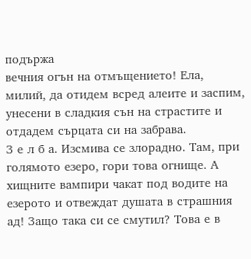подържа
вечния огън на отмъщението! Ела, милий, да отидем всред алеите и заспим, унесени в сладкия сън на страститe и отдадем сърцата си на забрава.
З е л б а. Изсмива се злорадно. Там, при голямото езеро, гори това огнище. А хищните вампири чакат под водите на езерото и отвеждат душата в страшния ад! Защо така си се смутил? Това е в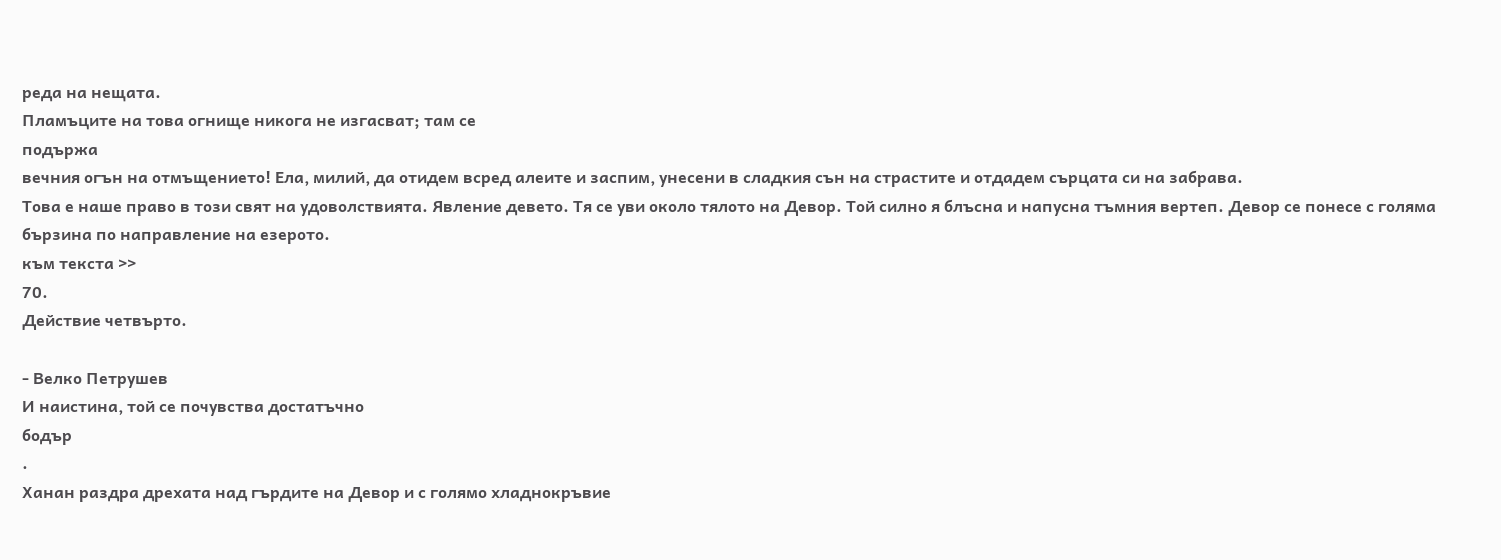реда на нещата.
Пламъците на това огнище никога не изгасват; там се
подържа
вечния огън на отмъщението! Ела, милий, да отидем всред алеите и заспим, унесени в сладкия сън на страститe и отдадем сърцата си на забрава.
Това е наше право в този свят на удоволствията. Явление девето. Тя се уви около тялото на Девор. Той силно я блъсна и напусна тъмния вертеп. Девор се понесе с голяма бързина по направление на езерото.
към текста >>
70.
Действие четвърто.

- Велко Петрушев
И наистина, той се почувства достатъчно
бодър
.
Ханан раздра дрехата над гърдите на Девор и с голямо хладнокръвие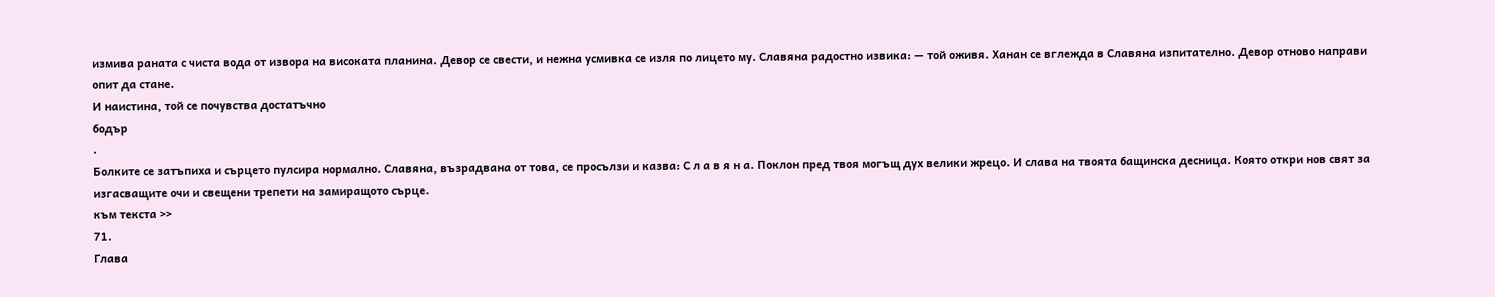измива раната с чиста вода от извора на високата планина. Девор се свести, и нежна усмивка се изля по лицето му. Славяна радостно извика: — той оживя. Ханан се вглежда в Славяна изпитателно. Девор отново направи опит да стане.
И наистина, той се почувства достатъчно
бодър
.
Болките се затъпиха и сърцето пулсира нормално. Славяна, възрадвана от това, се просълзи и казва: С л а в я н а. Поклон пред твоя могъщ дух велики жрецо. И слава на твоята бащинска десница. Която откри нов свят за изгасващите очи и свещени трепети на замиращото сърце.
към текста >>
71.
Глава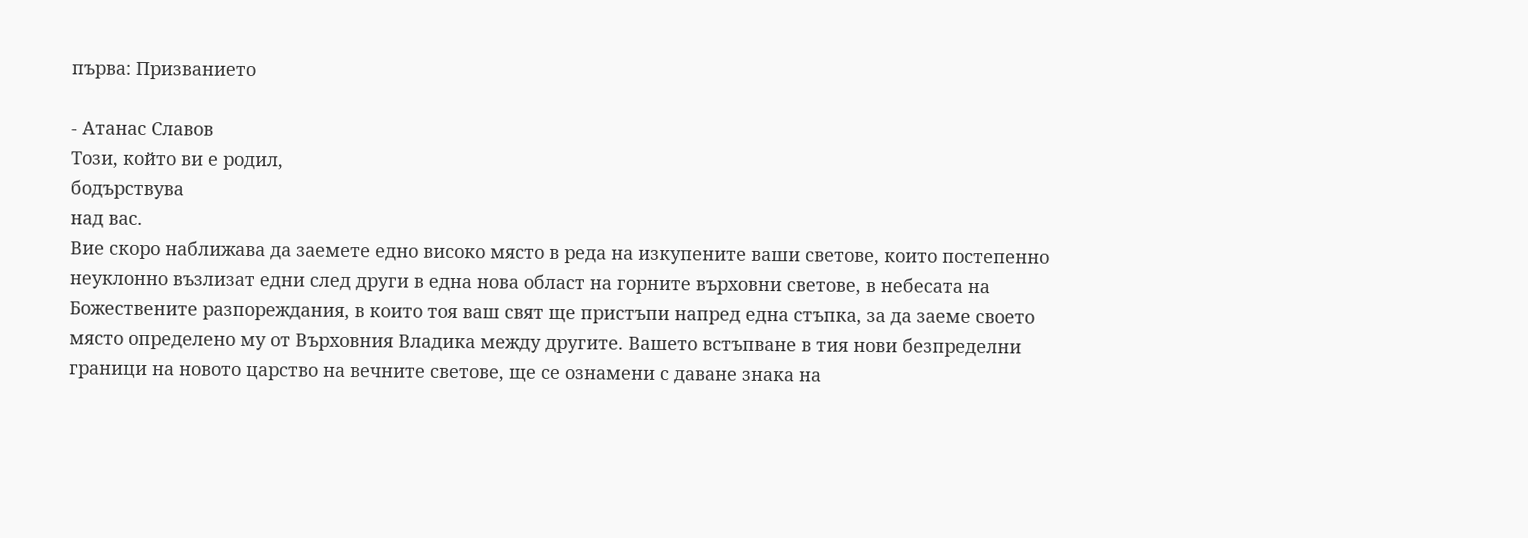първа: Призванието

- Атанас Славов
Този, който ви е родил,
бодърствува
над вас.
Вие скоро наближава да заемете едно високо място в реда на изкупените ваши светове, които постепенно неуклонно възлизат едни след други в една нова област на горните върховни светове, в небесата на Божествените разпореждания, в които тоя ваш свят ще пристъпи напред една стъпка, за да заеме своето място определено му от Върховния Владика между другите. Вашето встъпване в тия нови безпределни граници на новото царство на вечните светове, ще се ознамени с даване знака на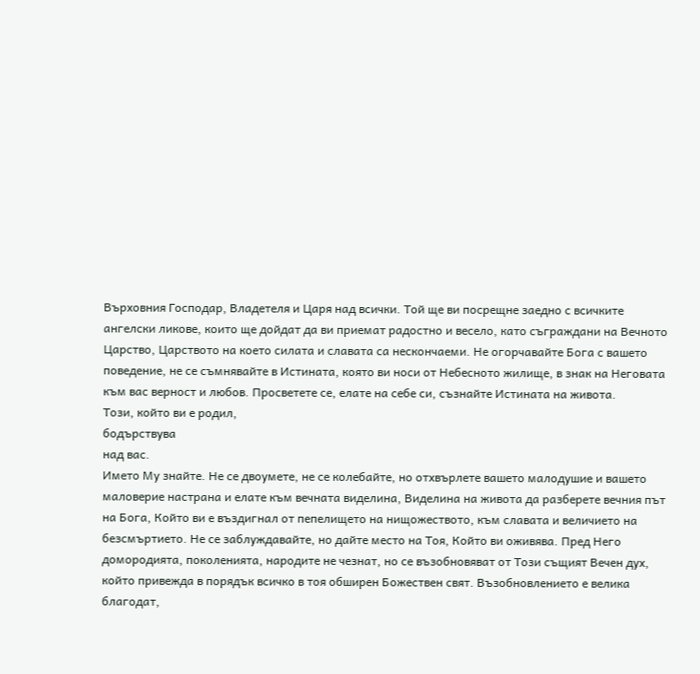Върховния Господар, Владетеля и Царя над всички. Той ще ви посрещне заедно с всичките ангелски ликове, които ще дойдат да ви приемат радостно и весело, като съграждани на Вечното Царство, Царството на което силата и славата са нескончаеми. Не огорчавайте Бога с вашето поведение, не се съмнявайте в Истината, която ви носи от Небесното жилище, в знак на Неговата към вас верност и любов. Просветете се, елате на себе си, съзнайте Истината на живота.
Този, който ви е родил,
бодърствува
над вас.
Името Му знайте. Не се двоумете, не се колебайте, но отхвърлете вашето малодушие и вашето маловерие настрана и елате към вечната виделина, Виделина на живота да разберете вечния път на Бога, Който ви е въздигнал от пепелището на нищожеството, към славата и величието на безсмъртието. Не се заблуждавайте, но дайте место на Тоя, Който ви оживява. Пред Него домородията, поколенията, народите не чезнат, но се възобновяват от Този същият Вечен дух, който привежда в порядък всичко в тоя обширен Божествен свят. Възобновлението е велика благодат,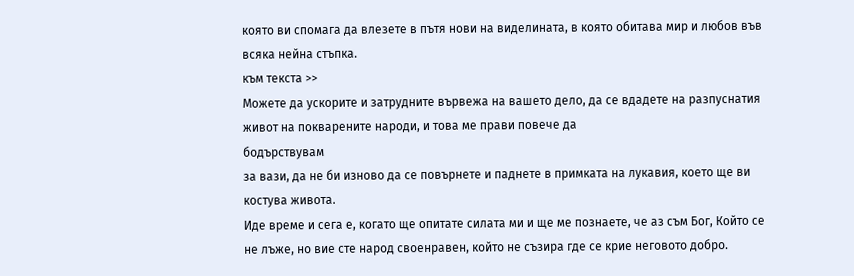която ви спомага да влезете в пътя нови на виделината, в която обитава мир и любов във всяка нейна стъпка.
към текста >>
Можете да ускорите и затрудните вървежа на вашето дело, да се вдадете на разпуснатия живот на покварените народи, и това ме прави повече да
бодърствувам
за вази, да не би изново да се повърнете и паднете в примката на лукавия, което ще ви костува живота.
Иде време и сега е, когато ще опитате силата ми и ще ме познаете, че аз съм Бог, Който се не лъже, но вие сте народ своенравен, който не съзира где се крие неговото добро.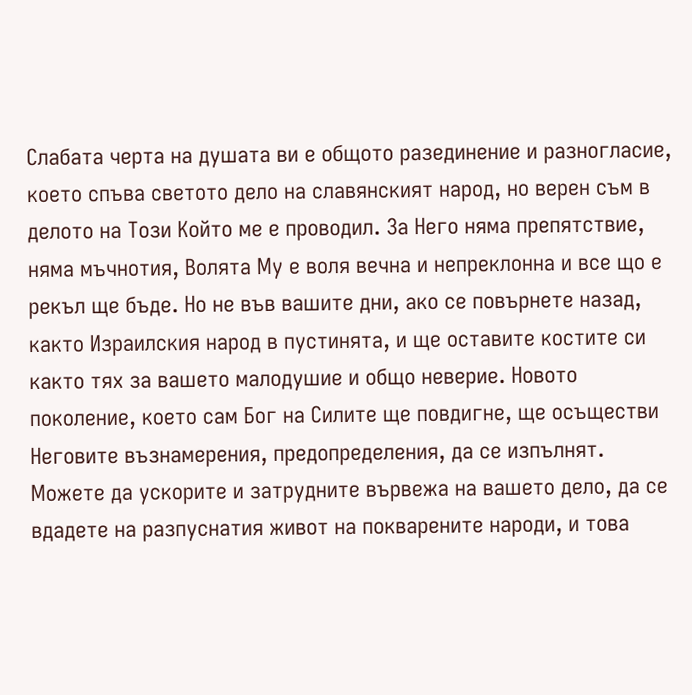Слабата черта на душата ви е общото разединение и разногласие, което спъва светото дело на славянският народ, но верен съм в делото на Този Който ме е проводил. За Него няма препятствие, няма мъчнотия, Волята Му е воля вечна и непреклонна и все що е рекъл ще бъде. Но не във вашите дни, ако се повърнете назад, както Израилския народ в пустинята, и ще оставите костите си както тях за вашето малодушие и общо неверие. Новото поколение, което сам Бог на Силите ще повдигне, ще осъществи Неговите възнамерения, предопределения, да се изпълнят.
Можете да ускорите и затрудните вървежа на вашето дело, да се вдадете на разпуснатия живот на покварените народи, и това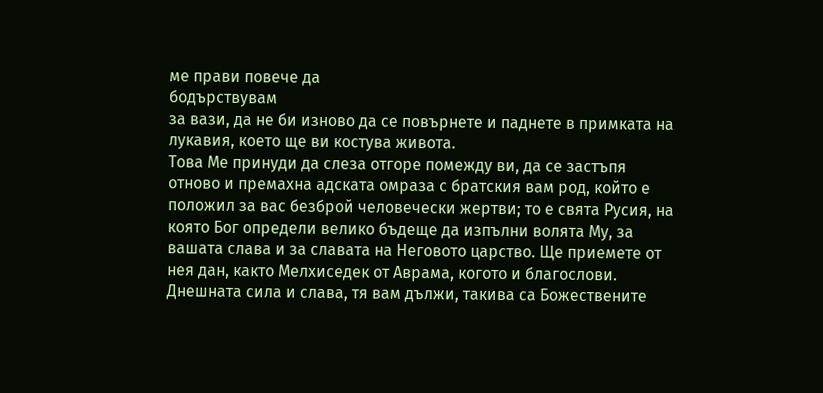ме прави повече да
бодърствувам
за вази, да не би изново да се повърнете и паднете в примката на лукавия, което ще ви костува живота.
Това Ме принуди да слеза отгоре помежду ви, да се застъпя отново и премахна адската омраза с братския вам род, който е положил за вас безброй человечески жертви; то е свята Русия, на която Бог определи велико бъдеще да изпълни волята Му, за вашата слава и за славата на Неговото царство. Ще приемете от нея дан, както Мелхиседек от Аврама, когото и благослови. Днешната сила и слава, тя вам дължи, такива са Божествените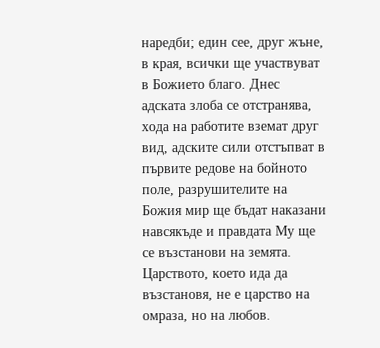наредби; един сее, друг жъне, в края, всички ще участвуват в Божието благо. Днес адската злоба се отстранява, хода на работите вземат друг вид, адските сили отстъпват в първите редове на бойното поле, разрушителите на Божия мир ще бъдат наказани навсякъде и правдата Му ще се възстанови на земята. Царството, което ида да възстановя, не е царство на омраза, но на любов.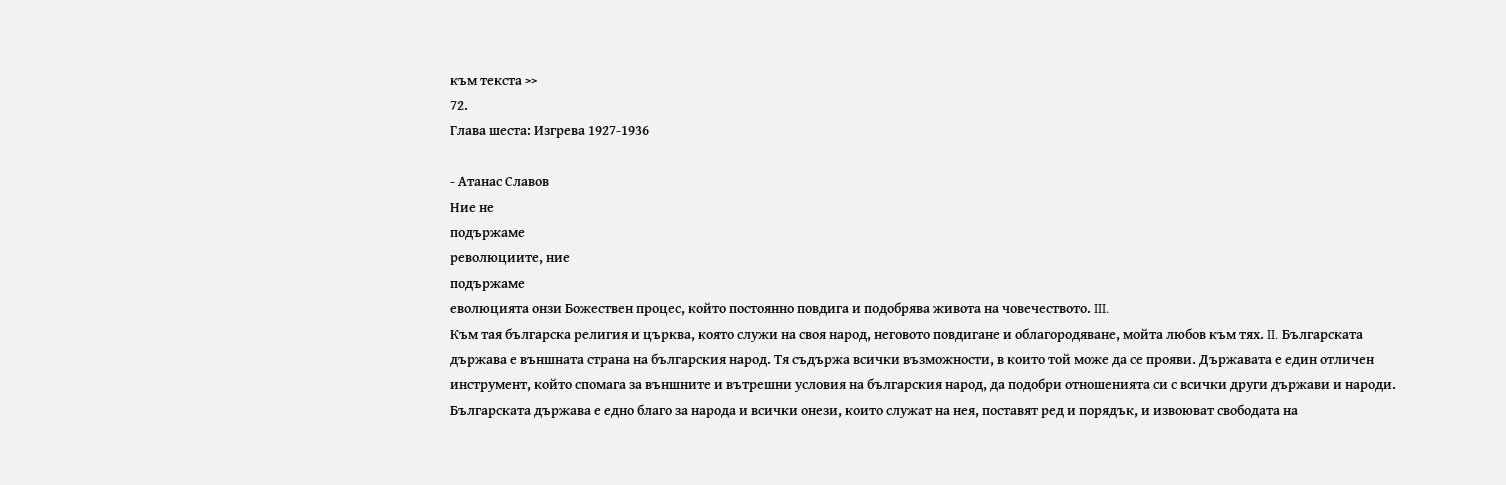към текста >>
72.
Глава шеста: Изгрева 1927-1936

- Атанас Славов
Ние не
подържаме
революциите, ние
подържаме
еволюцията онзи Божествен процес, който постоянно повдига и подобрява живота на човечеството. III.
Към тая българска религия и църква, която служи на своя народ, неговото повдигане и облагородяване, мойта любов към тях. II. Българската държава е външната страна на българския народ. Тя съдържа всички възможности, в които той може да се прояви. Държавата е един отличен инструмент, който спомага за външните и вътрешни условия на българския народ, да подобри отношенията си с всички други държави и народи. Българската държава е едно благо за народа и всички онези, които служат на нея, поставят ред и порядък, и извоюват свободата на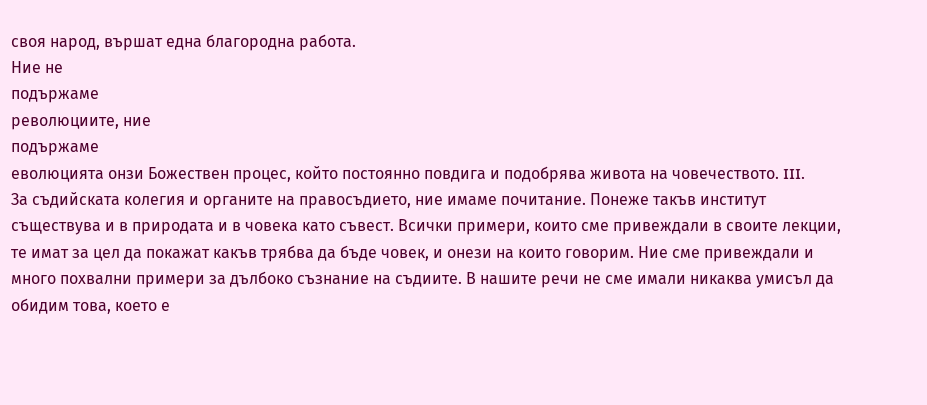своя народ, вършат една благородна работа.
Ние не
подържаме
революциите, ние
подържаме
еволюцията онзи Божествен процес, който постоянно повдига и подобрява живота на човечеството. III.
За съдийската колегия и органите на правосъдието, ние имаме почитание. Понеже такъв институт съществува и в природата и в човека като съвест. Всички примери, които сме привеждали в своите лекции, те имат за цел да покажат какъв трябва да бъде човек, и онези на които говорим. Ние сме привеждали и много похвални примери за дълбоко съзнание на съдиите. В нашите речи не сме имали никаква умисъл да обидим това, което е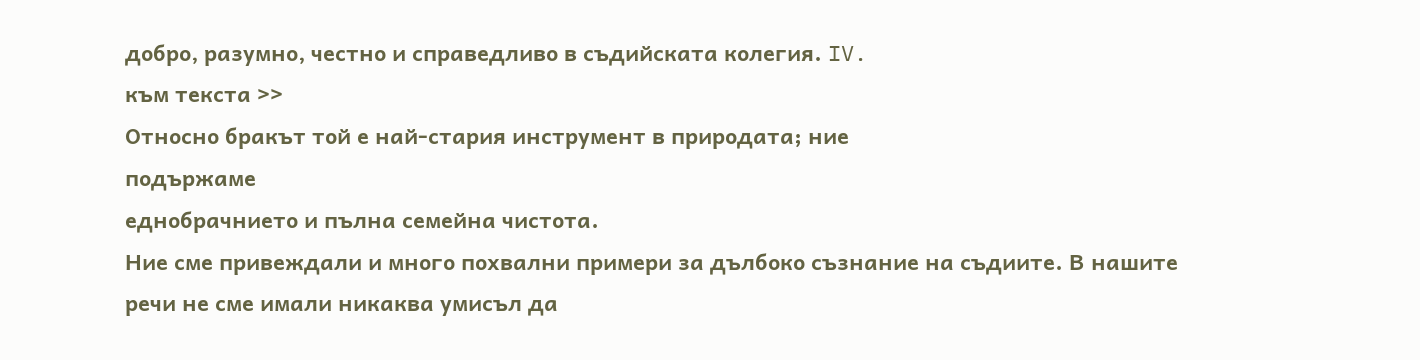добро, разумно, честно и справедливо в съдийската колегия. IV.
към текста >>
Относно бракът той е най-стария инструмент в природата; ние
подържаме
еднобрачнието и пълна семейна чистота.
Ние сме привеждали и много похвални примери за дълбоко съзнание на съдиите. В нашите речи не сме имали никаква умисъл да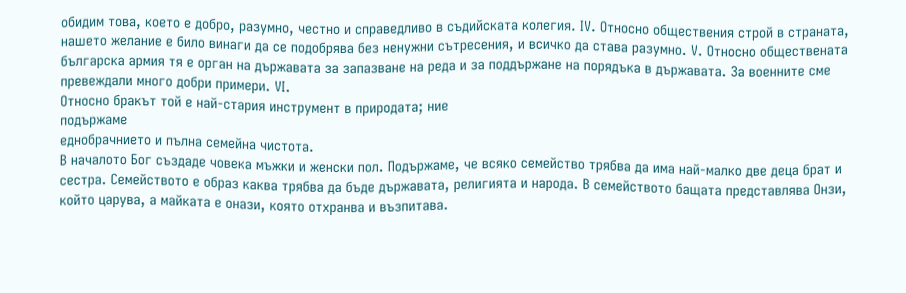обидим това, което е добро, разумно, честно и справедливо в съдийската колегия. IV. Относно обществения строй в страната, нашето желание е било винаги да се подобрява без ненужни сътресения, и всичко да става разумно. V. Относно обществената българска армия тя е орган на държавата за запазване на реда и за поддържане на порядъка в държавата. За военните сме превеждали много добри примери. VI.
Относно бракът той е най-стария инструмент в природата; ние
подържаме
еднобрачнието и пълна семейна чистота.
В началото Бог създаде човека мъжки и женски пол. Подържаме, че всяко семейство трябва да има най-малко две деца брат и сестра. Семейството е образ каква трябва да бъде държавата, религията и народа. В семейството бащата представлява Онзи, който царува, а майката е онази, която отхранва и възпитава.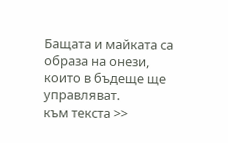Бащата и майката са образа на онези, които в бъдеще ще управляват.
към текста >>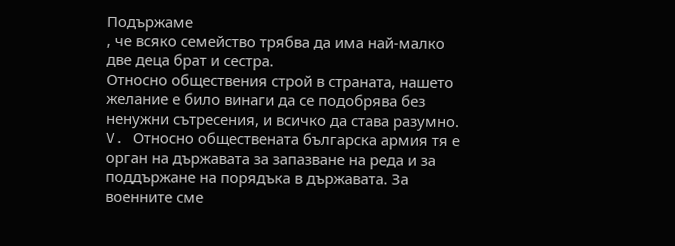Подържаме
, че всяко семейство трябва да има най-малко две деца брат и сестра.
Относно обществения строй в страната, нашето желание е било винаги да се подобрява без ненужни сътресения, и всичко да става разумно. V. Относно обществената българска армия тя е орган на държавата за запазване на реда и за поддържане на порядъка в държавата. За военните сме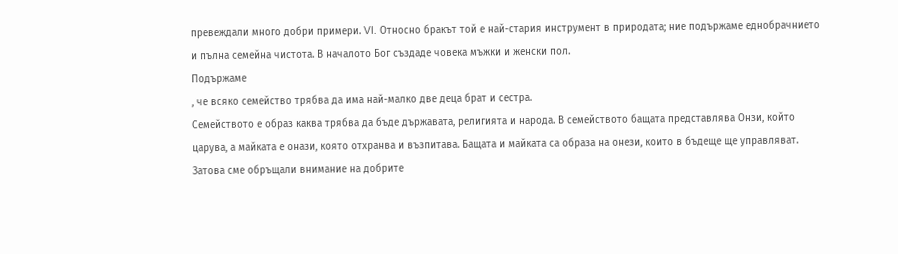превеждали много добри примери. VI. Относно бракът той е най-стария инструмент в природата; ние подържаме еднобрачнието и пълна семейна чистота. В началото Бог създаде човека мъжки и женски пол.
Подържаме
, че всяко семейство трябва да има най-малко две деца брат и сестра.
Семейството е образ каква трябва да бъде държавата, религията и народа. В семейството бащата представлява Онзи, който царува, а майката е онази, която отхранва и възпитава. Бащата и майката са образа на онези, които в бъдеще ще управляват. Затова сме обръщали внимание на добрите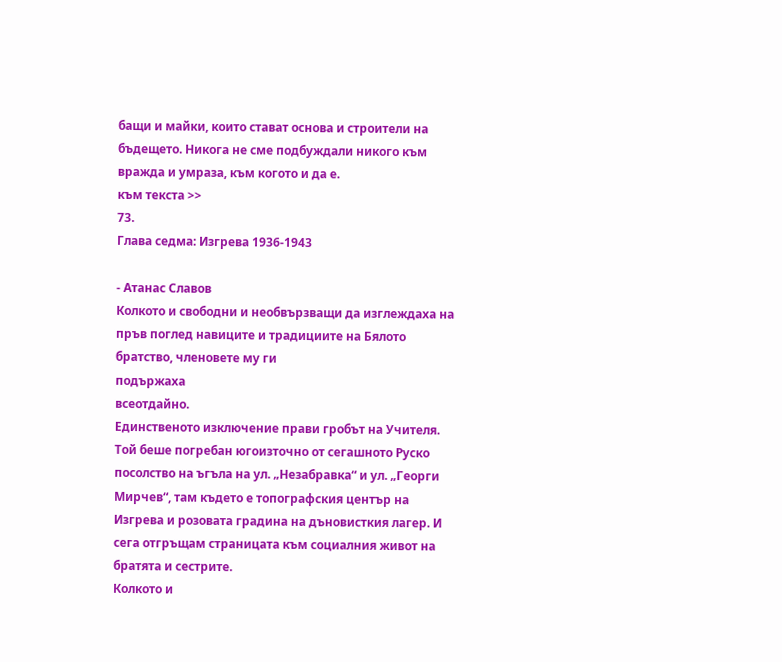бащи и майки, които стават основа и строители на бъдещето. Никога не сме подбуждали никого към вражда и умраза, към когото и да е.
към текста >>
73.
Глава седма: Изгрева 1936-1943

- Атанас Славов
Колкото и свободни и необвързващи да изглеждаха на пръв поглед навиците и традициите на Бялото братство, членовете му ги
подържаха
всеотдайно.
Единственото изключение прави гробът на Учителя. Той беше погребан югоизточно от сегашното Руско посолство на ъгъла на ул. „Незабравка“ и ул. „Георги Мирчев“, там където е топографския център на Изгрева и розовата градина на дъновисткия лагер. И сега отгръщам страницата към социалния живот на братята и сестрите.
Колкото и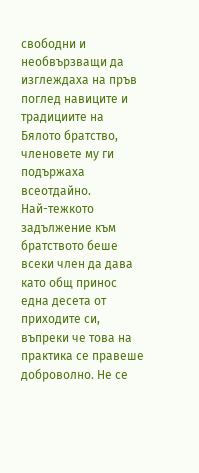свободни и необвързващи да изглеждаха на пръв поглед навиците и традициите на Бялото братство, членовете му ги
подържаха
всеотдайно.
Най-тежкото задължение към братството беше всеки член да дава като общ принос една десета от приходите си, въпреки че това на практика се правеше доброволно. Не се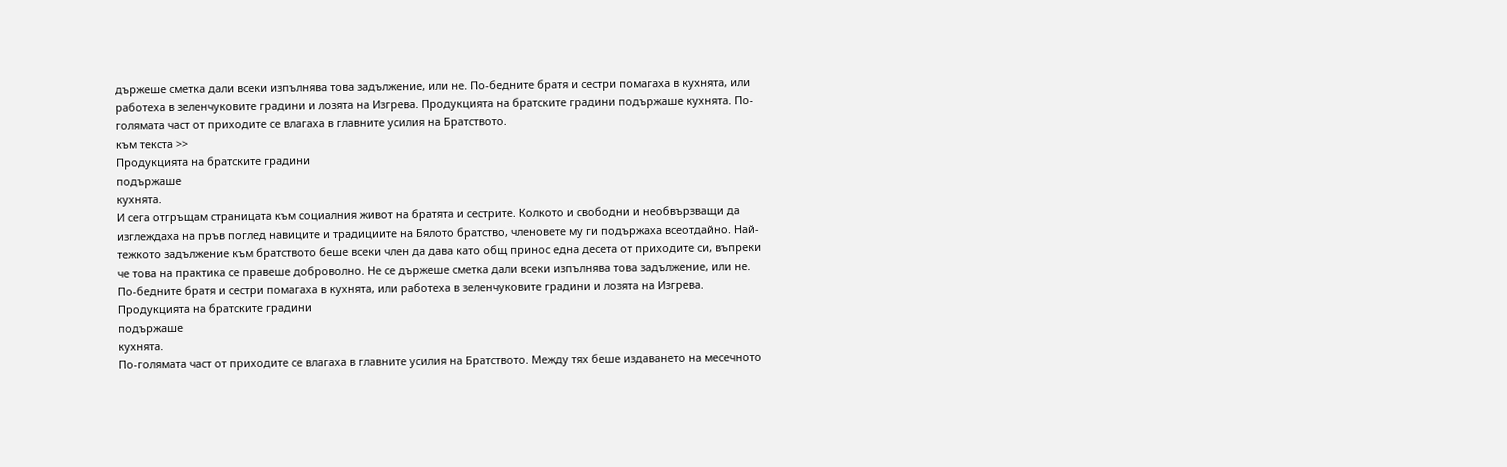държеше сметка дали всеки изпълнява това задължение, или не. По-бедните братя и сестри помагаха в кухнята, или работеха в зеленчуковите градини и лозята на Изгрева. Продукцията на братските градини подържаше кухнята. По-голямата част от приходите се влагаха в главните усилия на Братството.
към текста >>
Продукцията на братските градини
подържаше
кухнята.
И сега отгръщам страницата към социалния живот на братята и сестрите. Колкото и свободни и необвързващи да изглеждаха на пръв поглед навиците и традициите на Бялото братство, членовете му ги подържаха всеотдайно. Най-тежкото задължение към братството беше всеки член да дава като общ принос една десета от приходите си, въпреки че това на практика се правеше доброволно. Не се държеше сметка дали всеки изпълнява това задължение, или не. По-бедните братя и сестри помагаха в кухнята, или работеха в зеленчуковите градини и лозята на Изгрева.
Продукцията на братските градини
подържаше
кухнята.
По-голямата част от приходите се влагаха в главните усилия на Братството. Между тях беше издаването на месечното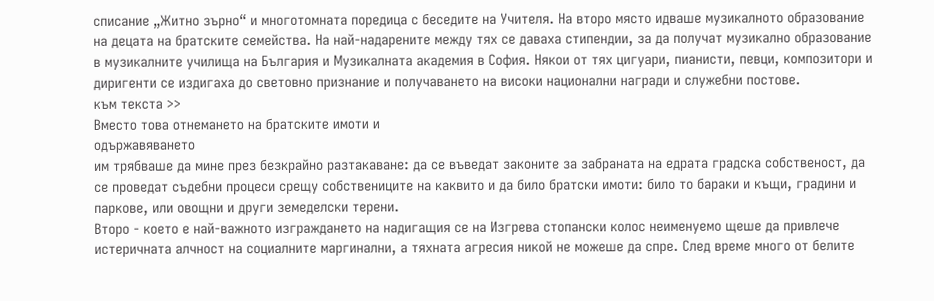списание „Житно зърно“ и многотомната поредица с беседите на Учителя. На второ място идваше музикалното образование на децата на братските семейства. На най-надарените между тях се даваха стипендии, за да получат музикално образование в музикалните училища на България и Музикалната академия в София. Някои от тях цигуари, пианисти, певци, композитори и диригенти се издигаха до световно признание и получаването на високи национални награди и служебни постове.
към текста >>
Вместо това отнемането на братските имоти и
одържавяването
им трябваше да мине през безкрайно разтакаване: да се въведат законите за забраната на едрата градска собственост, да се проведат съдебни процеси срещу собствениците на каквито и да било братски имоти: било то бараки и къщи, градини и паркове, или овощни и други земеделски терени.
Второ - което е най-важното изграждането на надигащия се на Изгрева стопански колос неименуемо щеше да привлече истеричната алчност на социалните маргинални, а тяхната агресия никой не можеше да спре. След време много от белите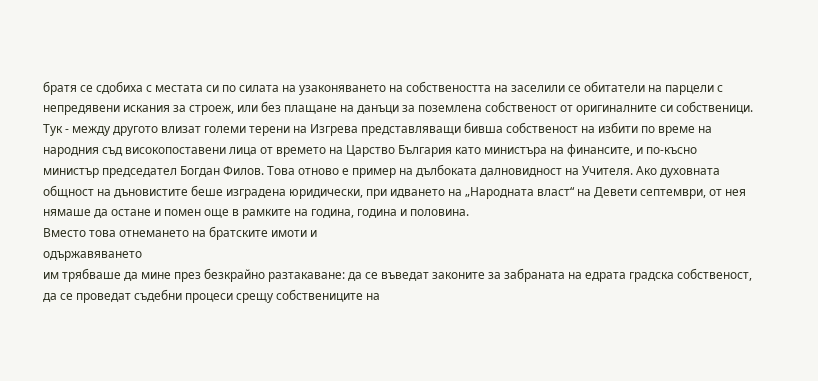братя се сдобиха с местата си по силата на узаконяването на собствеността на заселили се обитатели на парцели с непредявени искания за строеж, или без плащане на данъци за поземлена собственост от оригиналните си собственици. Тук - между другото влизат големи терени на Изгрева представляващи бивша собственост на избити по време на народния съд високопоставени лица от времето на Царство България като министъра на финансите, и по-късно министър председател Богдан Филов. Това отново е пример на дълбоката далновидност на Учителя. Ако духовната общност на дъновистите беше изградена юридически, при идването на „Народната власт“ на Девети септември, от нея нямаше да остане и помен още в рамките на година, година и половина.
Вместо това отнемането на братските имоти и
одържавяването
им трябваше да мине през безкрайно разтакаване: да се въведат законите за забраната на едрата градска собственост, да се проведат съдебни процеси срещу собствениците на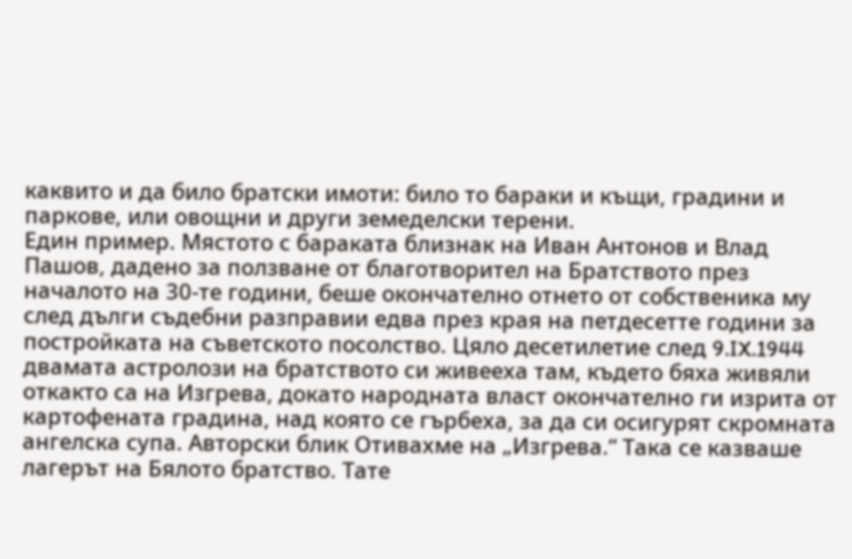каквито и да било братски имоти: било то бараки и къщи, градини и паркове, или овощни и други земеделски терени.
Един пример. Мястото с бараката близнак на Иван Антонов и Влад Пашов, дадено за ползване от благотворител на Братството през началото на 30-те години, беше окончателно отнето от собственика му след дълги съдебни разправии едва през края на петдесетте години за постройката на съветското посолство. Цяло десетилетие след 9.IX.1944 двамата астролози на братството си живееха там, където бяха живяли откакто са на Изгрева, докато народната власт окончателно ги изрита от картофената градина, над която се гърбеха, за да си осигурят скромната ангелска супа. Авторски блик Отивахме на „Изгрева.“ Така се казваше лагерът на Бялото братство. Тате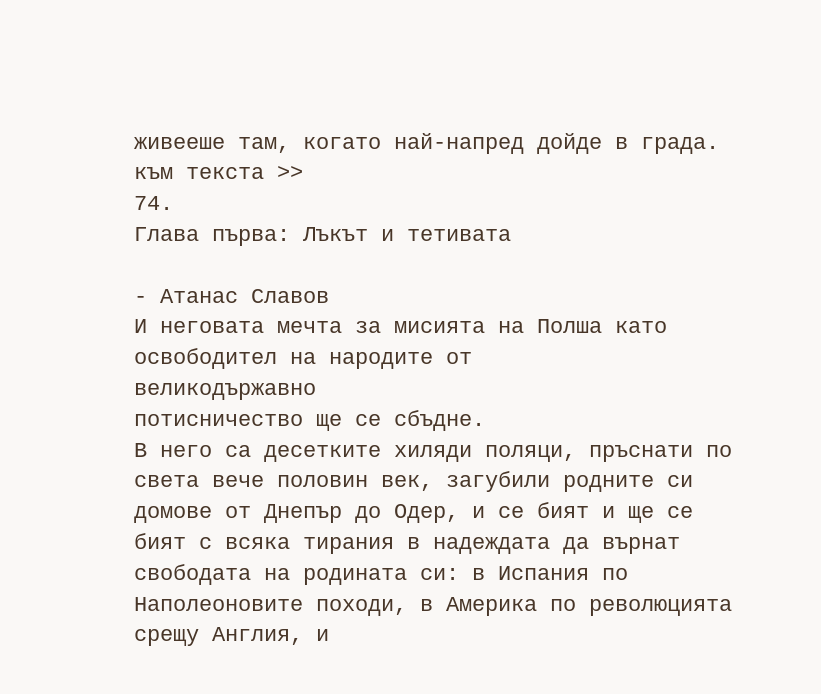живееше там, когато най-напред дойде в града.
към текста >>
74.
Глава първа: Лъкът и тетивата

- Атанас Славов
И неговата мечта за мисията на Полша като освободител на народите от
великодържавно
потисничество ще се сбъдне.
В него са десетките хиляди поляци, пръснати по света вече половин век, загубили родните си домове от Днепър до Одер, и се бият и ще се бият с всяка тирания в надеждата да върнат свободата на родината си: в Испания по Наполеоновите походи, в Америка по революцията срещу Англия, и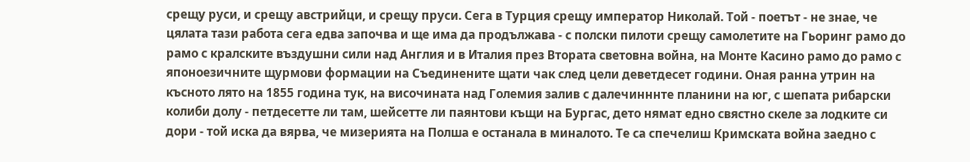срещу руси, и срещу австрийци, и срещу пруси. Сега в Турция срещу император Николай. Той - поетът - не знае, че цялата тази работа сега едва започва и ще има да продължава - с полски пилоти срещу самолетите на Гьоринг рамо до рамо с кралските въздушни сили над Англия и в Италия през Втората световна война, на Монте Касино рамо до рамо с японоезичните щурмови формации на Съединените щати чак след цели деветдесет години. Оная ранна утрин на късното лято на 1855 година тук, на височината над Големия залив с далечинннте планини на юг, с шепата рибарски колиби долу - петдесетте ли там, шейсетте ли паянтови къщи на Бургас, дето нямат едно свястно скеле за лодките си дори - той иска да вярва, че мизерията на Полша е останала в миналото. Те са спечелиш Кримската война заедно с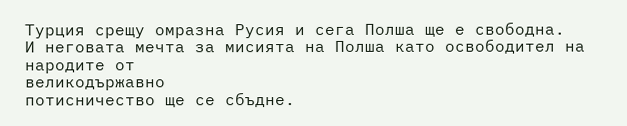Турция срещу омразна Русия и сега Полша ще е свободна.
И неговата мечта за мисията на Полша като освободител на народите от
великодържавно
потисничество ще се сбъдне.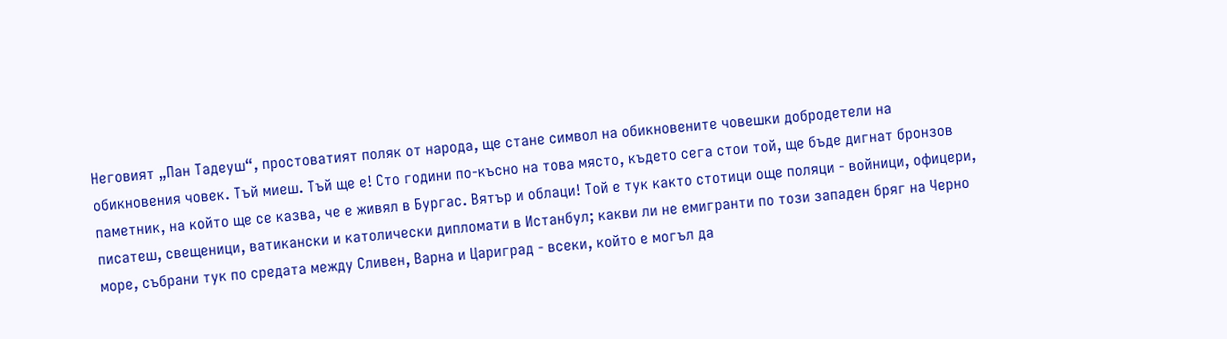Неговият „Пан Тадеуш“, простоватият поляк от народа, ще стане символ на обикновените човешки добродетели на обикновения човек. Тъй миеш. Тъй ще е! Сто години по-късно на това място, където сега стои той, ще бъде дигнат бронзов паметник, на който ще се казва, че е живял в Бургас. Вятър и облаци! Той е тук както стотици още поляци - войници, офицери, писатеш, свещеници, ватикански и католически дипломати в Истанбул; какви ли не емигранти по този западен бряг на Черно море, събрани тук по средата между Сливен, Варна и Цариград - всеки, който е могъл да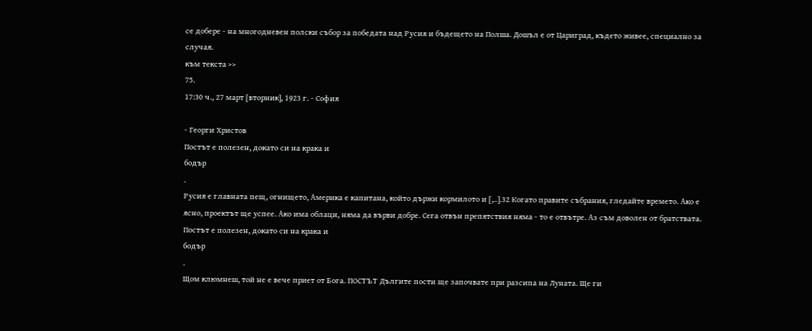се добере - на многодневен полски събор за победата над Русия и бъдещето на Полша. Дошъл е от Цариград, където живее, специално за случая.
към текста >>
75.
17:30 ч., 27 март [вторник], 1923 г. - София

- Георги Христов
Постът е полезен, докато си на крака и
бодър
.
Русия е главната пещ, огнището, Америка е капитана, който държи кормилото и [,..].32 Когато правите събрания, гледайте времето. Ако е ясно, проектът ще успее. Ако има облаци, няма да върви добре. Сега отвън препятствия няма - то е отвътре. Аз съм доволен от братствата.
Постът е полезен, докато си на крака и
бодър
.
Щом клюмнеш, той не е вече приет от Бога. ПОСТЪТ Дългите пости ще започвате при разсипа на Луната. Ще ги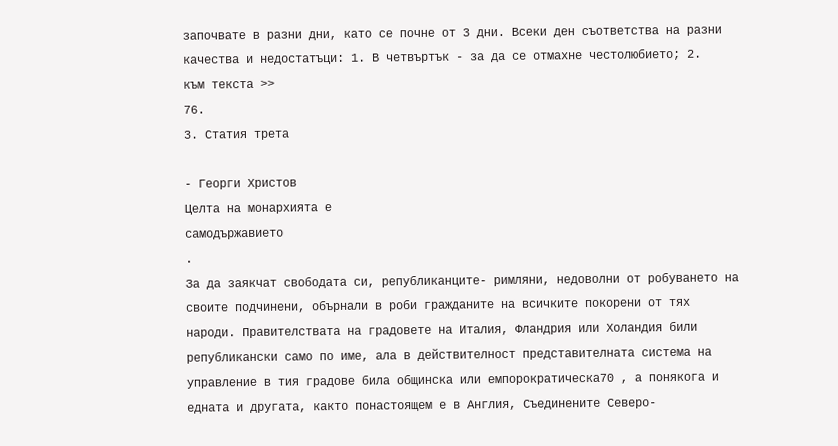започвате в разни дни, като се почне от 3 дни. Всеки ден съответства на разни качества и недостатъци: 1. В четвъртък - за да се отмахне честолюбието; 2.
към текста >>
76.
3. Статия трета

- Георги Христов
Целта на монархията е
самодържавието
.
За да заякчат свободата си, републиканците- римляни, недоволни от робуването на своите подчинени, обърнали в роби гражданите на всичките покорени от тях народи. Правителствата на градовете на Италия, Фландрия или Холандия били републикански само по име, ала в действителност представителната система на управление в тия градове била общинска или емпорократическа70 , а понякога и едната и другата, както понастоящем е в Англия, Съединените Северо-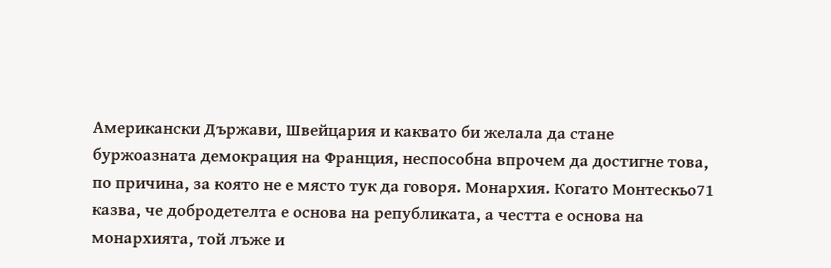Американски Държави, Швейцария и каквато би желала да стане буржоазната демокрация на Франция, неспособна впрочем да достигне това, по причина, за която не е място тук да говоря. Монархия. Когато Монтескьо71 казва, че добродетелта е основа на републиката, а честта е основа на монархията, той лъже и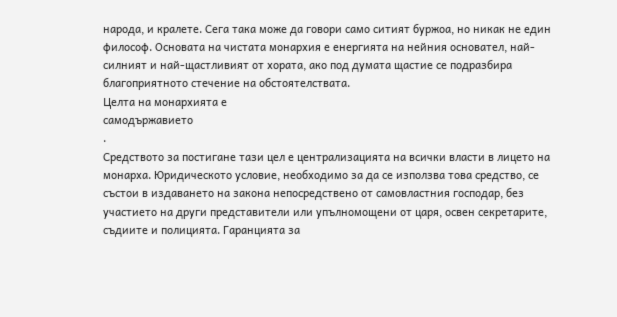народа, и кралете. Сега така може да говори само ситият буржоа, но никак не един философ. Основата на чистата монархия е енергията на нейния основател, най-силният и най-щастливият от хората, ако под думата щастие се подразбира благоприятното стечение на обстоятелствата.
Целта на монархията е
самодържавието
.
Средството за постигане тази цел е централизацията на всички власти в лицето на монарха. Юридическото условие, необходимо за да се използва това средство, се състои в издаването на закона непосредствено от самовластния господар, без участието на други представители или упълномощени от царя, освен секретарите, съдиите и полицията. Гаранцията за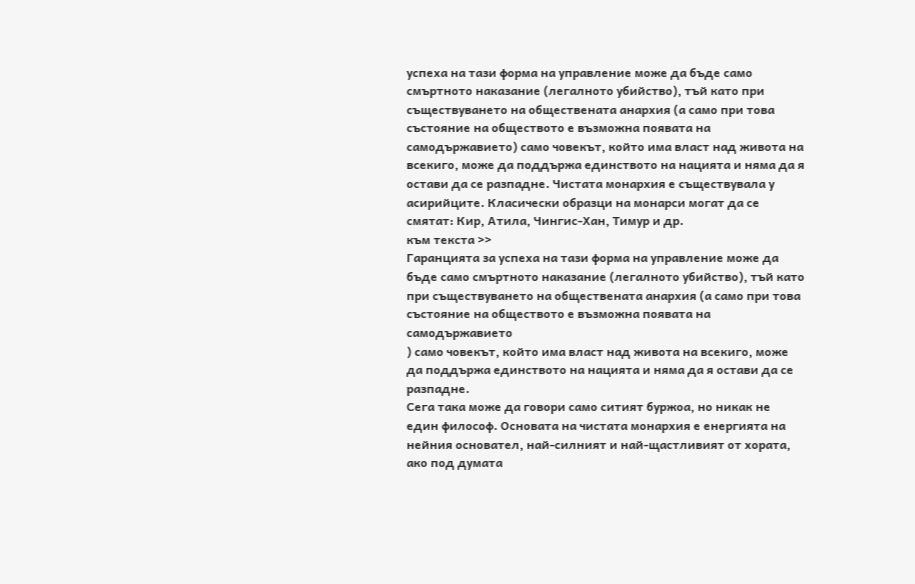успеха на тази форма на управление може да бъде само смъртното наказание (легалното убийство), тъй като при съществуването на обществената анархия (а само при това състояние на обществото е възможна появата на самодържавието) само човекът, който има власт над живота на всекиго, може да поддържа единството на нацията и няма да я остави да се разпадне. Чистата монархия е съществувала у асирийците. Класически образци на монарси могат да се смятат: Кир, Атила, Чингис-Хан, Тимур и др.
към текста >>
Гаранцията за успеха на тази форма на управление може да бъде само смъртното наказание (легалното убийство), тъй като при съществуването на обществената анархия (а само при това състояние на обществото е възможна появата на
самодържавието
) само човекът, който има власт над живота на всекиго, може да поддържа единството на нацията и няма да я остави да се разпадне.
Сега така може да говори само ситият буржоа, но никак не един философ. Основата на чистата монархия е енергията на нейния основател, най-силният и най-щастливият от хората, ако под думата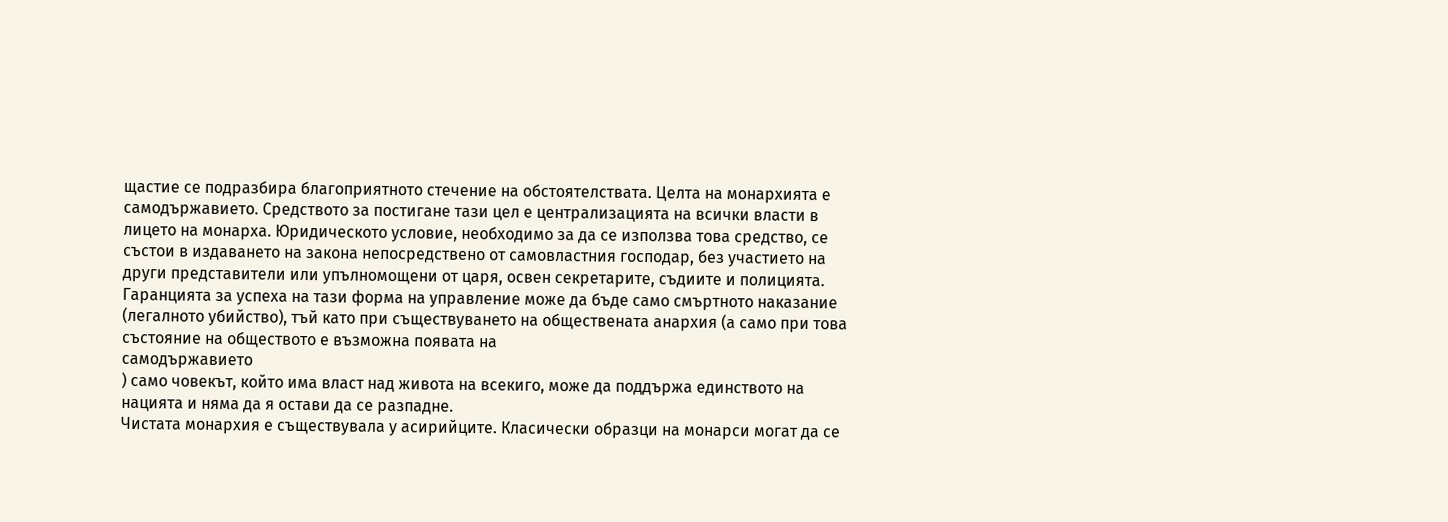щастие се подразбира благоприятното стечение на обстоятелствата. Целта на монархията е самодържавието. Средството за постигане тази цел е централизацията на всички власти в лицето на монарха. Юридическото условие, необходимо за да се използва това средство, се състои в издаването на закона непосредствено от самовластния господар, без участието на други представители или упълномощени от царя, освен секретарите, съдиите и полицията.
Гаранцията за успеха на тази форма на управление може да бъде само смъртното наказание (легалното убийство), тъй като при съществуването на обществената анархия (а само при това състояние на обществото е възможна появата на
самодържавието
) само човекът, който има власт над живота на всекиго, може да поддържа единството на нацията и няма да я остави да се разпадне.
Чистата монархия е съществувала у асирийците. Класически образци на монарси могат да се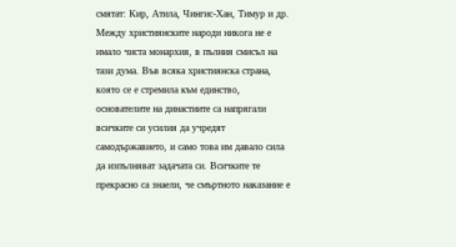смятат: Кир, Атила, Чингис-Хан, Тимур и др. Между християнските народи никога не е имало чиста монархия, в пълния смисъл на тази дума. Във всяка християнска страна, която се е стремила към единство, основателите на династиите са напрягали всичките си усилия да учредят самодържавието, и само това им давало сила да изпълняват задачата си. Всичките те прекрасно са знаели, че смъртното наказание е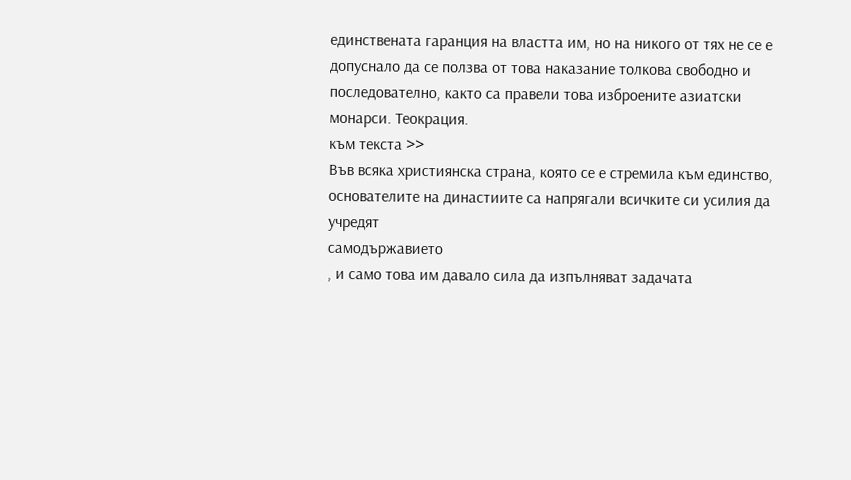единствената гаранция на властта им, но на никого от тях не се е допуснало да се ползва от това наказание толкова свободно и последователно, както са правели това изброените азиатски монарси. Теокрация.
към текста >>
Във всяка християнска страна, която се е стремила към единство, основателите на династиите са напрягали всичките си усилия да учредят
самодържавието
, и само това им давало сила да изпълняват задачата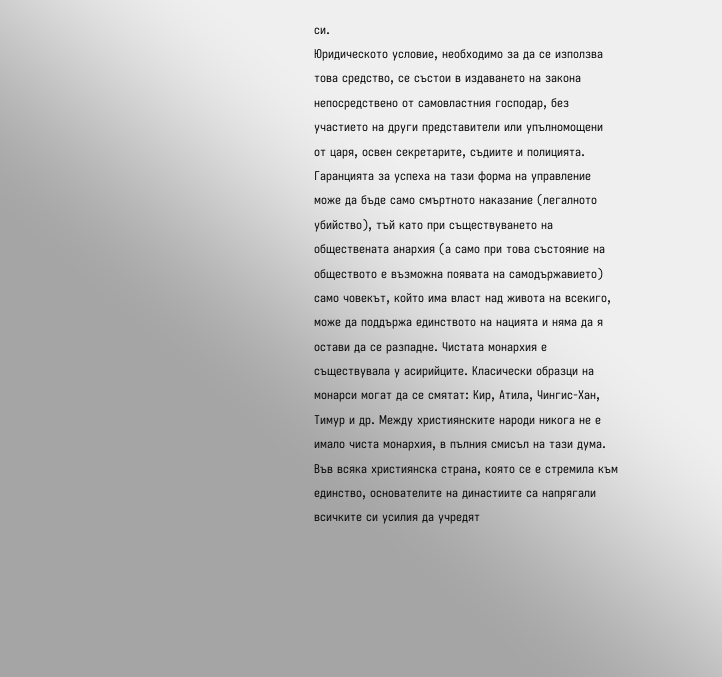си.
Юридическото условие, необходимо за да се използва това средство, се състои в издаването на закона непосредствено от самовластния господар, без участието на други представители или упълномощени от царя, освен секретарите, съдиите и полицията. Гаранцията за успеха на тази форма на управление може да бъде само смъртното наказание (легалното убийство), тъй като при съществуването на обществената анархия (а само при това състояние на обществото е възможна появата на самодържавието) само човекът, който има власт над живота на всекиго, може да поддържа единството на нацията и няма да я остави да се разпадне. Чистата монархия е съществувала у асирийците. Класически образци на монарси могат да се смятат: Кир, Атила, Чингис-Хан, Тимур и др. Между християнските народи никога не е имало чиста монархия, в пълния смисъл на тази дума.
Във всяка християнска страна, която се е стремила към единство, основателите на династиите са напрягали всичките си усилия да учредят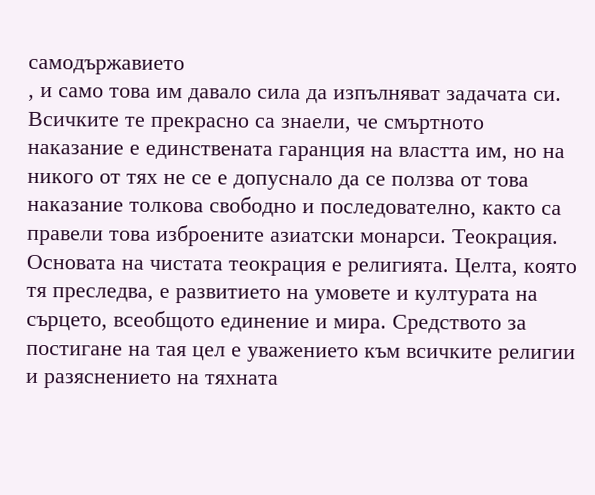самодържавието
, и само това им давало сила да изпълняват задачата си.
Всичките те прекрасно са знаели, че смъртното наказание е единствената гаранция на властта им, но на никого от тях не се е допуснало да се ползва от това наказание толкова свободно и последователно, както са правели това изброените азиатски монарси. Теокрация. Основата на чистата теокрация е религията. Целта, която тя преследва, е развитието на умовете и културата на сърцето, всеобщото единение и мира. Средството за постигане на тая цел е уважението към всичките религии и разяснението на тяхната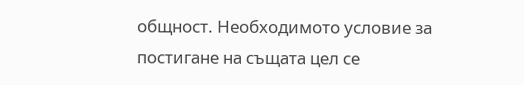общност. Необходимото условие за постигане на същата цел се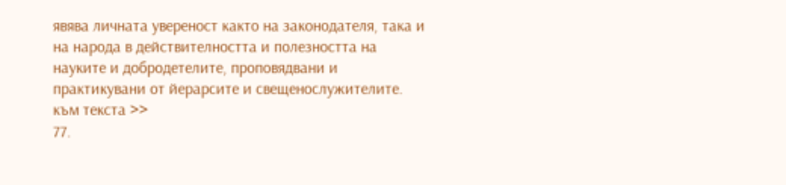явява личната увереност както на законодателя, така и на народа в действителността и полезността на науките и добродетелите, проповядвани и практикувани от йерарсите и свещенослужителите.
към текста >>
77.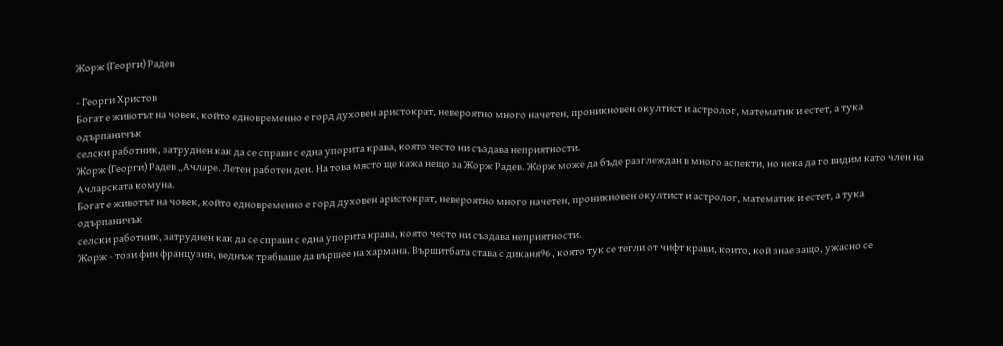Жорж (Георги) Радев

- Георги Христов
Богат е животът на човек, който едновременно е горд духовен аристократ, невероятно много начетен, проникновен окултист и астролог, математик и естет, а тука
одърпаничък
селски работник, затруднен как да се справи с една упорита крава, която често ни създава неприятности.
Жорж (Георги) Радев „Ачларе. Летен работен ден. На това място ще кажа нещо за Жорж Радев. Жорж може да бъде разглеждан в много аспекти, но нека да го видим като член на Ачларската комуна.
Богат е животът на човек, който едновременно е горд духовен аристократ, невероятно много начетен, проникновен окултист и астролог, математик и естет, а тука
одърпаничък
селски работник, затруднен как да се справи с една упорита крава, която често ни създава неприятности.
Жорж - този фин французин, веднъж трябваше да вършее на хармана. Вършитбата става с диканя96 , която тук се тегли от чифт крави, които, кой знае защо, ужасно се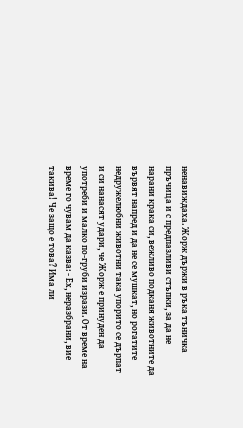ненавиждаха. Жорж държи в ръка тъничка пръчица и с предпазливи стъпки, за да не нарани крака си, вежливо подканя животните да вървят напред и да не се мушкат, но рогатите недружелюбни животни така упорито се дърпат и си нанасят удари, че Жорж е принуден да употреби и малко по-груби изрази. От време на време го чувам да казва: - Ех, неразбрани, вие такива! Че защо е това? Има ли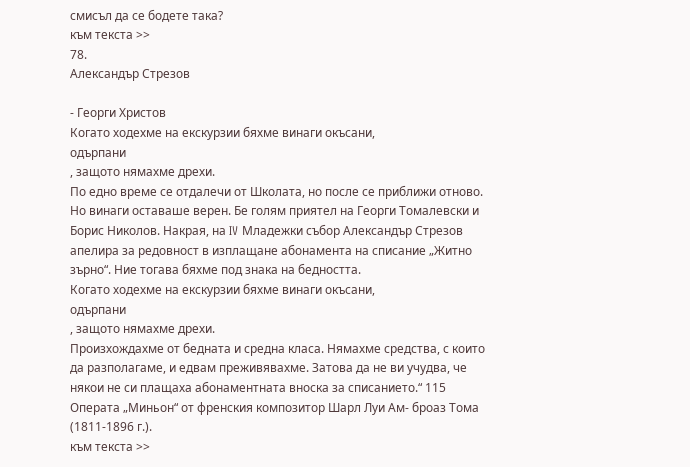смисъл да се бодете така?
към текста >>
78.
Александър Стрезов

- Георги Христов
Когато ходехме на екскурзии бяхме винаги окъсани,
одърпани
, защото нямахме дрехи.
По едно време се отдалечи от Школата, но после се приближи отново. Но винаги оставаше верен. Бе голям приятел на Георги Томалевски и Борис Николов. Накрая, на IV Младежки събор Александър Стрезов апелира за редовност в изплащане абонамента на списание „Житно зърно“. Ние тогава бяхме под знака на бедността.
Когато ходехме на екскурзии бяхме винаги окъсани,
одърпани
, защото нямахме дрехи.
Произхождахме от бедната и средна класа. Нямахме средства, с които да разполагаме, и едвам преживявахме. Затова да не ви учудва, че някои не си плащаха абонаментната вноска за списанието.“ 115 Операта „Миньон“ от френския композитор Шарл Луи Ам- броаз Тома (1811-1896 г.).
към текста >>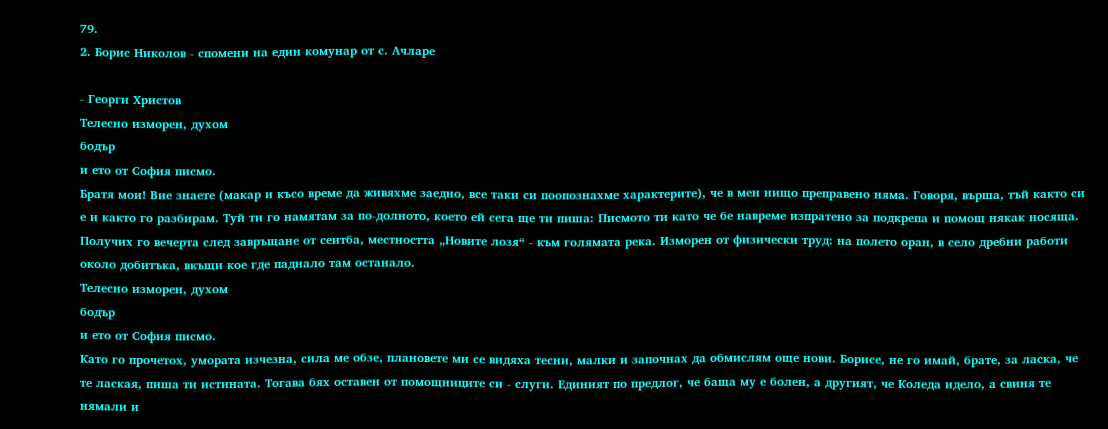79.
2. Борис Николов - спомени на един комунар от с. Ачларе

- Георги Христов
Телесно изморен, духом
бодър
и ето от София писмо.
Братя мои! Вие знаете (макар и късо време да живяхме заедно, все таки си поопознахме характерите), че в мен нищо преправено няма. Говоря, върша, тъй както си е и както го разбирам. Туй ти го намятам за по-долното, което ей сега ще ти пиша: Писмото ти като че бе навреме изпратено за подкрепа и помощ някак носяща. Получих го вечерта след завръщане от сеитба, местността „Новите лозя“ - към голямата река. Изморен от физически труд: на полето оран, в село дребни работи около добитъка, вкъщи кое где паднало там останало.
Телесно изморен, духом
бодър
и ето от София писмо.
Като го прочетох, умората изчезна, сила ме обзе, плановете ми се видяха тесни, малки и започнах да обмислям още нови. Борисе, не го имай, брате, за ласка, че те лаская, пиша ти истината. Тогава бях оставен от помощниците си - слуги. Единият по предлог, че баща му е болен, а другият, че Коледа идело, а свиня те нямали и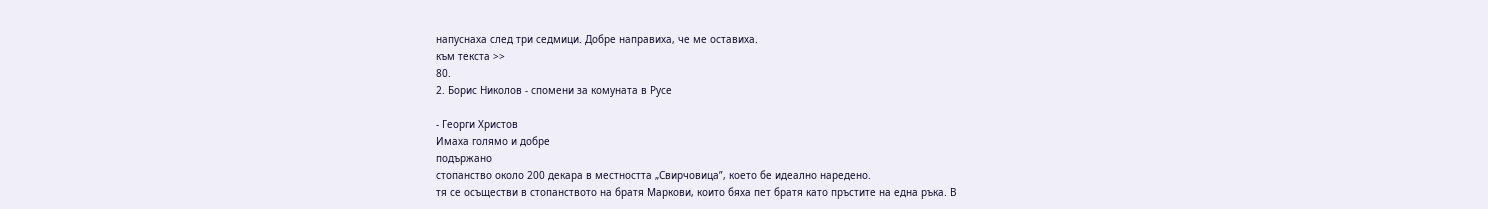напуснаха след три седмици. Добре направиха, че ме оставиха.
към текста >>
80.
2. Борис Николов - спомени за комуната в Русе

- Георги Христов
Имаха голямо и добре
подържано
стопанство около 200 декара в местността „Свирчовица”, което бе идеално наредено.
тя се осъществи в стопанството на братя Маркови, които бяха пет братя като пръстите на една ръка. В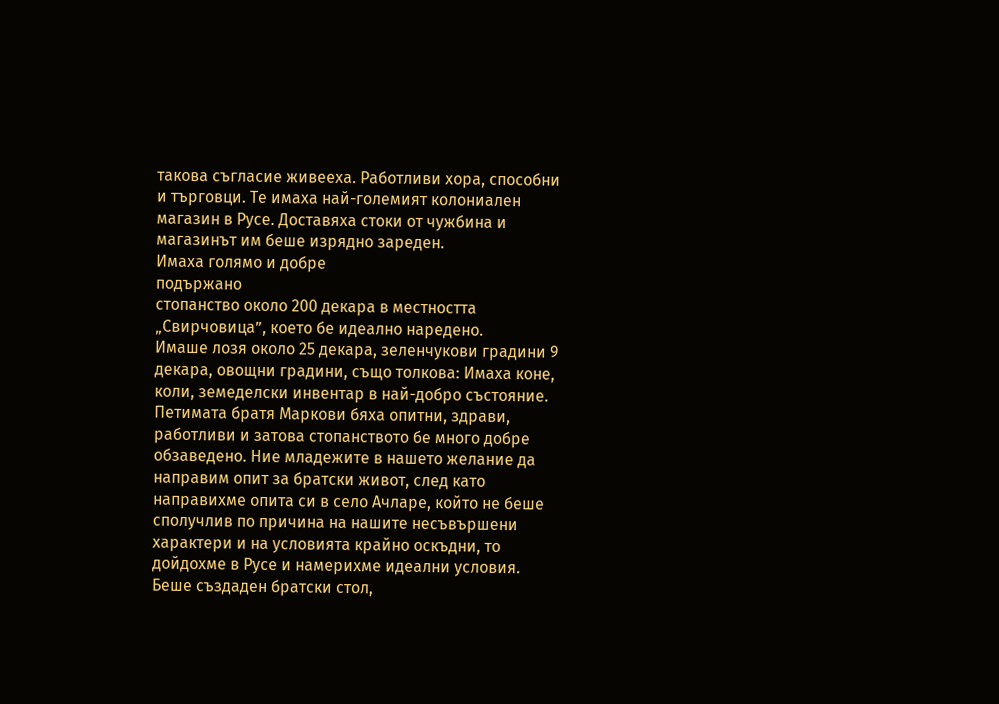такова съгласие живееха. Работливи хора, способни и търговци. Те имаха най-големият колониален магазин в Русе. Доставяха стоки от чужбина и магазинът им беше изрядно зареден.
Имаха голямо и добре
подържано
стопанство около 200 декара в местността „Свирчовица”, което бе идеално наредено.
Имаше лозя около 25 декара, зеленчукови градини 9 декара, овощни градини, също толкова: Имаха коне, коли, земеделски инвентар в най-добро състояние. Петимата братя Маркови бяха опитни, здрави, работливи и затова стопанството бе много добре обзаведено. Ние младежите в нашето желание да направим опит за братски живот, след като направихме опита си в село Ачларе, който не беше сполучлив по причина на нашите несъвършени характери и на условията крайно оскъдни, то дойдохме в Русе и намерихме идеални условия. Беше създаден братски стол,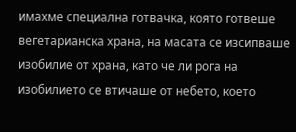имахме специална готвачка, която готвеше вегетарианска храна, на масата се изсипваше изобилие от храна, като че ли рога на изобилието се втичаше от небето, което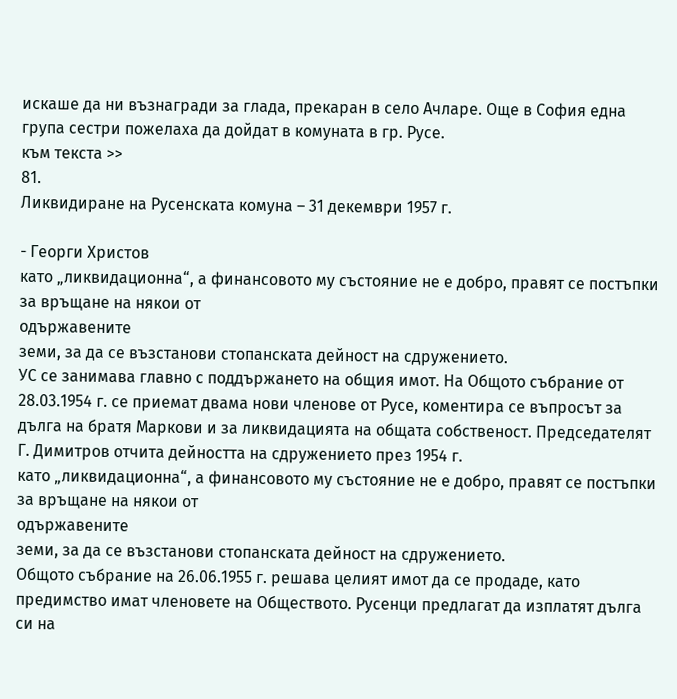искаше да ни възнагради за глада, прекаран в село Ачларе. Още в София една група сестри пожелаха да дойдат в комуната в гр. Русе.
към текста >>
81.
Ликвидиране на Русенската комуна – 31 декември 1957 г.

- Георги Христов
като „ликвидационна“, а финансовото му състояние не е добро, правят се постъпки за връщане на някои от
одържавените
земи, за да се възстанови стопанската дейност на сдружението.
УС се занимава главно с поддържането на общия имот. На Общото събрание от 28.03.1954 г. се приемат двама нови членове от Русе, коментира се въпросът за дълга на братя Маркови и за ликвидацията на общата собственост. Председателят Г. Димитров отчита дейността на сдружението през 1954 г.
като „ликвидационна“, а финансовото му състояние не е добро, правят се постъпки за връщане на някои от
одържавените
земи, за да се възстанови стопанската дейност на сдружението.
Общото събрание на 26.06.1955 г. решава целият имот да се продаде, като предимство имат членовете на Обществото. Русенци предлагат да изплатят дълга си на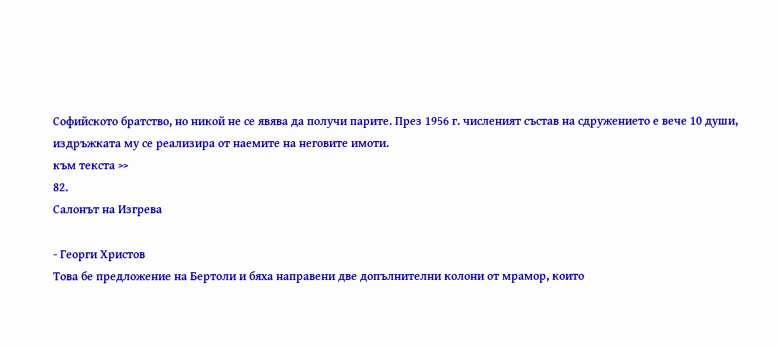Софийското братство, но никой не се явява да получи парите. През 1956 г. численият състав на сдружението е вече 10 души, издръжката му се реализира от наемите на неговите имоти.
към текста >>
82.
Салонът на Изгрева

- Георги Христов
Това бе предложение на Бертоли и бяха направени две допълнителни колони от мрамор, които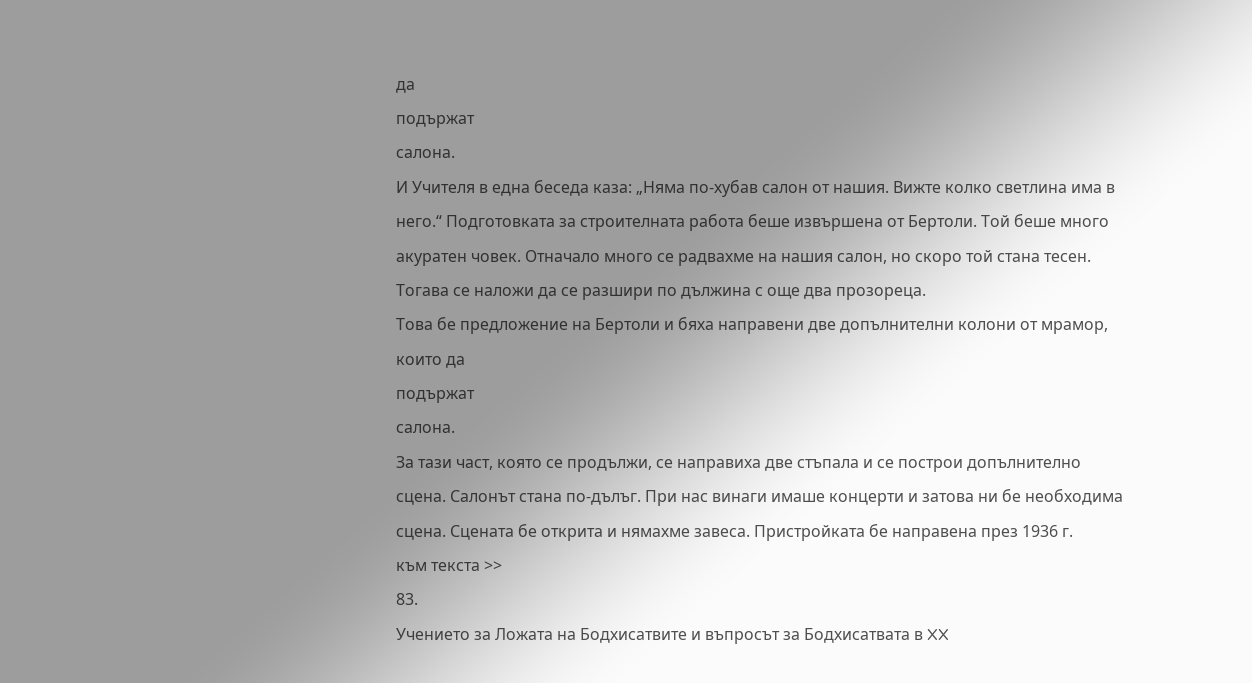да
подържат
салона.
И Учителя в една беседа каза: „Няма по-хубав салон от нашия. Вижте колко светлина има в него.“ Подготовката за строителната работа беше извършена от Бертоли. Той беше много акуратен човек. Отначало много се радвахме на нашия салон, но скоро той стана тесен. Тогава се наложи да се разшири по дължина с още два прозореца.
Това бе предложение на Бертоли и бяха направени две допълнителни колони от мрамор, които да
подържат
салона.
За тази част, която се продължи, се направиха две стъпала и се построи допълнително сцена. Салонът стана по-дълъг. При нас винаги имаше концерти и затова ни бе необходима сцена. Сцената бе открита и нямахме завеса. Пристройката бе направена през 1936 г.
към текста >>
83.
Учението за Ложата на Бодхисатвите и въпросът за Бодхисатвата в XX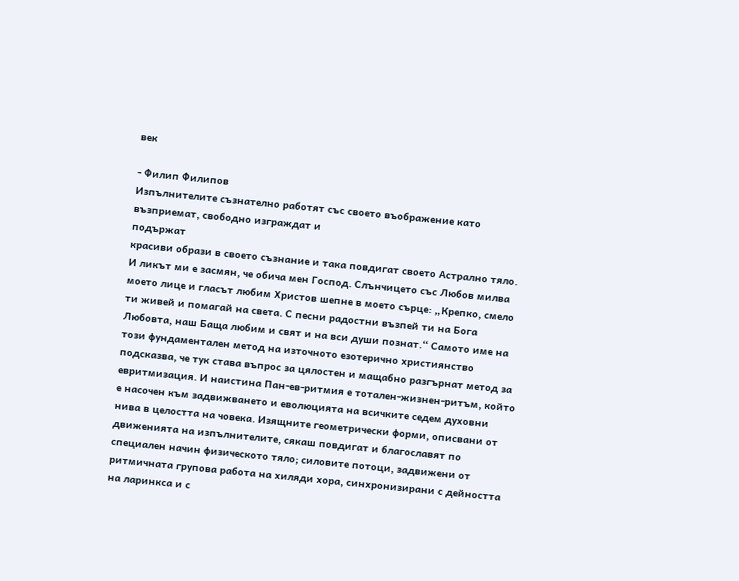век

- Филип Филипов
Изпълнителите съзнателно работят със своето въображение като възприемат, свободно изграждат и
подържат
красиви образи в своето съзнание и така повдигат своето Астрално тяло.
И ликът ми е засмян, че обича мен Господ. Слънчицето със Любов милва моето лице и гласът любим Христов шепне в моето сърце: „Крепко, смело ти живей и помагай на света. С песни радостни възпей ти на Бога Любовта, наш Баща любим и свят и на вси души познат.“ Самото име на този фундаментален метод на източното езотерично християнство подсказва, че тук става въпрос за цялостен и мащабно разгърнат метод за евритмизация. И наистина Пан-ев-ритмия е тотален-жизнен-ритъм, който е насочен към задвижването и еволюцията на всичките седем духовни нива в целостта на човека. Изящните геометрически форми, описвани от движенията на изпълнителите, сякаш повдигат и благославят по специален начин физическото тяло; силовите потоци, задвижени от ритмичната групова работа на хиляди хора, синхронизирани с дейността на ларинкса и с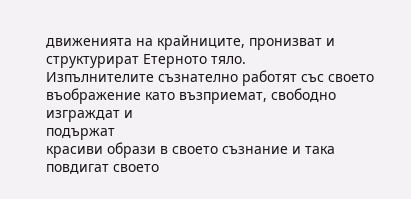движенията на крайниците, пронизват и структурират Етерното тяло.
Изпълнителите съзнателно работят със своето въображение като възприемат, свободно изграждат и
подържат
красиви образи в своето съзнание и така повдигат своето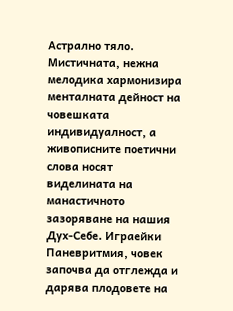Астрално тяло.
Мистичната, нежна мелодика хармонизира менталната дейност на човешката индивидуалност, а живописните поетични слова носят виделината на манастичното зазоряване на нашия Дух-Себе. Играейки Паневритмия, човек започва да отглежда и дарява плодовете на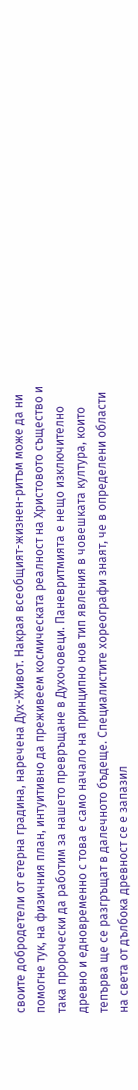своите добродетели от етерна градина, наречена Дух-Живот. Накрая всеобщият-жизнен-ритъм може да ни помогне тук, на физичния план, интуитивно да преживеем космическата реалност на Христовото същество и така пророчески да работим за нашето превръщане в Духочовеци. Паневритмията е нещо изключително древно и едновременно с това е само начало на принципно нов тип явления в човешката култура, които тепърва ще се разгръщат в далечното бъдеще. Специалистите хореографи знаят, че в определени области на света от дълбока древност се е запазил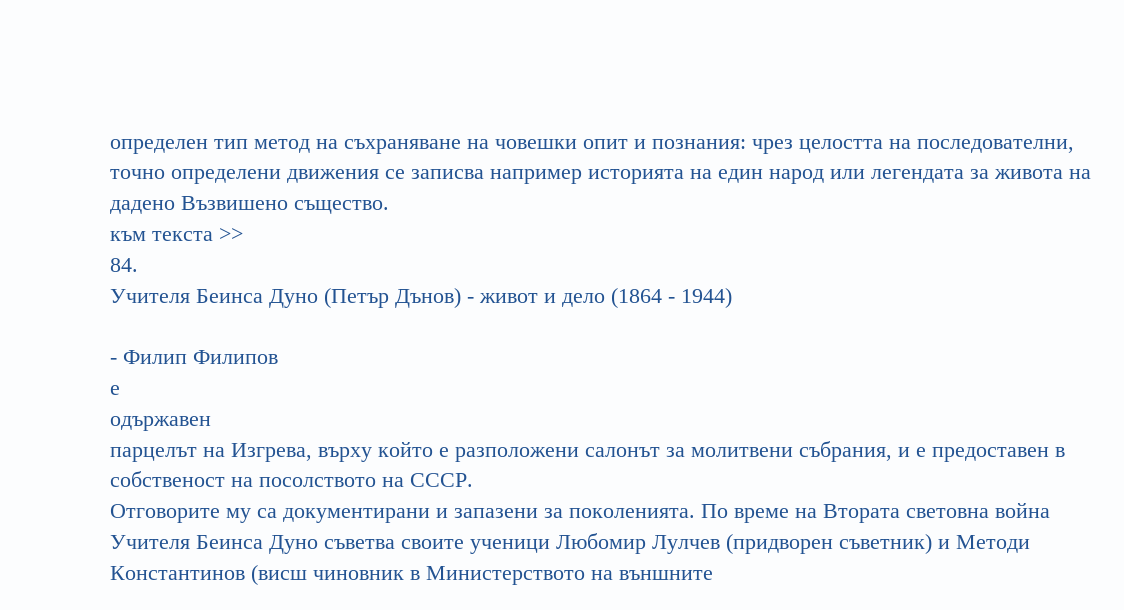определен тип метод на съхраняване на човешки опит и познания: чрез целостта на последователни, точно определени движения се записва например историята на един народ или легендата за живота на дадено Възвишено същество.
към текста >>
84.
Учителя Беинса Дуно (Петър Дънов) - живот и дело (1864 - 1944)

- Филип Филипов
е
одържавен
парцелът на Изгрева, върху който е разположени салонът за молитвени събрания, и е предоставен в собственост на посолството на СССР.
Отговорите му са документирани и запазени за поколенията. По време на Втората световна война Учителя Беинса Дуно съветва своите ученици Любомир Лулчев (придворен съветник) и Методи Константинов (висш чиновник в Министерството на външните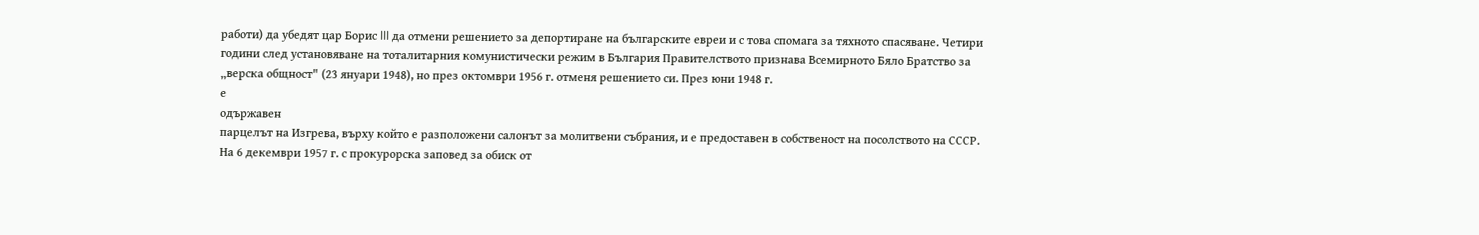работи) да убедят цар Борис III да отмени решението за депортиране на българските евреи и с това спомага за тяхното спасяване. Четири години след установяване на тоталитарния комунистически режим в България Правителството признава Всемирното Бяло Братство за „верска общност" (23 януари 1948), но през октомври 1956 г. отменя решението си. През юни 1948 г.
е
одържавен
парцелът на Изгрева, върху който е разположени салонът за молитвени събрания, и е предоставен в собственост на посолството на СССР.
На 6 декември 1957 г. с прокурорска заповед за обиск от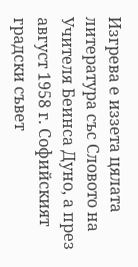Изгрева е иззета цялата литература със Словото на Учителя Беинса Дуно, а през август 1958 г. Софийският градски съвет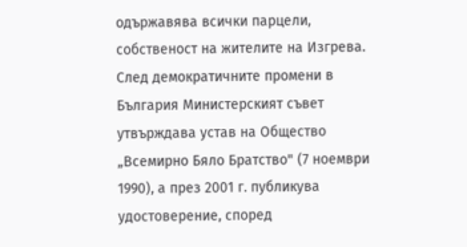одържавява всички парцели, собственост на жителите на Изгрева. След демократичните промени в България Министерският съвет утвърждава устав на Общество „Всемирно Бяло Братство" (7 ноември 1990), а през 2001 г. публикува удостоверение, според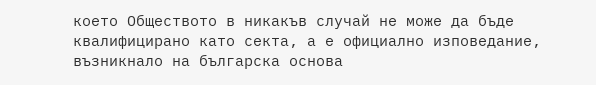което Обществото в никакъв случай не може да бъде квалифицирано като секта, а е официално изповедание, възникнало на българска основа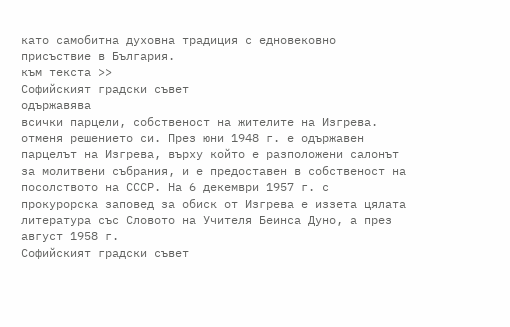като самобитна духовна традиция с едновековно присъствие в България.
към текста >>
Софийският градски съвет
одържавява
всички парцели, собственост на жителите на Изгрева.
отменя решението си. През юни 1948 г. е одържавен парцелът на Изгрева, върху който е разположени салонът за молитвени събрания, и е предоставен в собственост на посолството на СССР. На 6 декември 1957 г. с прокурорска заповед за обиск от Изгрева е иззета цялата литература със Словото на Учителя Беинса Дуно, а през август 1958 г.
Софийският градски съвет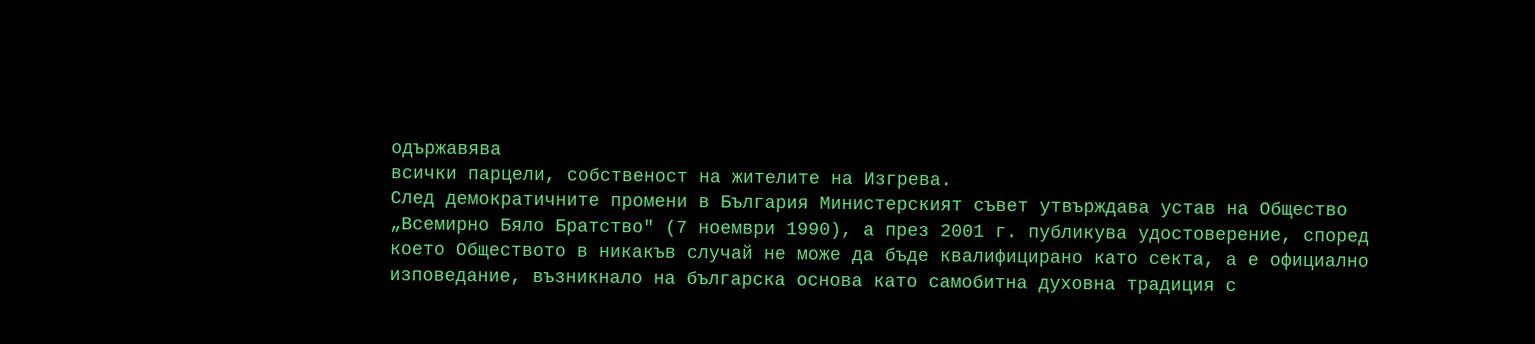одържавява
всички парцели, собственост на жителите на Изгрева.
След демократичните промени в България Министерският съвет утвърждава устав на Общество „Всемирно Бяло Братство" (7 ноември 1990), а през 2001 г. публикува удостоверение, според което Обществото в никакъв случай не може да бъде квалифицирано като секта, а е официално изповедание, възникнало на българска основа като самобитна духовна традиция с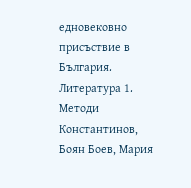едновековно присъствие в България. Литература 1. Методи Константинов, Боян Боев, Мария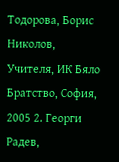Тодорова, Борис Николов, Учителя, ИК Бяло Братство, София, 2005 2. Георги Радев,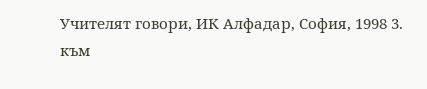Учителят говори, ИК Алфадар, София, 1998 3.
към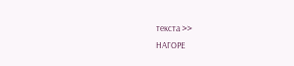текста >>
НАГОРЕ